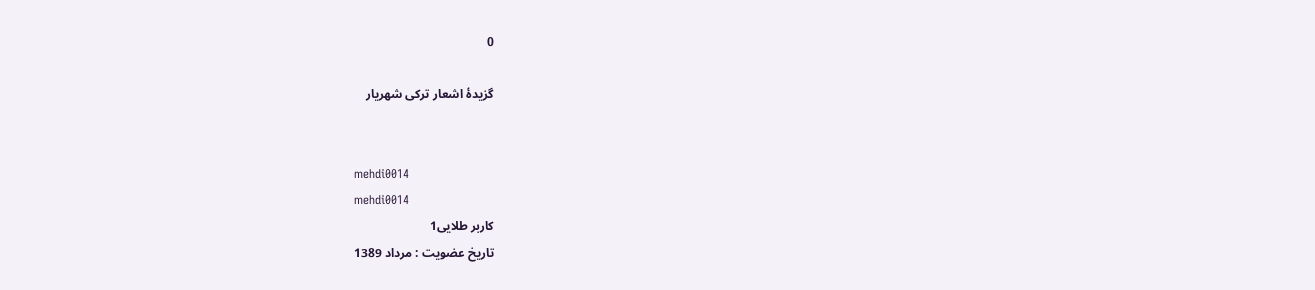0

گزیدهٔ اشعار ترکی شهریار


mehdi0014
mehdi0014
کاربر طلایی1
تاریخ عضویت : مرداد 1389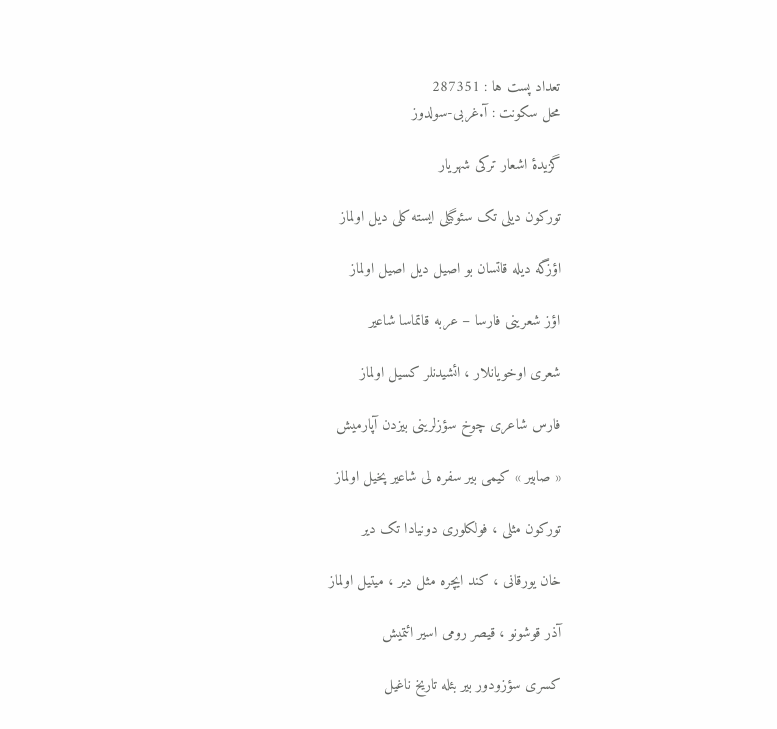تعداد پست ها : 287351
محل سکونت : آ.غربی-سولدوز

گزیدهٔ اشعار ترکی شهریار

تورکون دیلی تک سئوگیلی ایسته کلی دیل اولماز

اؤزگه دیله قاتسان بو اصیل دیل اصیل اولماز

اؤز شعرینی فارسا – عربه قاتماسا شاعیر

شعری اوخویانلار ، ائشیدنلر کسیل اولماز

فارس شاعری چوخ سؤزلرینی بیزدن آپارمیش

« صابیر » کیمی بیر سفره لی شاعیر پخیل اولماز

تورکون مثلی ، فولکلوری دونیادا تک دیر

خان یورقانی ، کند ایچره مثل دیر ، میتیل اولماز

آذر قوشونو ، قیصر رومی اسیر ائتمیش

کسری سؤزودور بیر بئله تاریخ ناغیل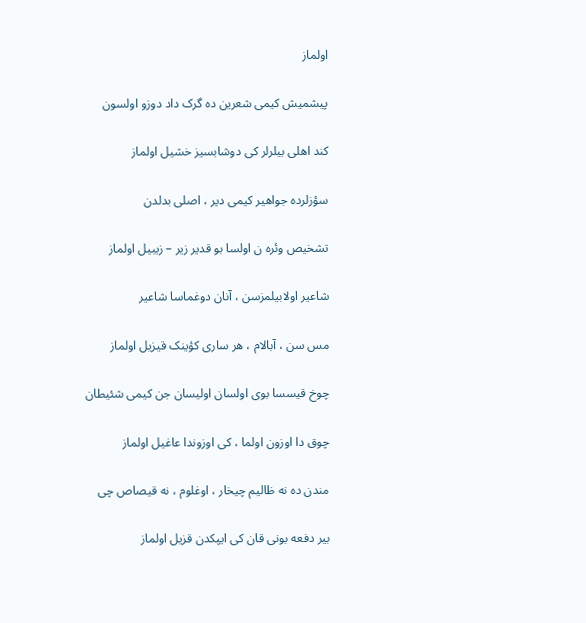اولماز

پیشمیش کیمی شعرین ده گرک داد دوزو اولسون

کند اهلی بیلرلر کی دوشابسیز خشیل اولماز

سؤزلرده جواهیر کیمی دیر ، اصلی بدلدن

تشخیص وئره ن اولسا بو قدیر زیر – زیبیل اولماز

شاعیر اولابیلمزسن ، آنان دوغماسا شاعیر

مس سن ، آبالام ، هر ساری کؤینک قیزیل اولماز

چوخ قیسسا بوی اولسان اولیسان جن کیمی شئیطان

چوق دا اوزون اولما ، کی اوزوندا عاغیل اولماز

مندن ده نه ظالیم چیخار ، اوغلوم ، نه قیصاص چی

بیر دفعه بونی قان کی ایپکدن قزیل اولماز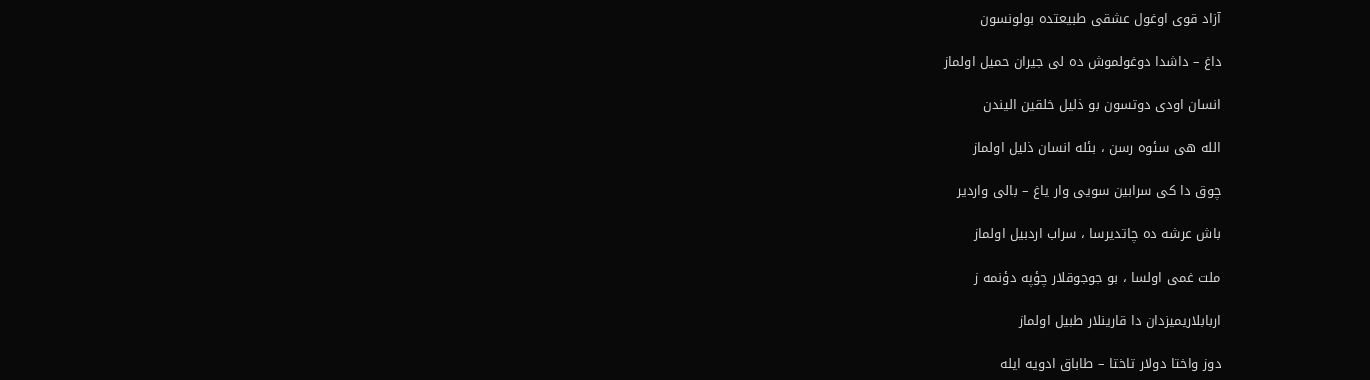آزاد قوی اوغول عشقی طبیعتده بولونسون

داغ – داشدا دوغولموش ده لی جیران حمیل اولماز

انسان اودی دوتسون بو ذلیل خلقین الیندن

الله هی سئوه رسن ، بئله انسان ذلیل اولماز

چوق دا کی سرابین سویی وار یاغ – بالی واردیر

باش عرشه ده چاتدیرسا ، سراب اردبیل اولماز

ملت غمی اولسا ، بو جوجوقلار چؤپه دؤنمه ز

اربابلاریمیزدان دا قارینلار طبیل اولماز

دوز واختا دولار تاختا – طاباق ادویه ایله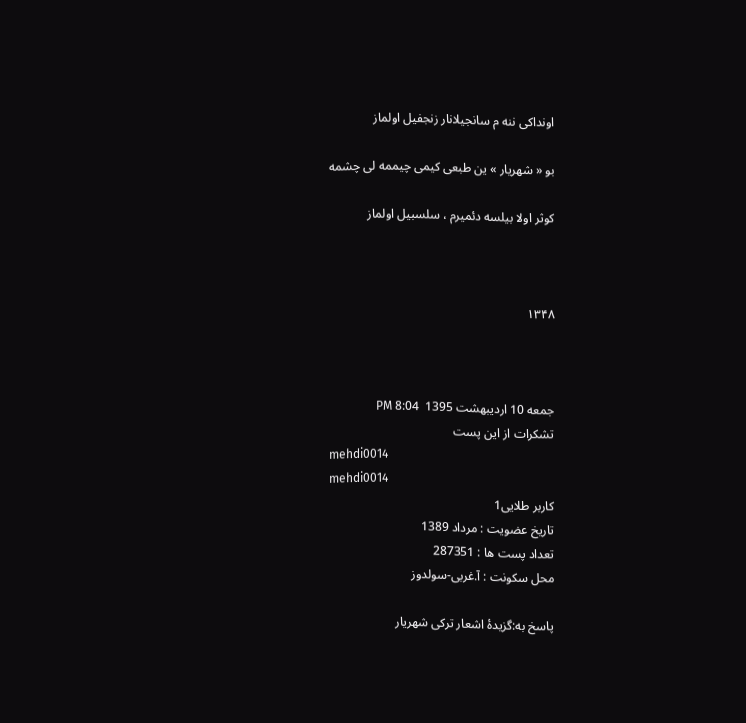اونداکی ننه م سانجیلانار زنجفیل اولماز

بو « شهریار » ین طبعی کیمی چیممه لی چشمه

کوثر اولا بیلسه دئمیرم ، سلسبیل اولماز



۱۳۴۸



جمعه 10 اردیبهشت 1395  8:04 PM
تشکرات از این پست
mehdi0014
mehdi0014
کاربر طلایی1
تاریخ عضویت : مرداد 1389
تعداد پست ها : 287351
محل سکونت : آ.غربی-سولدوز

پاسخ به:گزیدهٔ اشعار ترکی شهریار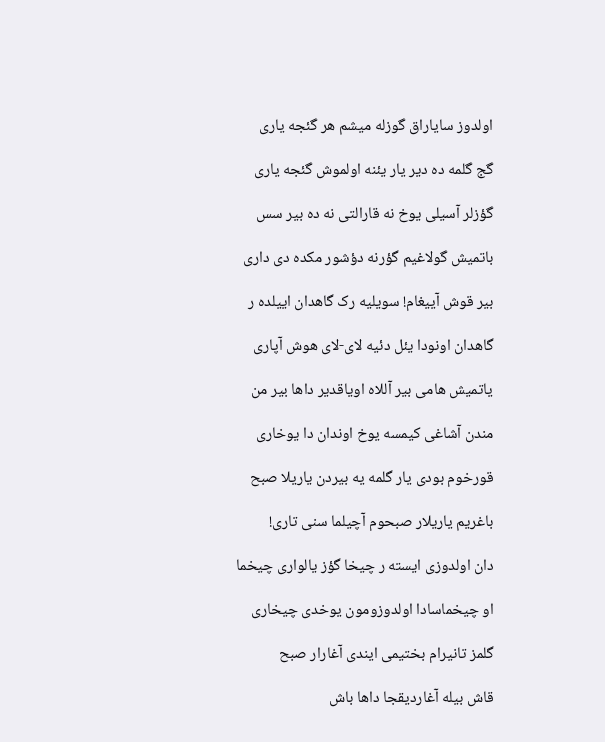اولدوز سایاراق گوزله میشم هر گئجه یاری

گج گلمه ده دیر یار یئنه اولموش گئجه یاری

گؤزلر آسیلی یوخ نه قارالتی نه ده بیر سس

باتمیش گولاغیم گؤرنه دؤشور مکده دی داری

بیر قوش آییغام! سویلیه رک گاهدان اییلده ر

گاهدان اونودا یئل دئیه لای-لای هوش آپاری

یاتمیش هامی بیر آللاه اویاقدیر داها بیر من

مندن آشاغی کیمسه یوخ اوندان دا یوخاری

قورخوم بودی یار گلمه یه بیردن یاریلا صبح

باغریم یاریلار صبحوم آچیلما سنی تاری!

دان اولدوزی ایسته ر چیخا گؤز یالواری چیخما

او چیخماسادا اولدوزومون یوخدی چیخاری

گلمز تانیرام بختیمی ایندی آغارار صبح

قاش بیله آغاردیقجا داها باش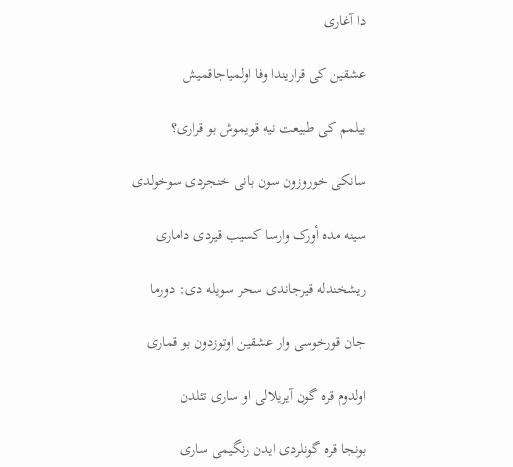دا آغاری

عشقین کی قراریندا وفا اولمیاجاقمیش

بیلمم کی طبیعت نیه قویموش بو قراری؟

سانکی خوروزون سون بانی خنجردی سوخولدی

سینه مده أورک وارسا کسیب قیردی داماری

ریشخندله قیرجاندی سحر سویله دی: دورما

جان قورخوسی وار عشقین اوتوزدون بو قماری

اولدوم قره گون آیریلالی او ساری تئلدن

بونجا قره گونلردی ایدن رنگیمی ساری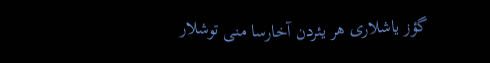گؤز یاشلاری هر یئردن آخارسا منی توشلار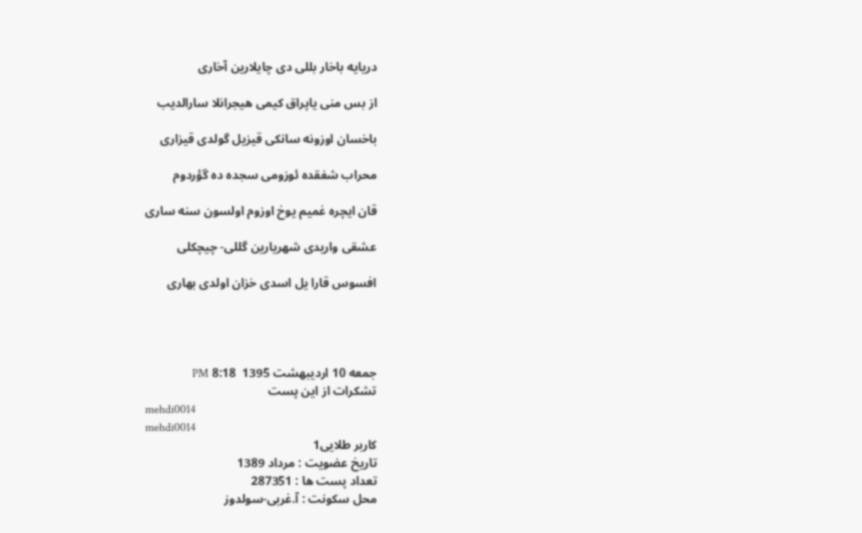دریایه باخار بللی دی چایلارین آخاری

از بس منی یاپراق کیمی هیجرانلا سارالدیب

باخسان اوزونه سانکی قیزیل گولدی قیزاری

محراب شفقده ئوزومی سجده ده گؤردوم

قان ایچره غمیم یوخ اوزوم اولسون سنه ساری

عشقی واریدی شهریارین گللی- چیچکلی

افسوس قارا یل اسدی خزان اولدی بهاری




جمعه 10 اردیبهشت 1395  8:18 PM
تشکرات از این پست
mehdi0014
mehdi0014
کاربر طلایی1
تاریخ عضویت : مرداد 1389
تعداد پست ها : 287351
محل سکونت : آ.غربی-سولدوز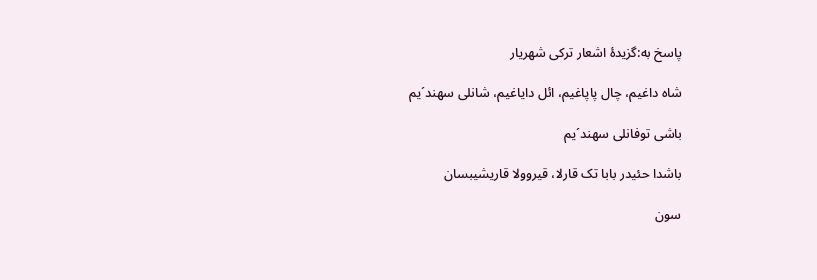پاسخ به:گزیدهٔ اشعار ترکی شهریار

شاه داغیم، چال پاپاغیم، ائل دایاغیم، شانلی سهند´یم

باشی توفانلی سهند´یم

باشدا حئیدر بابا تک قارلا، قیروولا قاریشیبسان

سون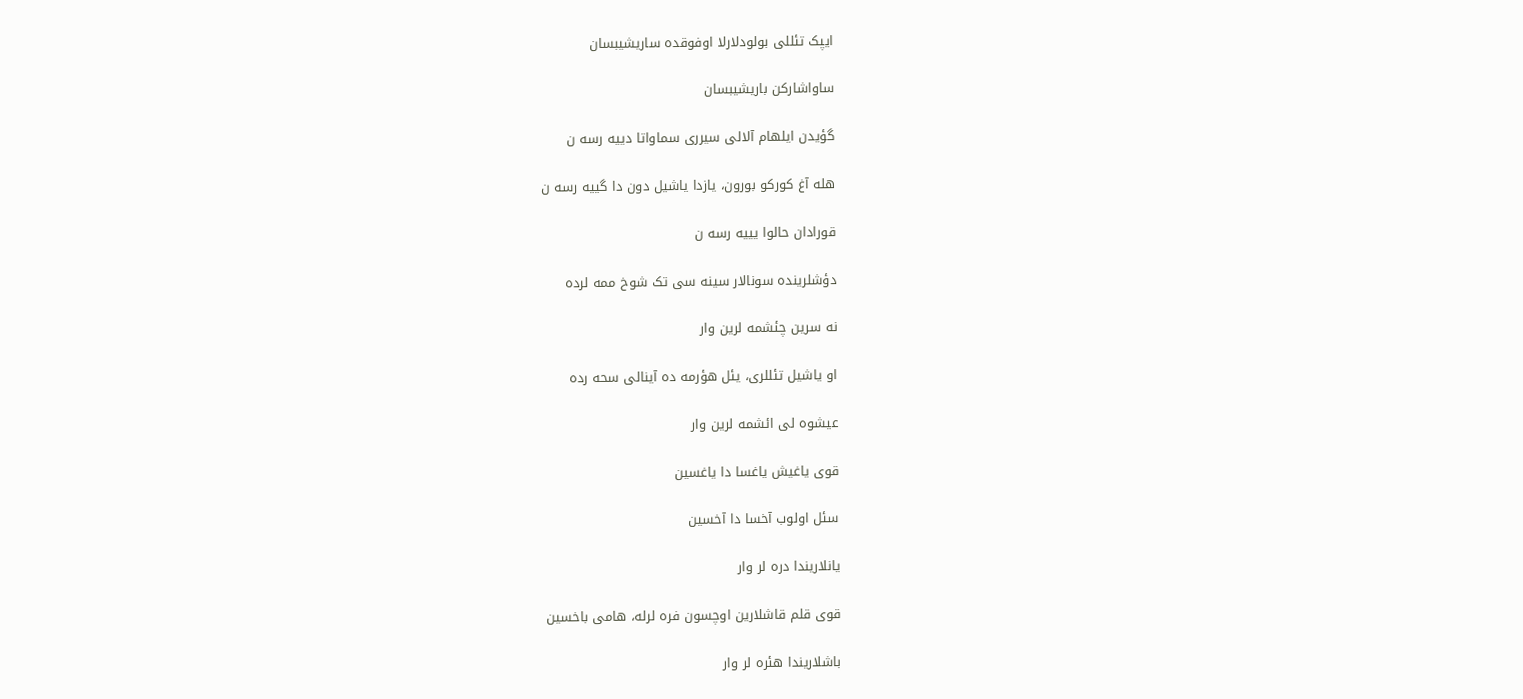ایپک تئللی بولودلارلا اوفوقده ساریشیبسان

ساواشارکن باریشیبسان

گؤیدن ایلهام آلالی سیرری سماواتا دییه رسه ن

هله آغ کورکو بورون، یازدا یاشیل دون دا گییه رسه ن

قورادان حالوا یییه رسه ن

دؤشلرینده سونالار سینه سی تک شوخ ممه لرده

نه سرین چئشمه لرین وار

او یاشیل تئللری، یئل هؤرمه ده آینالی سحه رده

عیشوه لی ائشمه لرین وار

قوی یاغیش یاغسا دا یاغسین

سئل اولوب آخسا دا آخسین

یانلاریندا دره لر وار

قوی قلم قاشلارین اوچسون فره لرله، هامی باخسین

باشلاریندا هئره لر وار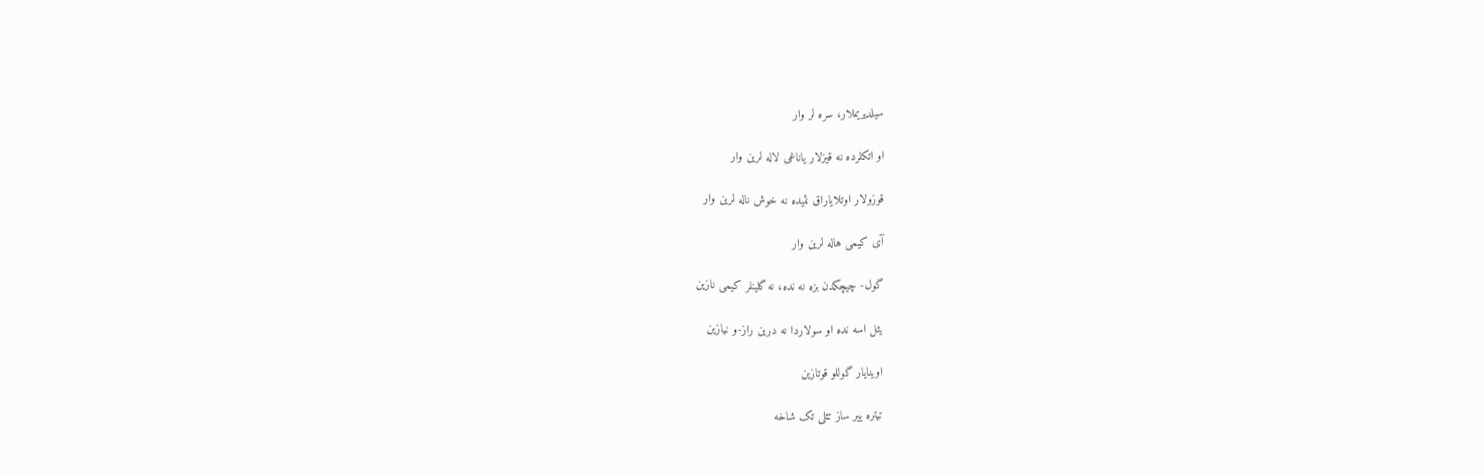سیلدیریملار، سره لر وار

او اتکلرده نه قیزلار یاناغی لاله لرین وار

قوزولار اوتلایاراق نئیده نه خوش ناله لرین وار

آی کیمی هاله لرین وار

گول- چیچکدن بزه نه نده، نه گلینلر کیمی نازین

یئل اسه نده او سولاردا نه درین راز-و نیازین

اوینایار گوللو قوتازین

تیتره ییر ساز تئلی تک شاخه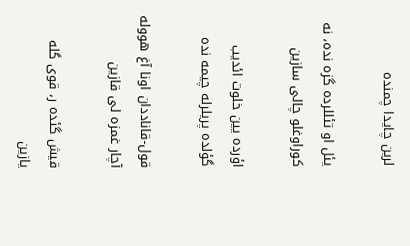لرین چایدا چمنده

یئل او تئللرده گزه نده، نه کوراوغلو چالی سازین

اؤرده یین خلوت ائدیب گؤلده پریلرله چیمه نده

قول-قاناددان اونا آغ هووله آچار غمزه لی قازین

قیش گئده ر، قوی گله یازین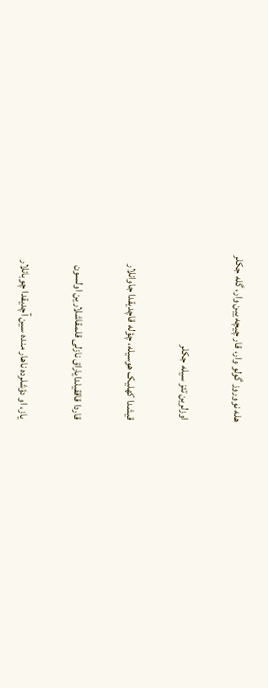هله نووروز گولو وار، قار چیچه یین وار، گله جکلر

اوزلرین تئز سیله جکلر

قیشدا کهلیک هوسیله، چؤله قاچدیقدا جاوانلار

قاردا قاققیلدایاراق نازلی قلمقاشلارین اولسون

یاز، او دؤشلرده ناهار منده سین آچدیقدا چوبانلار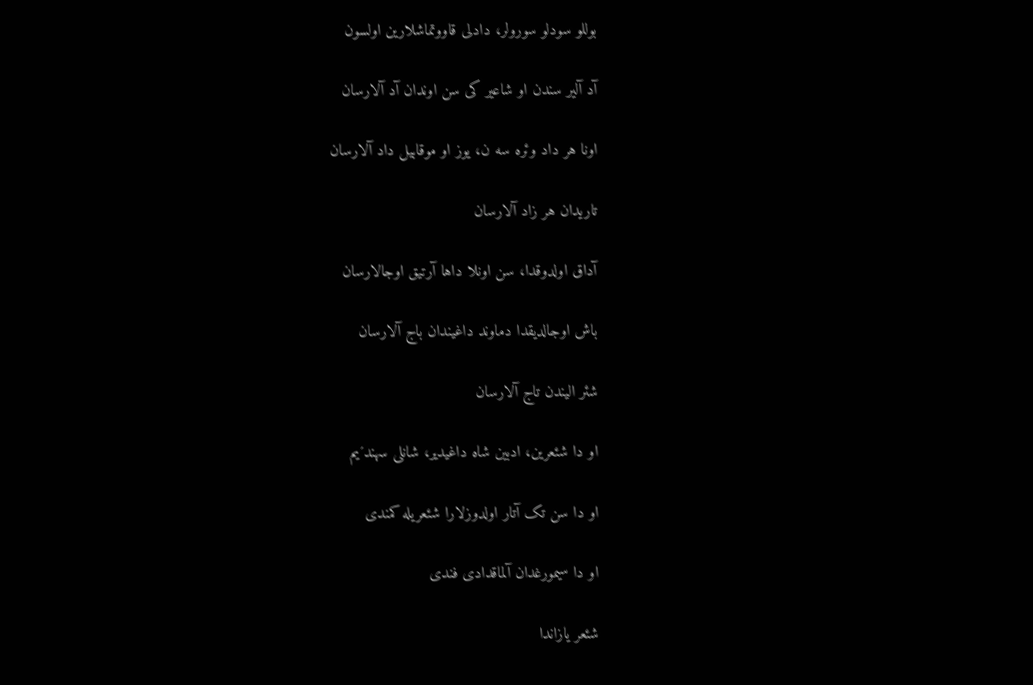بوللو سودلو سورولر، دادلی قاووتماشلارین اولسون

آد آلیر سندن او شاعیر کی سن اوندان آد آلارسان

اونا هر داد وئره سه ن، یوز او موقابیل داد آلارسان

تاریدان هر زاد آلارسان

آداق اولدوقدا، سن اونلا داها آرتیق اوجالارسان

باش اوجالدیقدا دماوند داغیندان باج آلارسان

شئر الیندن تاج آلارسان

او دا شئعرین، ادبین شاه داغیدیر، شانلی سهند´یم

او دا سن تک آتار اولدوزلارا شئعریله کمندی

او دا سیمورغدان آلماقدادی فندی

شئعر یازاندا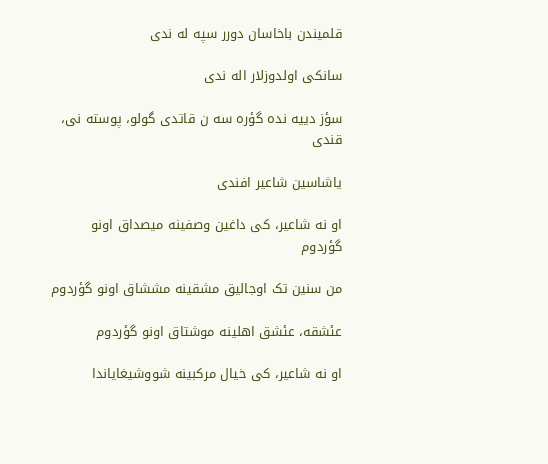قلمیندن باخاسان دورر سپه له ندی

سانکی اولدوزلار اله ندی

سؤز دییه نده گؤره سه ن قاتدی گولو، پوسته نی، قندی

یاشاسین شاعیر افندی

او نه شاعیر، کی داغین وصفینه میصداق اونو گؤردوم

من سنین تک اوجالیق مشقینه مششاق اونو گؤردوم

عئشقه، عئشق اهلینه موشتاق اونو گؤردوم

او نه شاعیر، کی خیال مرکبینه شووشیغایاندا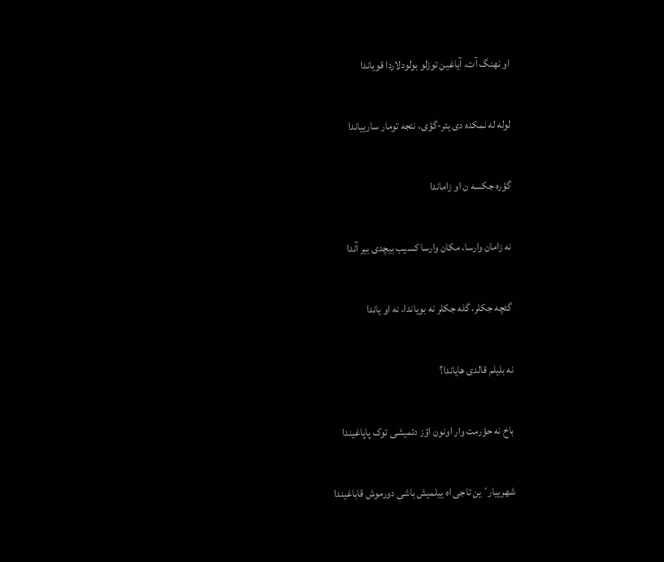او نهنگ آت، آیاغین توزلو بولودلاردا قویاندا

لوله له نمکده دی یئر-گؤی، نئجه تومار سارییاندا

گؤره جکسه ن او زاماندا

نه زامان وارسا، مکان وارسا کسیب بیچدی بیر آندا

گئچه جکلر، گله جکلر نه بویاندا، نه او یاندا

نه بلیلم قالدی هایاندا؟

باخ نه حؤرمت وار اونون اؤز دئمیشی توک پاپاغیندا

شهرییار´ین تاجی اه ییلمیش باشی دورموش قاباغیندا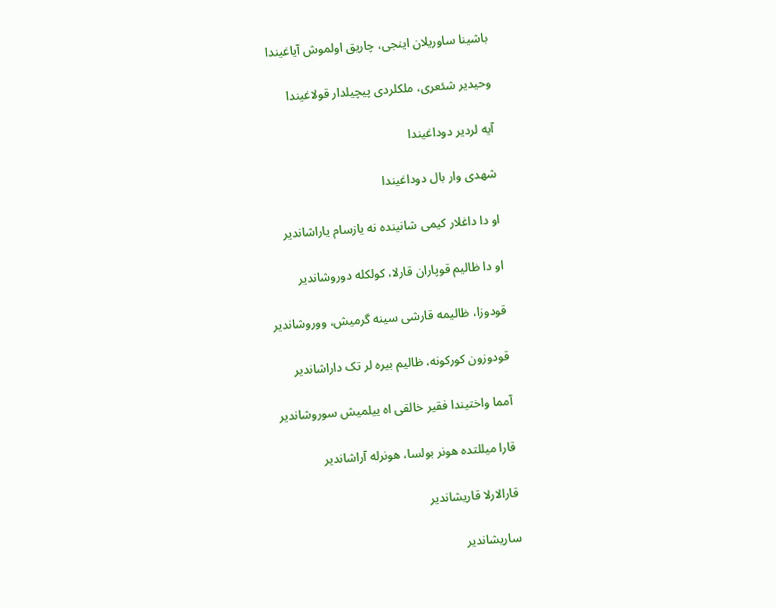باشینا ساوریلان اینجی، چاریق اولموش آیاغیندا

وحیدیر شئعری، ملکلردی پیچیلدار قولاغیندا

آیه لردیر دوداغیندا

شهدی وار بال دوداغیندا

او دا داغلار کیمی شانینده نه یازسام یاراشاندیر

او دا ظالیم قوپاران قارلا، کولکله دوروشاندیر

قودوزا، ظالیمه قارشی سینه گرمیش، ووروشاندیر

قودوزون کورکونه، ظالیم بیره لر تک داراشاندیر

آمما واختیندا فقیر خالقی اه ییلمیش سوروشاندیر

قارا میللتده هونر بولسا، هونرله آراشاندیر

قارالارلا قاریشاندیر

ساریشاندیر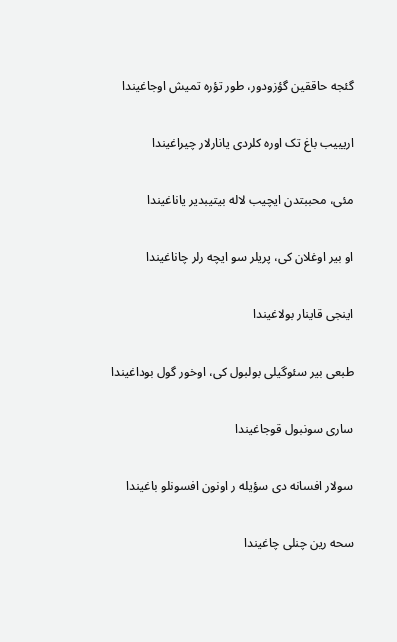گئجه حاققین گؤزودور، طور تؤره تمیش اوجاغیندا

اریییب باغ تک اوره کلردی یانارلار چیراغیندا

مئی، محببتدن ایچیب لاله بیتیبدیر یاناغیندا

او بیر اوغلان کی، پریلر سو ایچه رلر چاناغیندا

اینجی قاینار بولاغیندا

طبعی بیر سئوگیلی بولبول کی، اوخور گول بوداغیندا

ساری سونبول قوجاغیندا

سولار افسانه دی سؤیله ر اونون افسونلو باغیندا

سحه رین چنلی چاغیندا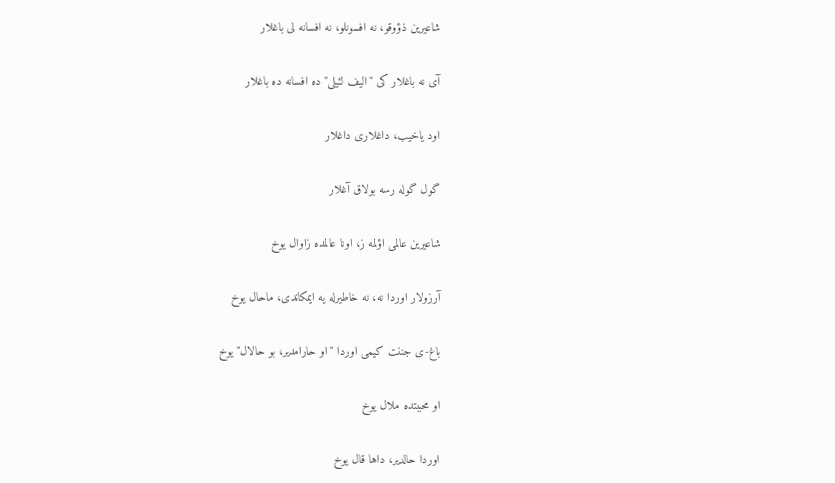شاعیرین ذؤوقو، نه افسونلو، نه افسانه لی باغلار

آی نه باغلار کی "الیف لئیلی" ده افسانه ده باغلار

اود یاخیب، داغلاری داغلار

گول گوله رسه بولاق آغلار

شاعیرین عالمی اؤلمه ز، اونا عالمده زاوال یوخ

آرزولار اوردا نه، نه خاطیرله یه ایمکاندی، ماحال یوخ

باغ-ی جننت کیمی اوردا "او حارامدیر، بو حالال" یوخ

او محببتده ملال یوخ

اوردا حالدیر، داها قال یوخ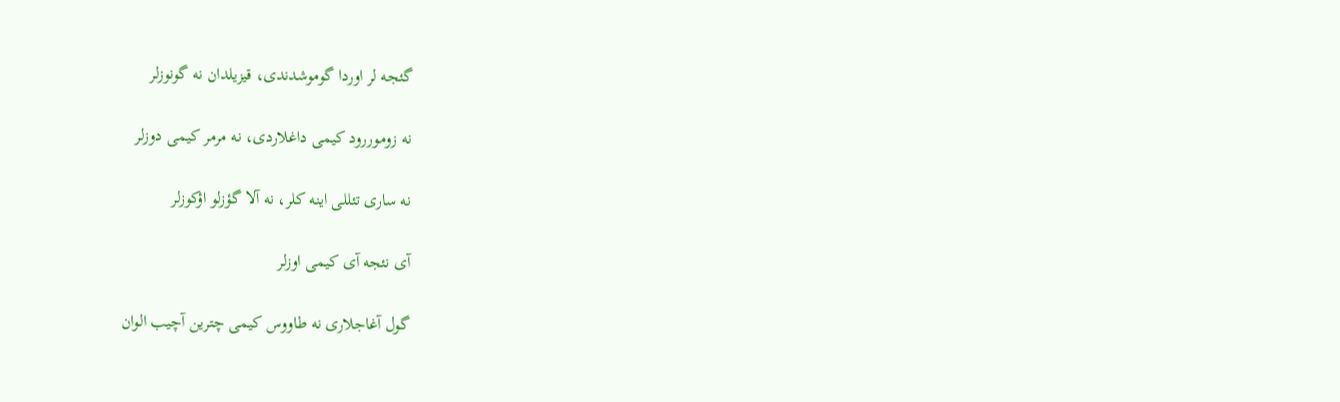گئجه لر اوردا گوموشدندی، قیزیلدان نه گونوزلر

نه زوموررود کیمی داغلاردی، نه مرمر کیمی دوزلر

نه ساری تئللی اینه کلر، نه آلا گؤزلو اؤکوزلر

آی نئجه آی کیمی اوزلر

گول آغاجلاری نه طاووس کیمی چترین آچیب الوان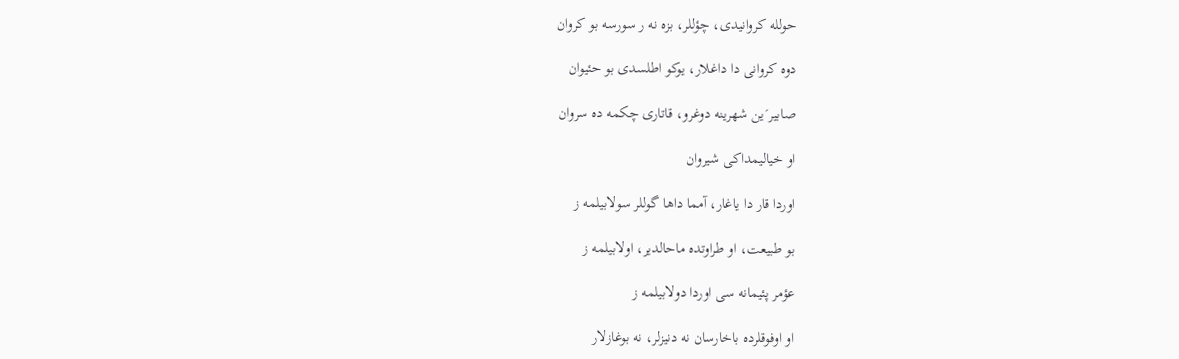حولله کروانیدی، چؤللر، بزه نه ر سورسه بو کروان

دوه کروانی دا داغلار، یوکو اطلسدی بو حئیوان

صابیر´ین شهرینه دوغرو، قاتاری چکمه ده سروان

او خیالیمداکی شیروان

اوردا قار دا یاغار، آمما داها گوللر سولابیلمه ز

بو طبیعت، او طراوتده ماحالدیر، اولابیلمه ز

عؤمر پئیمانه سی اوردا دولابیلمه ز

او اوفوقلرده باخارسان نه دنیزلر، نه بوغازلار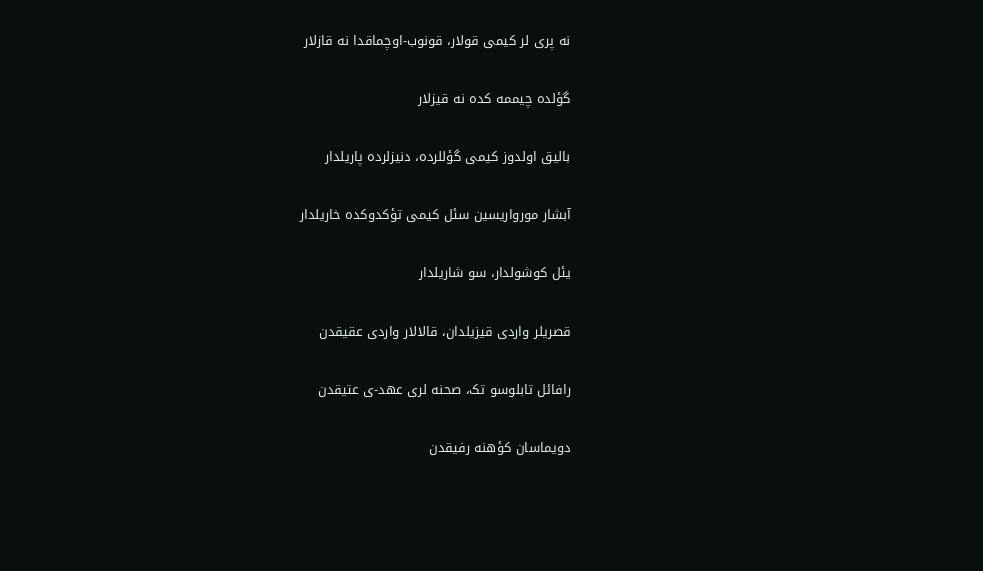نه پری لر کیمی قولار، قونوب-اوچماقدا نه قازلار

گؤلده چیممه کده نه قیزلار

بالیق اولدوز کیمی گؤللرده، دنیزلرده پاریلدار

آبشار مورواریسین سئل کیمی تؤکدوکده خاریلدار

یئل کوشولدار، سو شاریلدار

قصریلر واردی قیزیلدان، قالالار واردی عقیقدن

رافائل تابلوسو تک، صحنه لری عهد-ی عتیقدن

دویماسان کؤهنه رفیقدن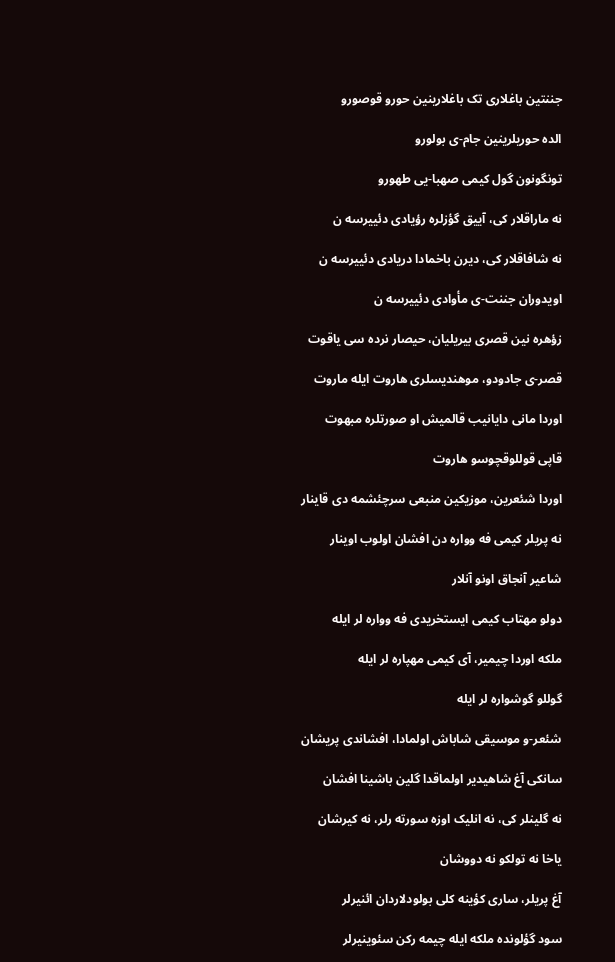جننتین باغلاری تک باغلارینین حورو قوصورو

الده حوریلرینین جام-ی بولورو

تونگونون گول کیمی صهبا-یی طهورو

نه ماراقلار کی، آییق گؤزلره رؤیادی دئییرسه ن

نه شافاقلار کی، دیرن باخمادا دریادی دئییرسه ن

اویدوران جننت-ی مأوادی دئییرسه ن

زؤهره نین قصری بیریلیان، حیصار نرده سی یاقوت

قصر-ی جادودو، موهندیسلری هاروت ایله ماروت

اوردا مانی دایانیب قالمیش او صورتلره مبهوت

قاپی قوللوقچوسو هاروت

اوردا شئعرین، موزیکین منبعی سرچئشمه دی قاینار

نه پریلر کیمی فه وواره دن افشان اولوب اوینار

شاعیر آنجاق اونو آنلار

دولو مهتاب کیمی ایستخریدی فه وواره لر ایله

ملکه اوردا چیمیر، آی کیمی مهپاره لر ایله

گوللو گوشواره لر ایله

شئعر-و موسیقی شاباش اولمادا، افشاندی پریشان

سانکی آغ شاهیدیر اولماقدا گلین باشینا افشان

نه گلینلر کی، نه انلیک اوزه سورته رلر، نه کیرشان

یاخا نه تولکو نه دووشان

آغ پریلر، ساری کؤینه کلی بولودلاردان ائنیرلر

سود گؤلونده ملکه ایله چیمه رکن سئوینیرلر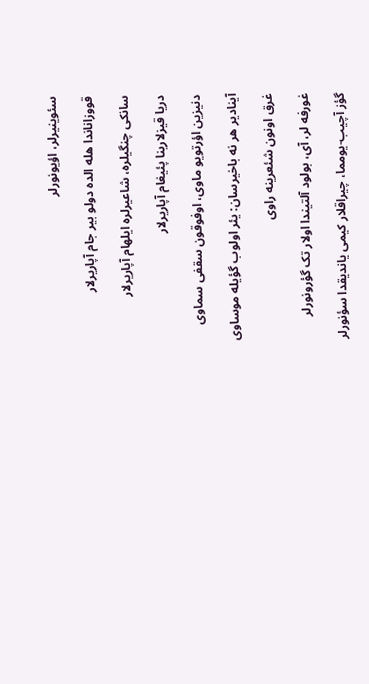سئوینیرلر، اؤیونورلر

قووزاناندا هله الده دولو بیر جام آپاریرلار

سانکی چنگیلره، شاعیرلره ایلهام آپاریرلار

دریا قیزلارینا پئیغام آپاریرلار

دنیزین اؤرتویو ماوی، اوفوقون سقفی سماوی

آینادیر هر نه باخیرسان: یئر اولوب گؤیله موساوی

غرق اونون شئعرینه راوی

غورفه لر، آی، بولود آلتیندا اولار تک گؤرونورلر

گؤز آچیب-یومما، چیراقلار کیمی یاندیقدا سؤنورلر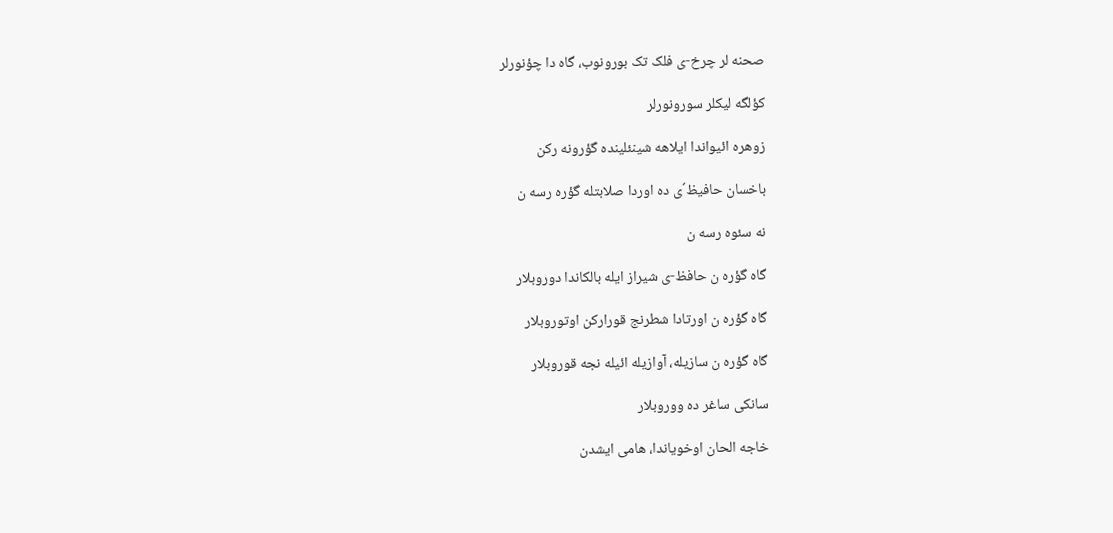صحنه لر چرخ-ی فلک تک بورونوب، گاه دا چؤنورلر

کؤلگه لیکلر سورونورلر

زوهره ائیواندا ایلاهه شینئلینده گؤرونه رکن

باخسان حافیظ´ی ده اوردا صلابتله گؤره رسه ن

نه سئوه رسه ن

گاه گؤره ن حافظ-ی شیراز ایله بالکاندا دوروبلار

گاه گؤره ن اورتادا شطرنج قورارکن اوتوروبلار

گاه گؤره ن سازیله، آوازیله ائیله نجه قوروبلار

سانکی ساغر ده ووروبلار

خاجه الحان اوخویاندا، هامی ایشدن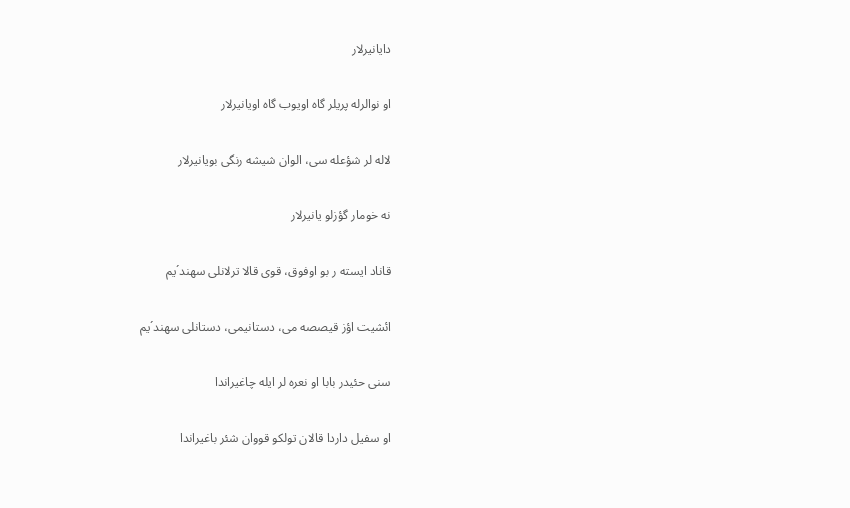دایانیرلار

او نوالرله پریلر گاه اویوب گاه اویانیرلار

لاله لر شؤعله سی، الوان شیشه رنگی بویانیرلار

نه خومار گؤزلو یانیرلار

قاناد ایسته ر بو اوفوق، قوی قالا ترلانلی سهند´یم

ائشیت اؤز قیصصه می، دستانیمی، دستانلی سهند´یم

سنی حئیدر بابا او نعره لر ایله چاغیراندا

او سفیل داردا قالان تولکو قووان شئر باغیراندا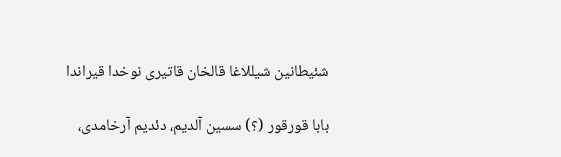شئیطانین شیللاغا قالخان قاتیری نوخدا قیراندا

بابا قورقور (؟) سسین آلدیم، دئدیم آرخامدی،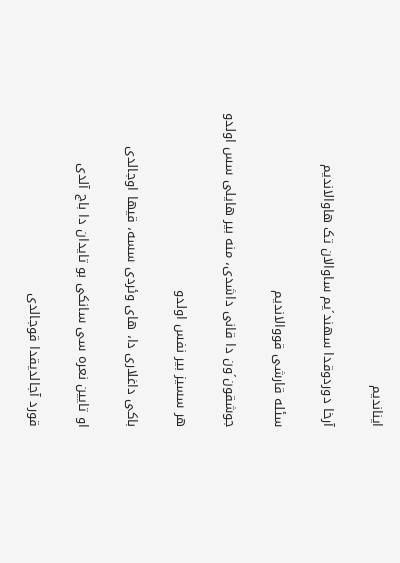ایناندیم

آرخا دوردوقدا سهند´یم ساوالان تک هاوالاندیم

سئله قارشی قووالاندیم

جوشقون´ون دا قانی داشدی، منه بیر هایلی سس اولدو

هر سسیز بیر نفس اولدو

باکی داغلاری دا، های وئردی سسه، قیها اوجالدی

او تایین نعره سی سانکی بو تایدان دا باج آلدی

قورد آجالدیقدا قوجالدی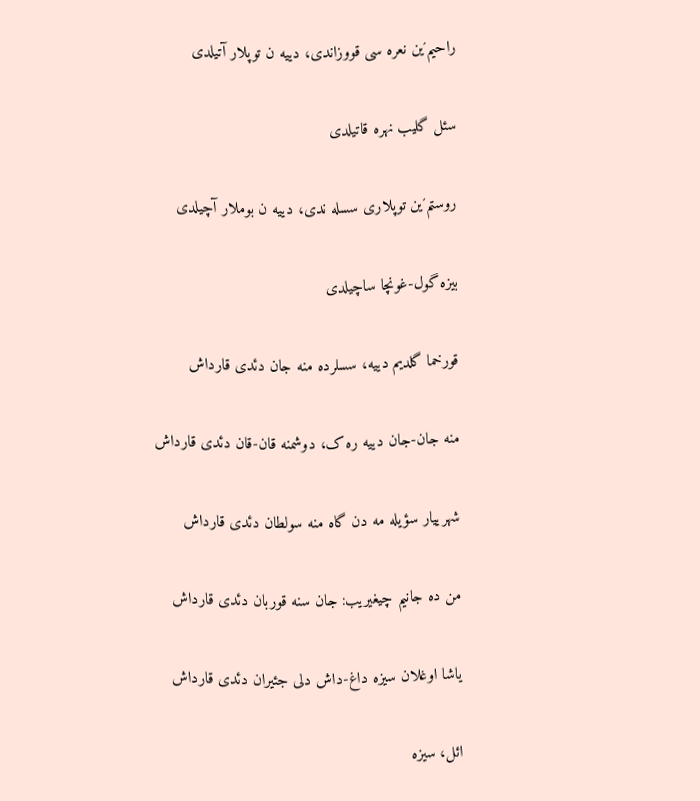راحیم´ین نعره سی قووزاندی، دییه ن توپلار آتیلدی

سئل گلیب نهره قاتیلدی

روستم´ین توپلاری سسله ندی، دییه ن بوملار آچیلدی

بیزه گول-غونچا ساچیلدی

قورخما گلدیم دییه، سسلرده منه جان دئدی قارداش

منه جان-جان دییه ره ک، دوشمنه قان-قان دئدی قارداش

شهرییار سؤیله مه دن گاه منه سولطان دئدی قارداش

من ده جانیم چیغیریب: جان سنه قوربان دئدی قارداش

یاشا اوغلان سیزه داغ-داش دلی جئیران دئدی قارداش

ائل، سیزه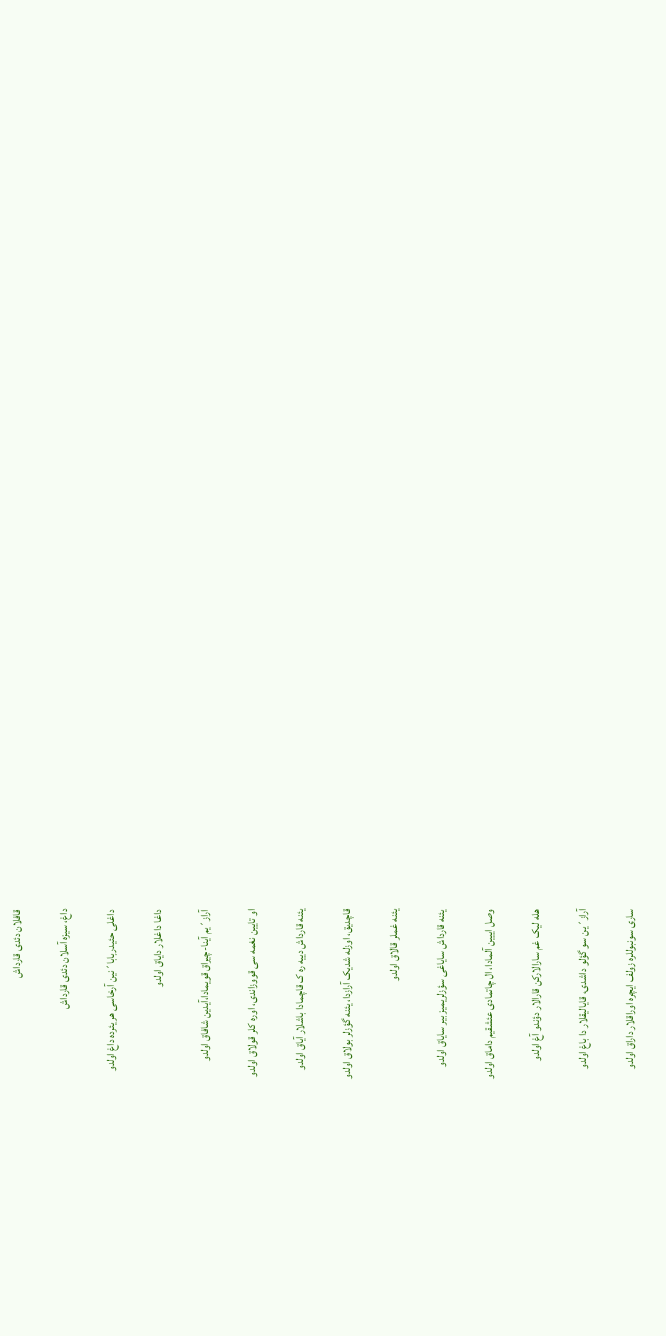قافلان دئدی قارداش

داغ، سیزه آسلان دئدی قارداش

داغلی حئیدربابا´نین آرخاسی هر یئرده داغ اولدو

داغا داغلار دایاق اولدو

آراز´یم آینا-چیراق قویمادا،آیدین شافاق اولدو

او تایین نغمه سی قووزاندی، اوره کلر قولاق اولدو

یئنه قارداش دییه ره ک قاچمادا باشلار آیاق اولدو

قاچدیق، اوزله شدیک آرازدا، یئنه گؤزلر بولاق اولدو

یئنه غملر قالاق اولدو

یئنه قارداش سایاغی سؤزلریمیز بیر سایاق اولدو

وصل اییین آلمادا، ال چاتمادی عئشقیم داماق اولدو

هله لیک غم سارالارکن قارالار دؤندو آغ اولدو

آراز´ین سو گؤلو داشدی، قایالیقلار دا باغ اولدو

ساری سونبوللره زولف ایچره اوراقلار داراق اولدو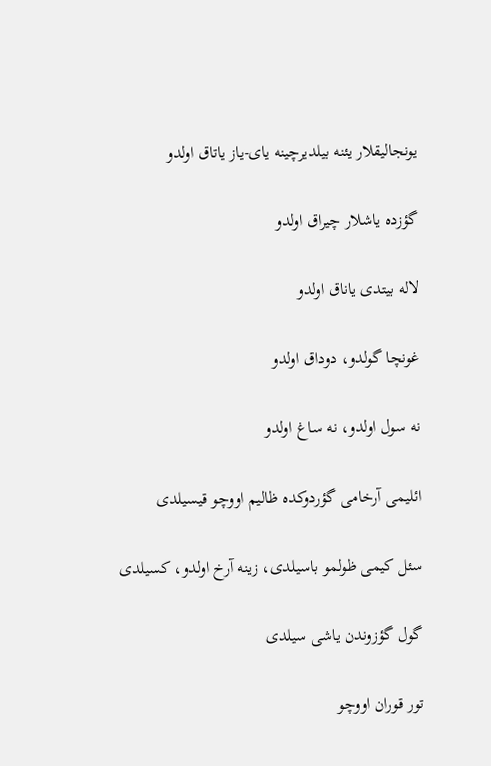یونجالیقلار یئنه بیلدیرچینه یای-یاز یاتاق اولدو

گؤزده یاشلار چیراق اولدو

لاله بیتدی یاناق اولدو

غونچا گولدو، دوداق اولدو

نه سول اولدو، نه ساغ اولدو

ائلیمی آرخامی گؤردوکده ظالیم اووچو قیسیلدی

سئل کیمی ظولمو باسیلدی، زینه آرخ اولدو، کسیلدی

گول گؤزوندن یاشی سیلدی

تور قوران اووچو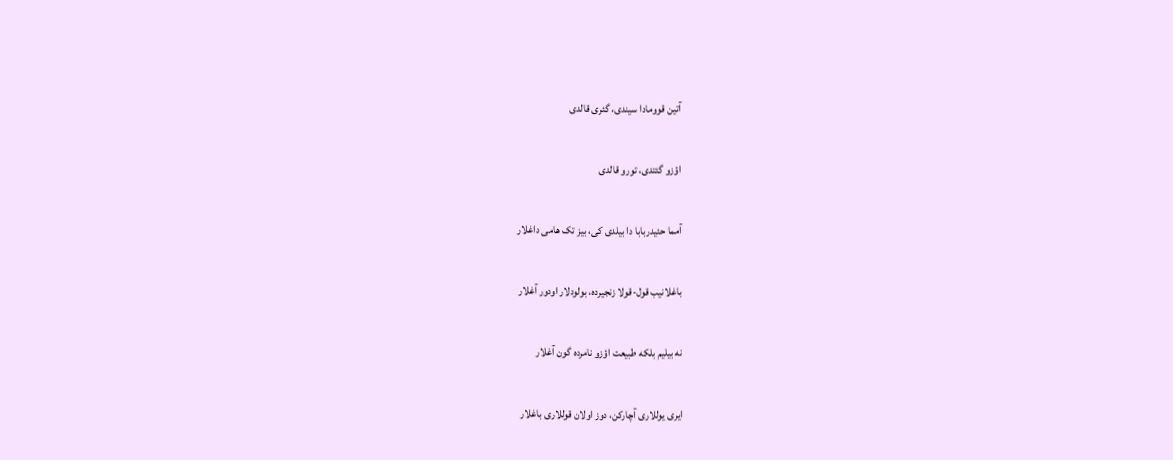آتین قوومادا سیندی، گئری قالدی

اؤزو گئتدی، تورو قالدی

آمما حئیدربابا دا بیلدی کی، بیز تک هامی داغلار

باغلانیب قول-قولا زنجیرده، بولودلار اودور آغلار

نه بیلیم بلکه طبیعت اؤزو نامرده گون آغلار

ایری یوللاری آچارکن، دوز اولان قوللاری باغلار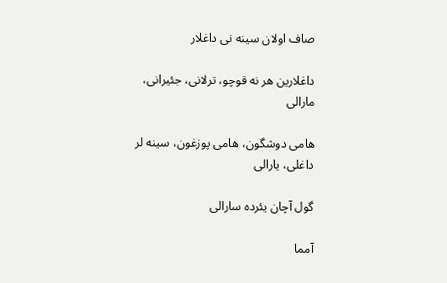صاف اولان سینه نی داغلار

داغلارین هر نه قوچو، ترلانی، جئیرانی، مارالی

هامی دوشگون، هامی پوزغون، سینه لر داغلی، یارالی

گول آچان یئرده سارالی

آمما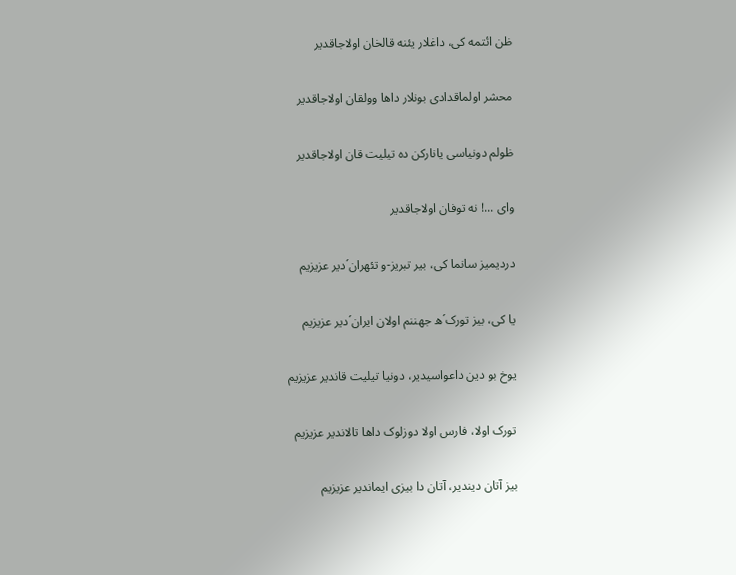ظن ائتمه کی، داغلار یئنه قالخان اولاجاقدیر

محشر اولماقدادی بونلار داها وولقان اولاجاقدیر

ظولم دونیاسی یانارکن ده تیلیت قان اولاجاقدیر

وای ...! نه توفان اولاجاقدیر

دردیمیز سانما کی، بیر تبریز-و تئهران´دیر عزیزیم

یا کی، بیز تورک´ه جهننم اولان ایران´دیر عزیزیم

یوخ بو دین داعواسیدیر، دونیا تیلیت قاندیر عزیزیم

تورک اولا، فارس اولا دوزلوک داها تالاندیر عزیزیم

بیز آتان دیندیر، آتان دا بیزی ایماندیر عزیزیم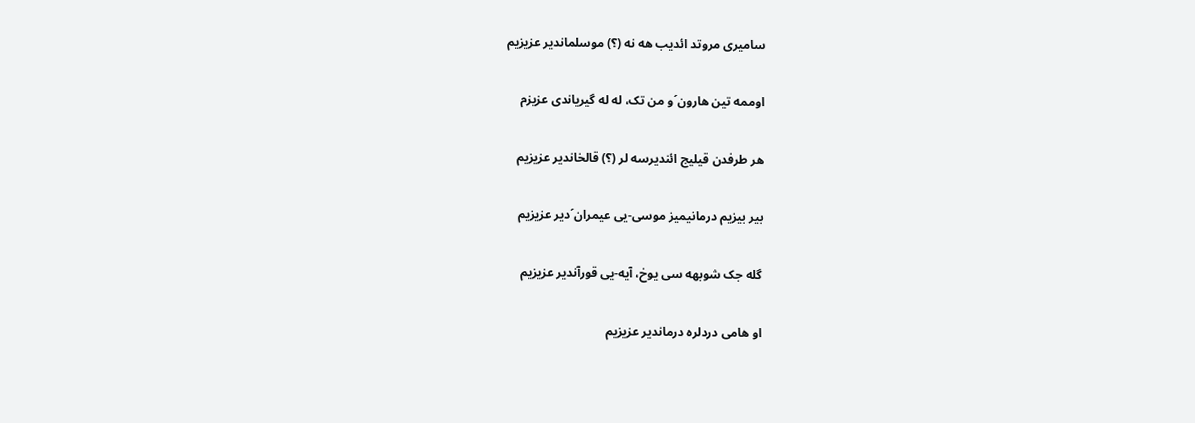سامیری مروتد ائدیب هه نه (؟) موسلماندیر عزیزیم

اوممه تین هارون´و من تک، له له گیریاندی عزیزم

هر طرفدن قیلیج ائندیرسه لر (؟) قالخاندیر عزیزیم

بیر بیزیم درمانیمیز موسی-یی عیمران´دیر عزیزیم

گله جک شوبهه سی یوخ، آیه-یی قورآندیر عزیزیم

او هامی دردلره درماندیر عزیزیم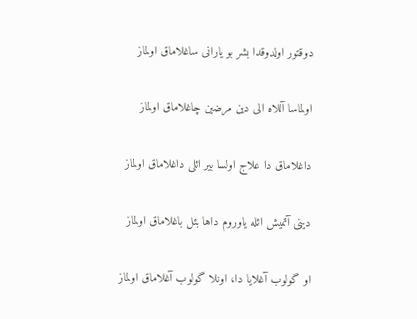دوقتور اولدوقدا بشر بو یارانی ساغلاماق اولماز

اولماسا آللاه الی دین مرضین چاغلاماق اولماز

داغلاماق دا علاج اولسا بیر ائلی داغلاماق اولماز

دینی آتمیش ائله یاوروم داها بئل باغلاماق اولماز

او گولوب آغلایا دا، اونلا گولوب آغلاماق اولماز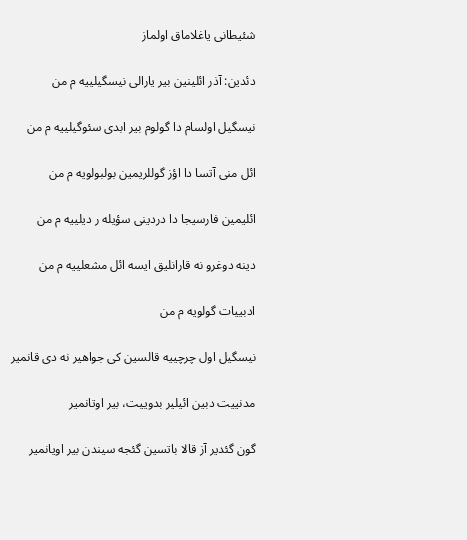شئیطانی یاغلاماق اولماز

دئدین: آذر ائلینین بیر یارالی نیسگیلییه م من

نیسگیل اولسام دا گولوم بیر ابدی سئوگیلییه م من

ائل منی آتسا دا اؤز گوللریمین بولبولویه م من

ائلیمین فارسیجا دا دردینی سؤیله ر دیلییه م من

دینه دوغرو نه قارانلیق ایسه ائل مشعلییه م من

ادبییات گولویه م من

نیسگیل اول چرچییه قالسین کی جواهیر نه دی قانمیر

مدنییت دبین ائیلیر بدوییت، بیر اوتانمیر

گون گئدیر آز قالا باتسین گئجه سیندن بیر اویانمیر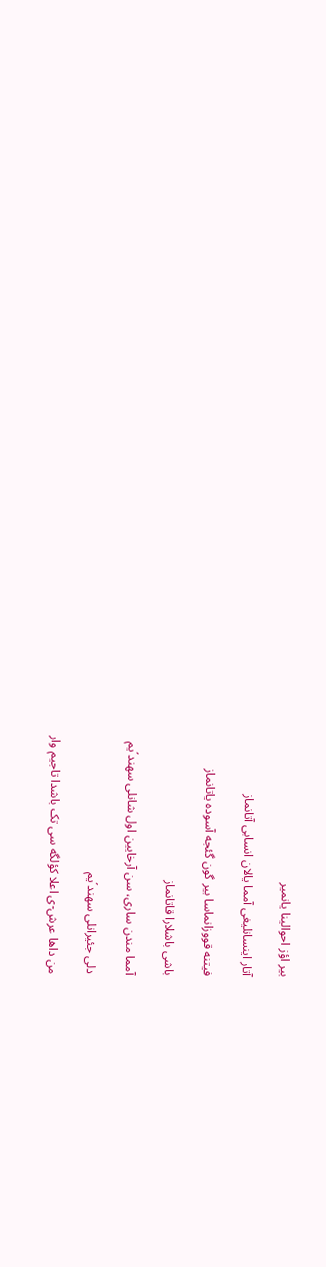بیر اؤز احوالینا یانمیر

آتار اینسانلیغی آمما یالان انسابی آتانماز

فیتنه قووزانماسا بیر گون گئجه آسوده یاتانماز

باشی باشلارا قاتانماز

آمما مندن ساری، سن آرخایین اول شانلی سهند´یم

دلی جئیرانلی سهند´یم

من داها عرش-ی اعلا کؤلگه سی تک باشدا تاجیم وار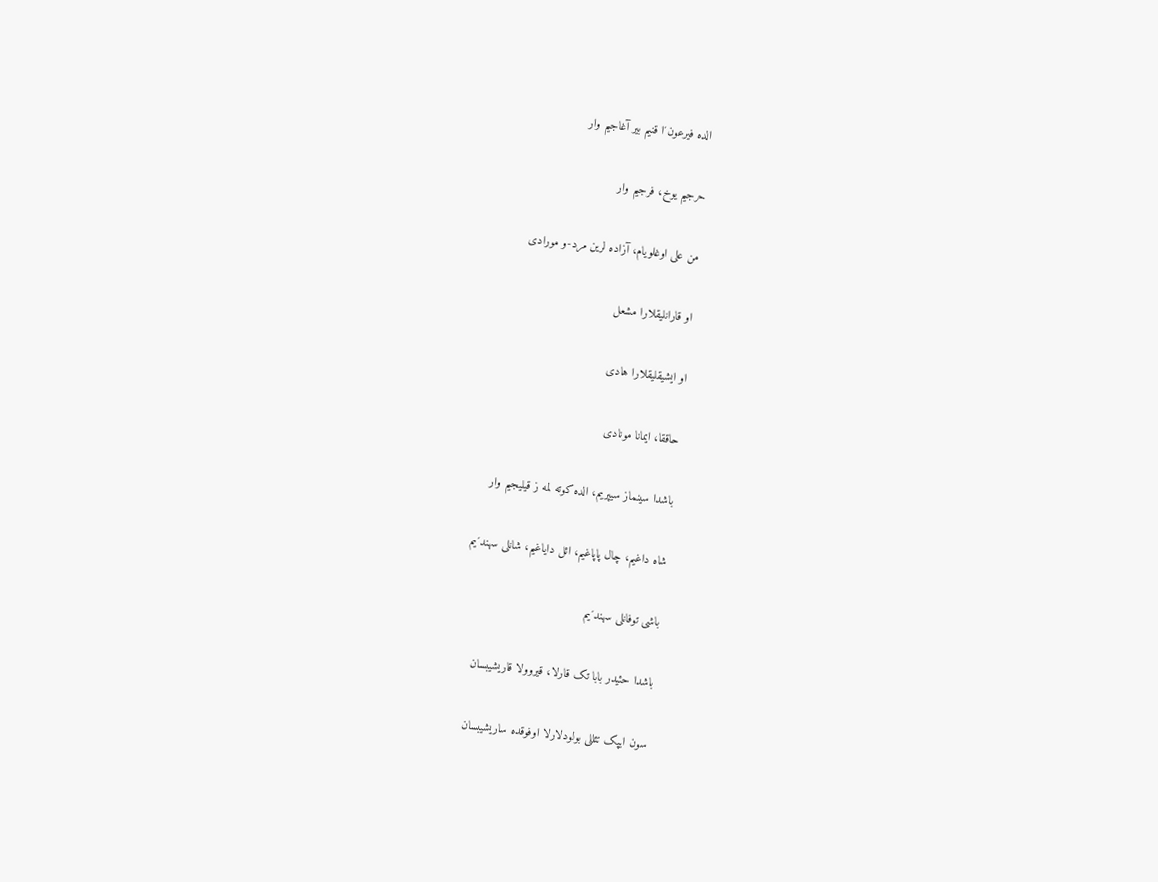الده فیرعون´ا قنیم بیر آغاجیم وار

حرجیم یوخ، فرجیم وار

من علی اوغلویام، آزاده لرین مرد-و مورادی

او قارانلیقلارا مشعل

او ایشیقلیقلارا هادی

حاققا، ایمانا مونادی

باشدا سینماز سیپریم، الده کوته لمه ز قیلیجیم وار

شاه داغیم، چال پاپاغیم، ائل دایاغیم، شانلی سهند´یم

باشی توفانلی سهند´یم

باشدا حئیدر بابا تک قارلا، قیروولا قاریشیبسان

سون ایپک تئللی بولودلارلا اوفوقده ساریشیبسان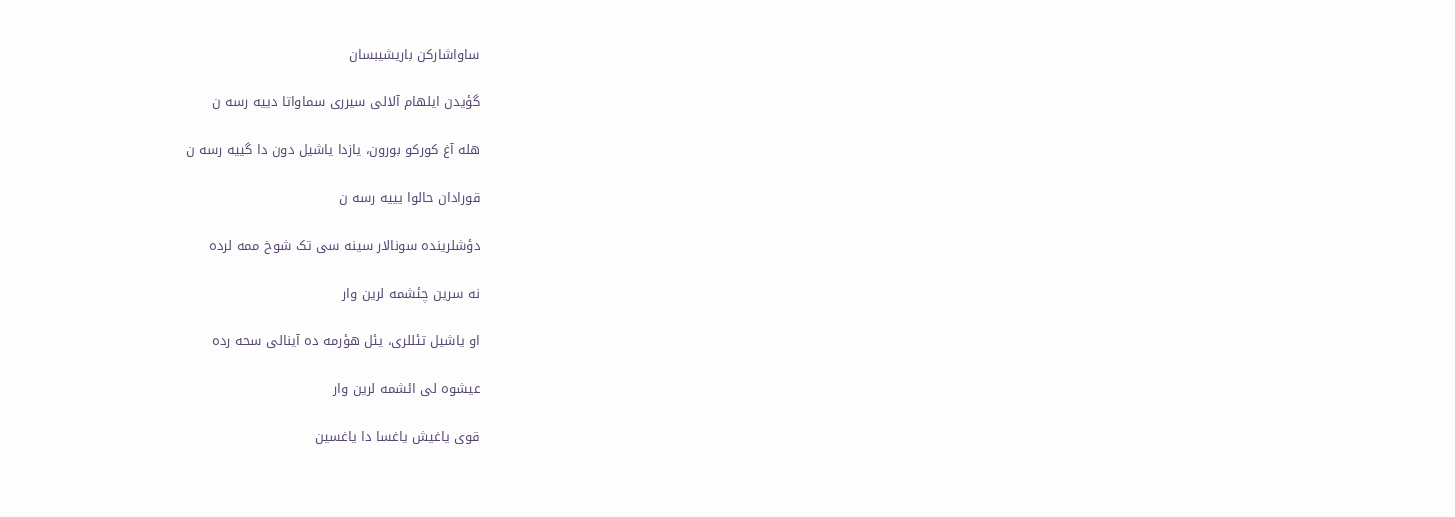ساواشارکن باریشیبسان

گؤیدن ایلهام آلالی سیرری سماواتا دییه رسه ن

هله آغ کورکو بورون، یازدا یاشیل دون دا گییه رسه ن

قورادان حالوا یییه رسه ن

دؤشلرینده سونالار سینه سی تک شوخ ممه لرده

نه سرین چئشمه لرین وار

او یاشیل تئللری، یئل هؤرمه ده آینالی سحه رده

عیشوه لی ائشمه لرین وار

قوی یاغیش یاغسا دا یاغسین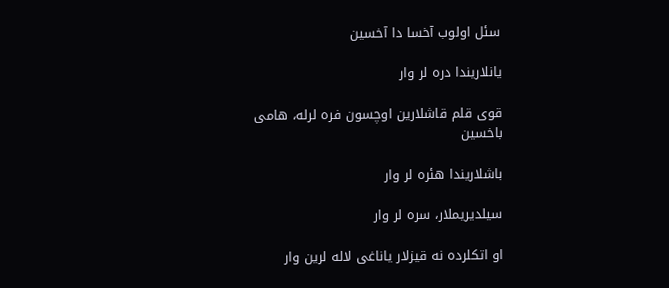سئل اولوب آخسا دا آخسین

یانلاریندا دره لر وار

قوی قلم قاشلارین اوچسون فره لرله، هامی باخسین

باشلاریندا هئره لر وار

سیلدیریملار، سره لر وار

او اتکلرده نه قیزلار یاناغی لاله لرین وار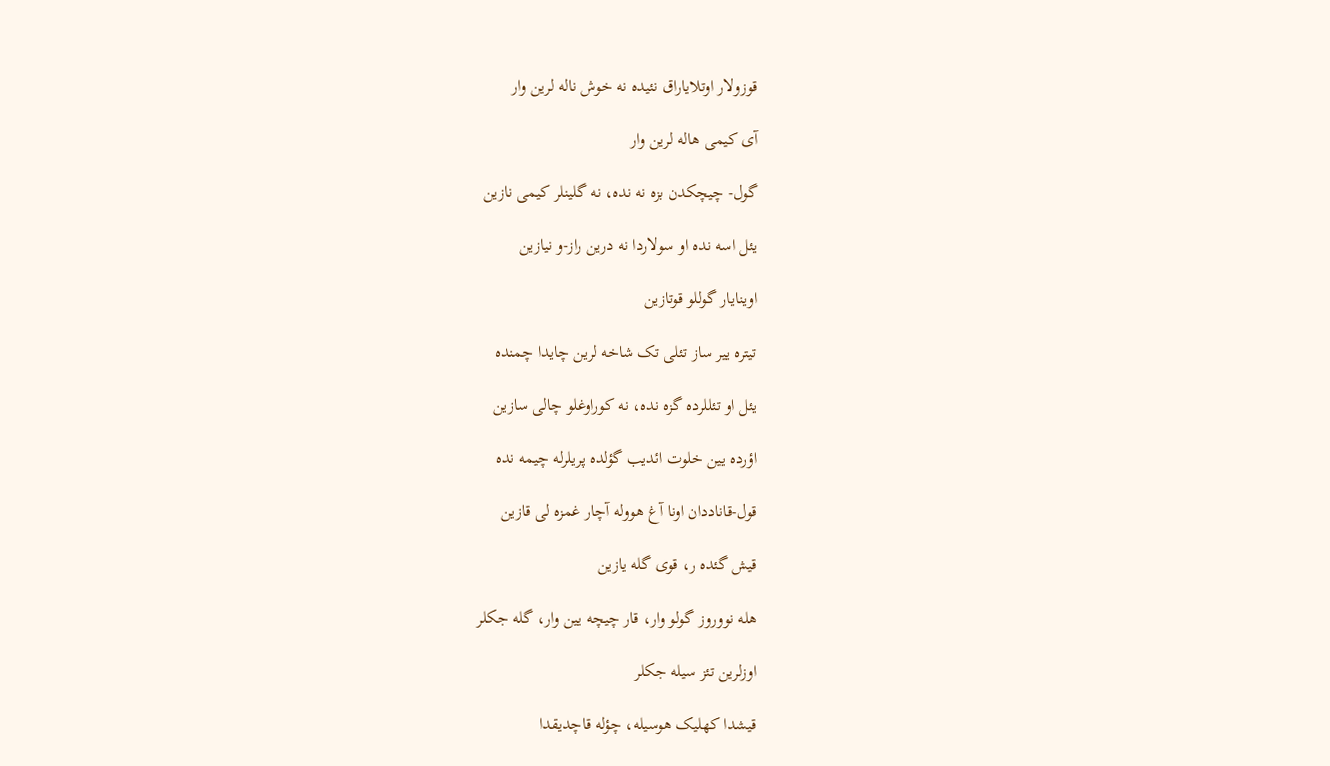قوزولار اوتلایاراق نئیده نه خوش ناله لرین وار

آی کیمی هاله لرین وار

گول- چیچکدن بزه نه نده، نه گلینلر کیمی نازین

یئل اسه نده او سولاردا نه درین راز-و نیازین

اوینایار گوللو قوتازین

تیتره ییر ساز تئلی تک شاخه لرین چایدا چمنده

یئل او تئللرده گزه نده، نه کوراوغلو چالی سازین

اؤرده یین خلوت ائدیب گؤلده پریلرله چیمه نده

قول-قاناددان اونا آغ هووله آچار غمزه لی قازین

قیش گئده ر، قوی گله یازین

هله نووروز گولو وار، قار چیچه یین وار، گله جکلر

اوزلرین تئز سیله جکلر

قیشدا کهلیک هوسیله، چؤله قاچدیقدا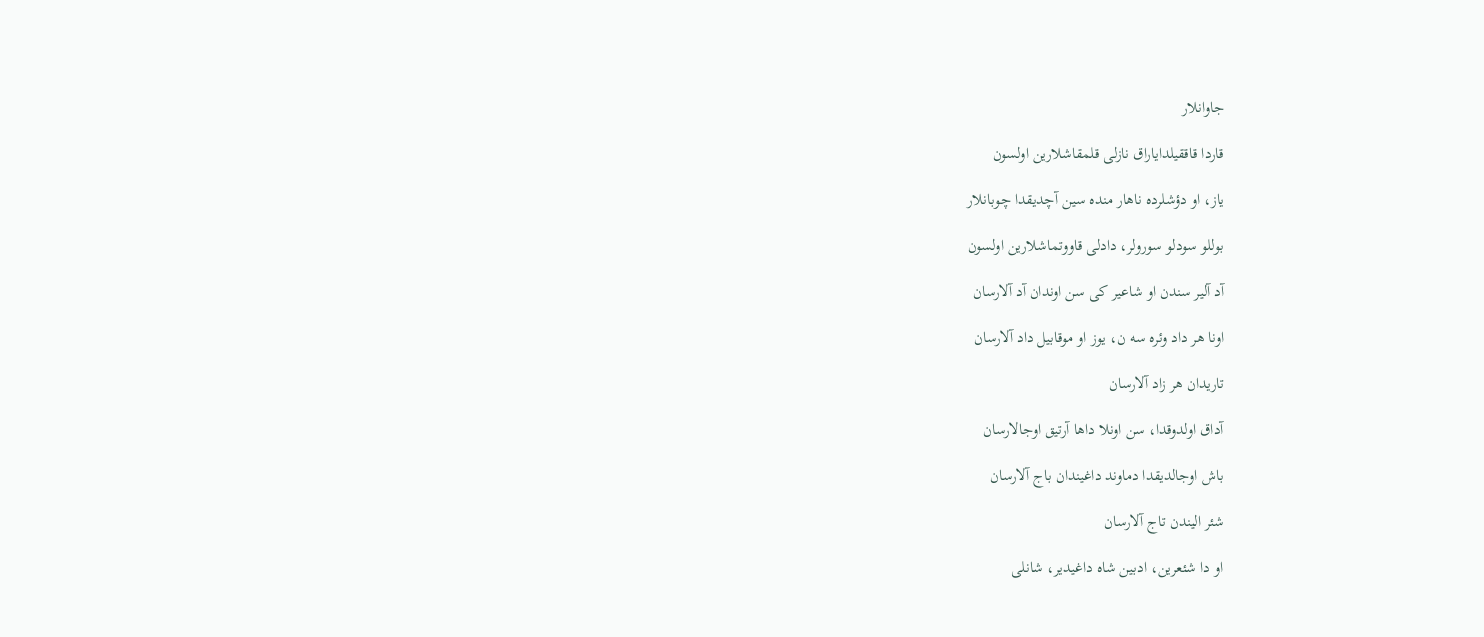جاوانلار

قاردا قاققیلدایاراق نازلی قلمقاشلارین اولسون

یاز، او دؤشلرده ناهار منده سین آچدیقدا چوبانلار

بوللو سودلو سورولر، دادلی قاووتماشلارین اولسون

آد آلیر سندن او شاعیر کی سن اوندان آد آلارسان

اونا هر داد وئره سه ن، یوز او موقابیل داد آلارسان

تاریدان هر زاد آلارسان

آداق اولدوقدا، سن اونلا داها آرتیق اوجالارسان

باش اوجالدیقدا دماوند داغیندان باج آلارسان

شئر الیندن تاج آلارسان

او دا شئعرین، ادبین شاه داغیدیر، شانلی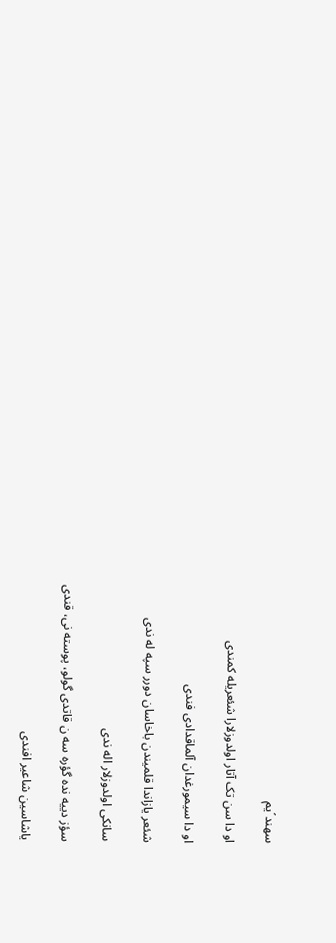سهند´یم

او دا سن تک آتار اولدوزلارا شئعریله کمندی

او دا سیمورغدان آلماقدادی فندی

شئعر یازاندا قلمیندن باخاسان دورر سپه له ندی

سانکی اولدوزلار اله ندی

سؤز دییه نده گؤره سه ن قاتدی گولو، پوسته نی، قندی

یاشاسین شاعیر افندی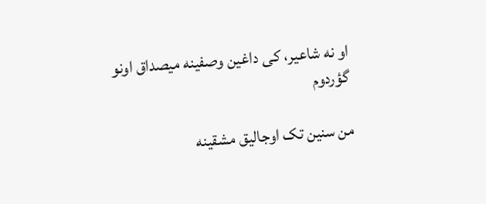او نه شاعیر، کی داغین وصفینه میصداق اونو گؤردوم

من سنین تک اوجالیق مشقینه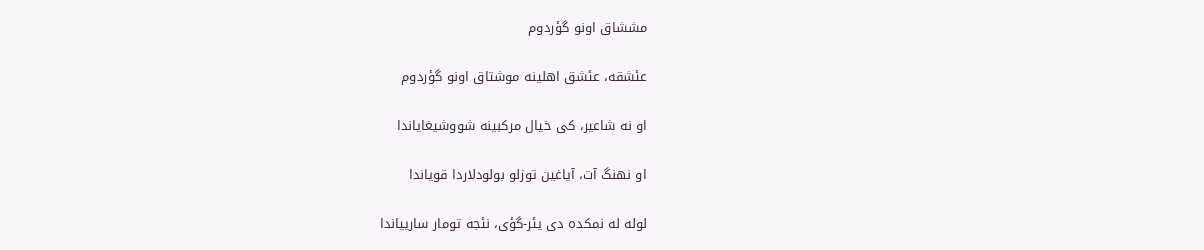مششاق اونو گؤردوم

عئشقه، عئشق اهلینه موشتاق اونو گؤردوم

او نه شاعیر، کی خیال مرکبینه شووشیغایاندا

او نهنگ آت، آیاغین توزلو بولودلاردا قویاندا

لوله له نمکده دی یئر-گؤی، نئجه تومار سارییاندا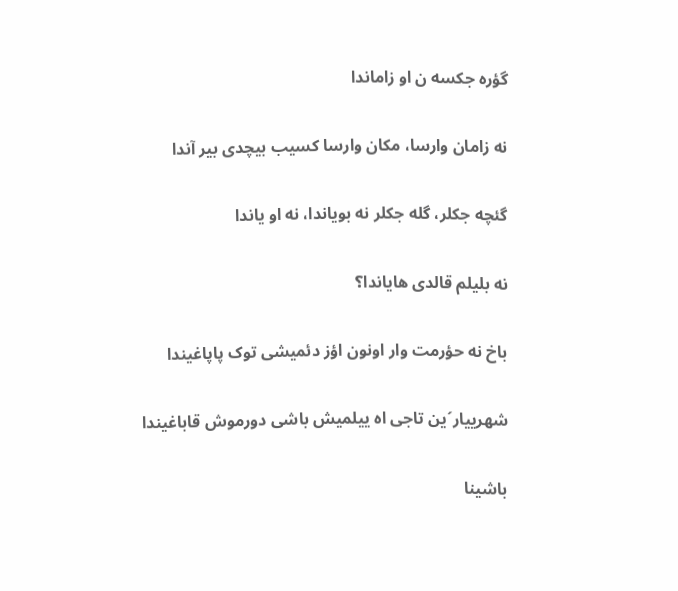گؤره جکسه ن او زاماندا

نه زامان وارسا، مکان وارسا کسیب بیچدی بیر آندا

گئچه جکلر، گله جکلر نه بویاندا، نه او یاندا

نه بلیلم قالدی هایاندا؟

باخ نه حؤرمت وار اونون اؤز دئمیشی توک پاپاغیندا

شهرییار´ین تاجی اه ییلمیش باشی دورموش قاباغیندا

باشینا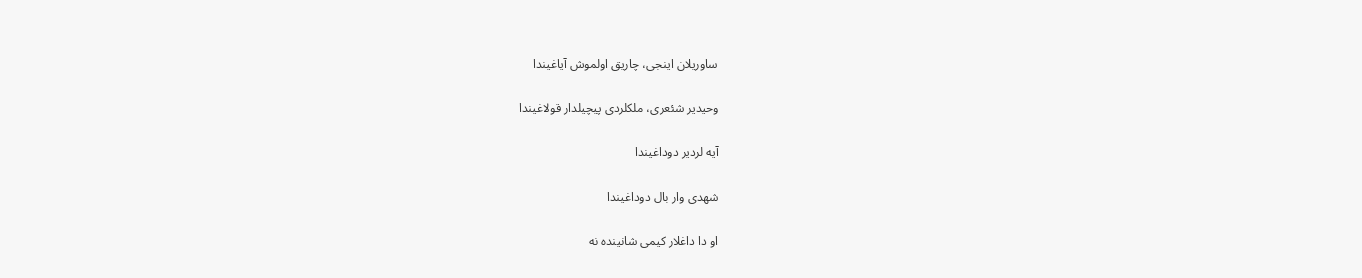ساوریلان اینجی، چاریق اولموش آیاغیندا

وحیدیر شئعری، ملکلردی پیچیلدار قولاغیندا

آیه لردیر دوداغیندا

شهدی وار بال دوداغیندا

او دا داغلار کیمی شانینده نه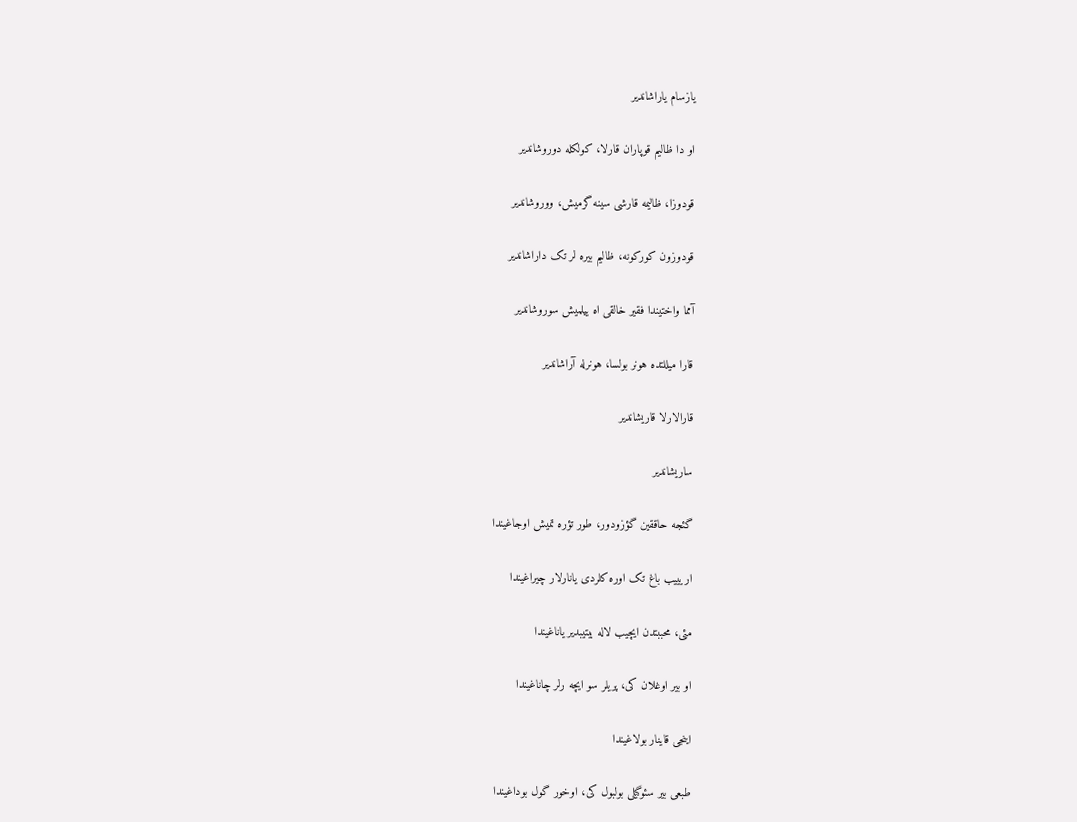یازسام یاراشاندیر

او دا ظالیم قوپاران قارلا، کولکله دوروشاندیر

قودوزا، ظالیمه قارشی سینه گرمیش، ووروشاندیر

قودوزون کورکونه، ظالیم بیره لر تک داراشاندیر

آمما واختیندا فقیر خالقی اه ییلمیش سوروشاندیر

قارا میللتده هونر بولسا، هونرله آراشاندیر

قارالارلا قاریشاندیر

ساریشاندیر

گئجه حاققین گؤزودور، طور تؤره تمیش اوجاغیندا

اریییب باغ تک اوره کلردی یانارلار چیراغیندا

مئی، محببتدن ایچیب لاله بیتیبدیر یاناغیندا

او بیر اوغلان کی، پریلر سو ایچه رلر چاناغیندا

اینجی قاینار بولاغیندا

طبعی بیر سئوگیلی بولبول کی، اوخور گول بوداغیندا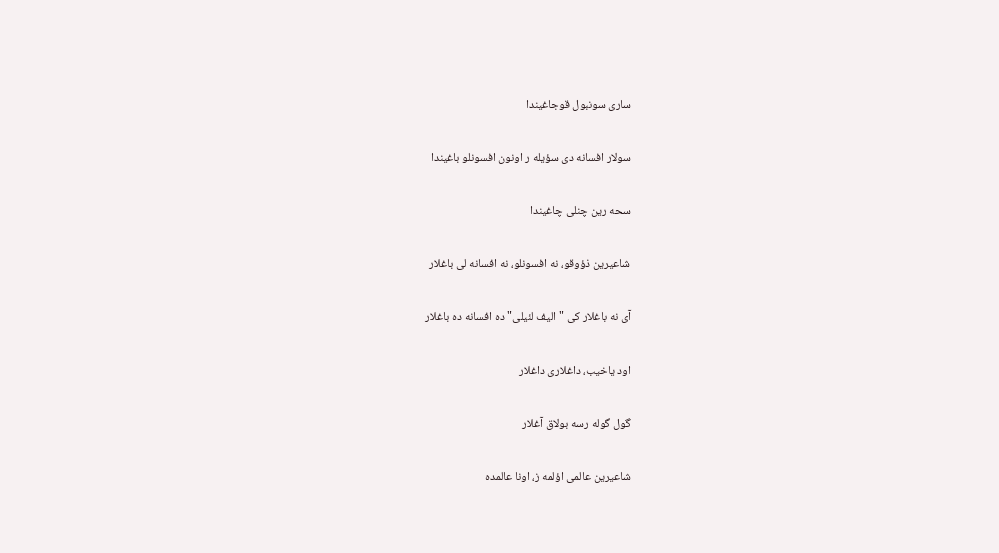ساری سونبول قوجاغیندا

سولار افسانه دی سؤیله ر اونون افسونلو باغیندا

سحه رین چنلی چاغیندا

شاعیرین ذؤوقو، نه افسونلو، نه افسانه لی باغلار

آی نه باغلار کی "الیف لئیلی" ده افسانه ده باغلار

اود یاخیب، داغلاری داغلار

گول گوله رسه بولاق آغلار

شاعیرین عالمی اؤلمه ز، اونا عالمده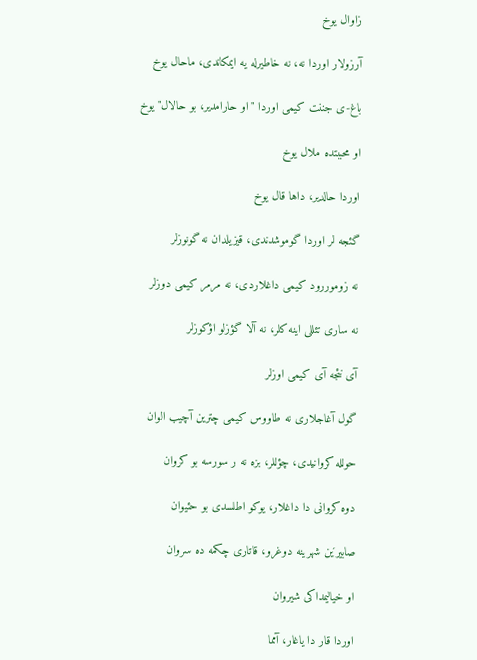زاوال یوخ

آرزولار اوردا نه، نه خاطیرله یه ایمکاندی، ماحال یوخ

باغ-ی جننت کیمی اوردا "او حارامدیر، بو حالال" یوخ

او محببتده ملال یوخ

اوردا حالدیر، داها قال یوخ

گئجه لر اوردا گوموشدندی، قیزیلدان نه گونوزلر

نه زوموررود کیمی داغلاردی، نه مرمر کیمی دوزلر

نه ساری تئللی اینه کلر، نه آلا گؤزلو اؤکوزلر

آی نئجه آی کیمی اوزلر

گول آغاجلاری نه طاووس کیمی چترین آچیب الوان

حولله کروانیدی، چؤللر، بزه نه ر سورسه بو کروان

دوه کروانی دا داغلار، یوکو اطلسدی بو حئیوان

صابیر´ین شهرینه دوغرو، قاتاری چکمه ده سروان

او خیالیمداکی شیروان

اوردا قار دا یاغار، آمما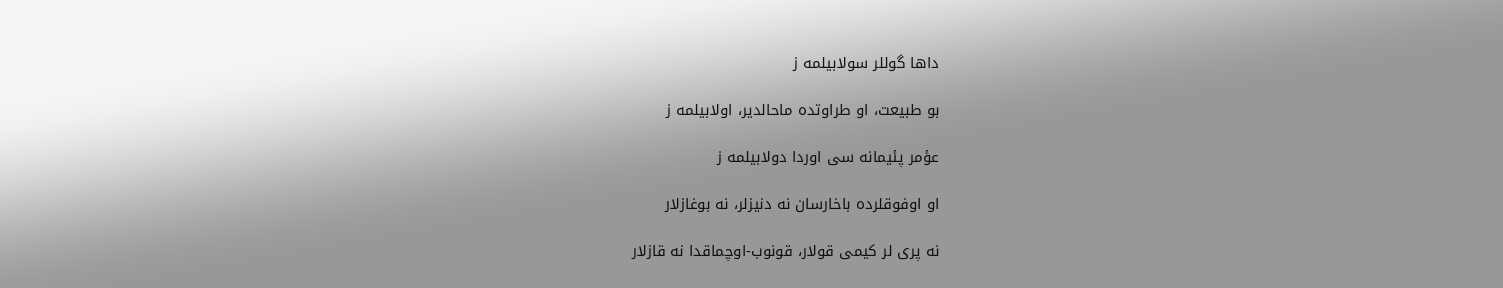داها گوللر سولابیلمه ز

بو طبیعت، او طراوتده ماحالدیر، اولابیلمه ز

عؤمر پئیمانه سی اوردا دولابیلمه ز

او اوفوقلرده باخارسان نه دنیزلر، نه بوغازلار

نه پری لر کیمی قولار، قونوب-اوچماقدا نه قازلار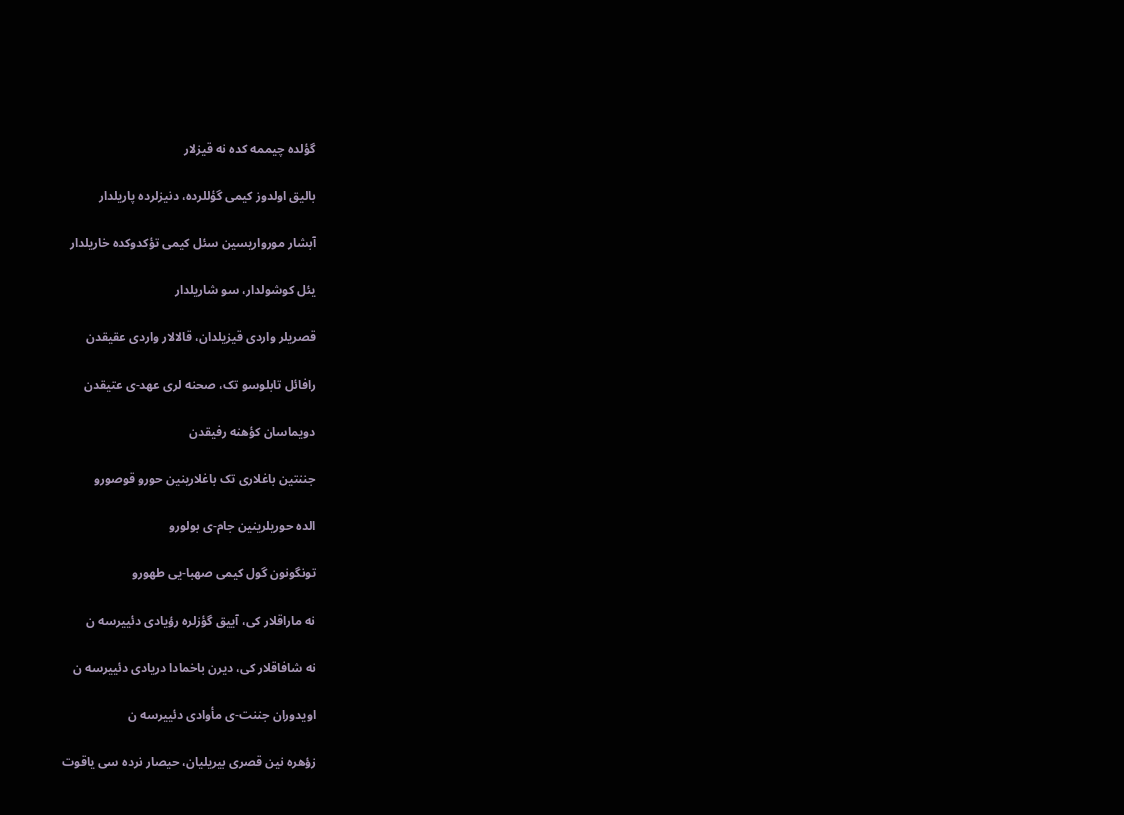گؤلده چیممه کده نه قیزلار

بالیق اولدوز کیمی گؤللرده، دنیزلرده پاریلدار

آبشار مورواریسین سئل کیمی تؤکدوکده خاریلدار

یئل کوشولدار، سو شاریلدار

قصریلر واردی قیزیلدان، قالالار واردی عقیقدن

رافائل تابلوسو تک، صحنه لری عهد-ی عتیقدن

دویماسان کؤهنه رفیقدن

جننتین باغلاری تک باغلارینین حورو قوصورو

الده حوریلرینین جام-ی بولورو

تونگونون گول کیمی صهبا-یی طهورو

نه ماراقلار کی، آییق گؤزلره رؤیادی دئییرسه ن

نه شافاقلار کی، دیرن باخمادا دریادی دئییرسه ن

اویدوران جننت-ی مأوادی دئییرسه ن

زؤهره نین قصری بیریلیان، حیصار نرده سی یاقوت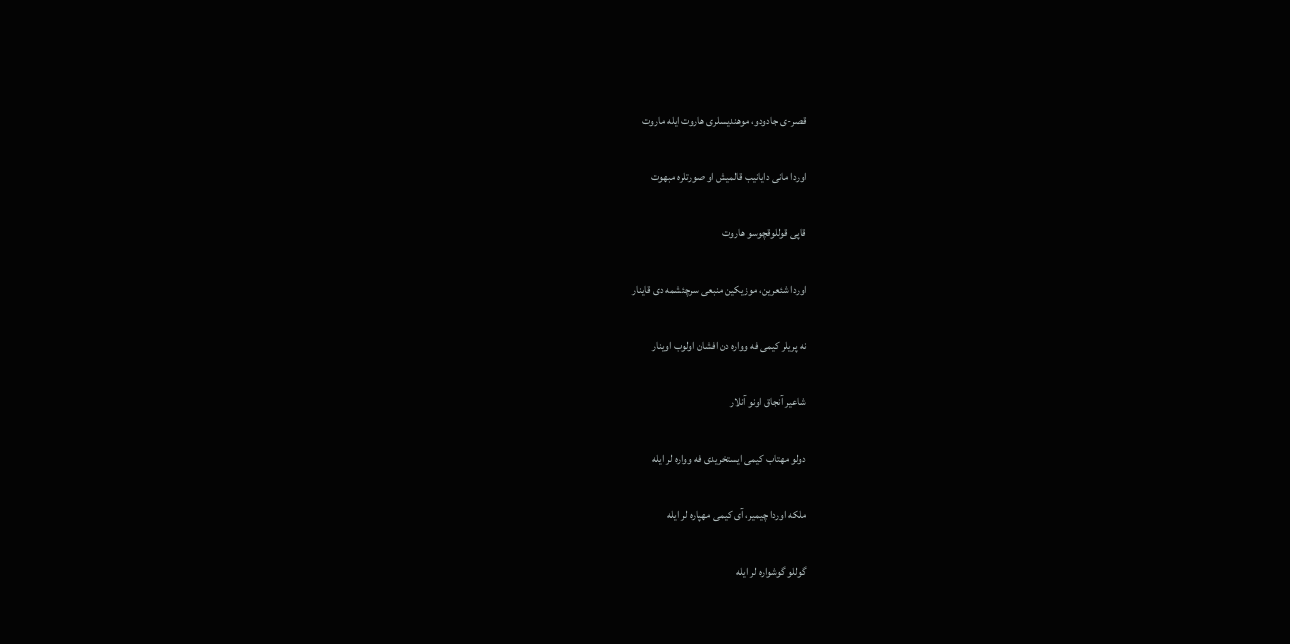قصر-ی جادودو، موهندیسلری هاروت ایله ماروت

اوردا مانی دایانیب قالمیش او صورتلره مبهوت

قاپی قوللوقچوسو هاروت

اوردا شئعرین، موزیکین منبعی سرچئشمه دی قاینار

نه پریلر کیمی فه وواره دن افشان اولوب اوینار

شاعیر آنجاق اونو آنلار

دولو مهتاب کیمی ایستخریدی فه وواره لر ایله

ملکه اوردا چیمیر، آی کیمی مهپاره لر ایله

گوللو گوشواره لر ایله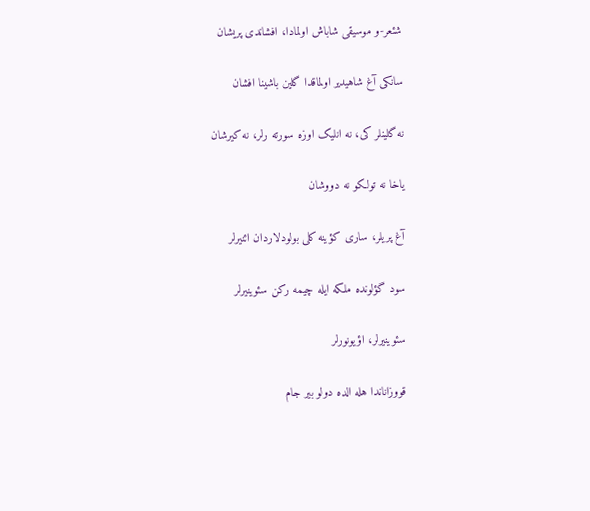شئعر-و موسیقی شاباش اولمادا، افشاندی پریشان

سانکی آغ شاهیدیر اولماقدا گلین باشینا افشان

نه گلینلر کی، نه انلیک اوزه سورته رلر، نه کیرشان

یاخا نه تولکو نه دووشان

آغ پریلر، ساری کؤینه کلی بولودلاردان ائنیرلر

سود گؤلونده ملکه ایله چیمه رکن سئوینیرلر

سئوینیرلر، اؤیونورلر

قووزاناندا هله الده دولو بیر جام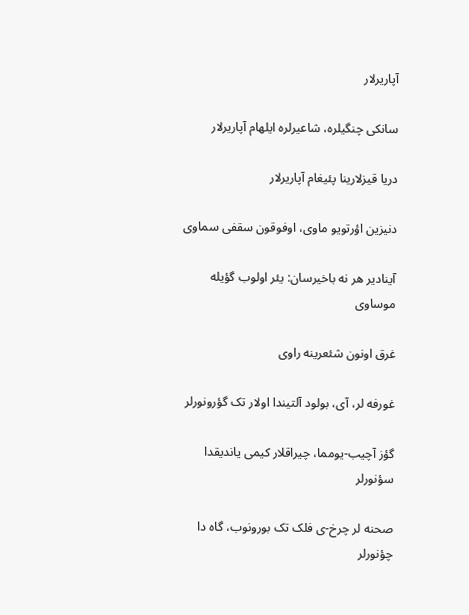آپاریرلار

سانکی چنگیلره، شاعیرلره ایلهام آپاریرلار

دریا قیزلارینا پئیغام آپاریرلار

دنیزین اؤرتویو ماوی، اوفوقون سقفی سماوی

آینادیر هر نه باخیرسان: یئر اولوب گؤیله موساوی

غرق اونون شئعرینه راوی

غورفه لر، آی، بولود آلتیندا اولار تک گؤرونورلر

گؤز آچیب-یومما، چیراقلار کیمی یاندیقدا سؤنورلر

صحنه لر چرخ-ی فلک تک بورونوب، گاه دا چؤنورلر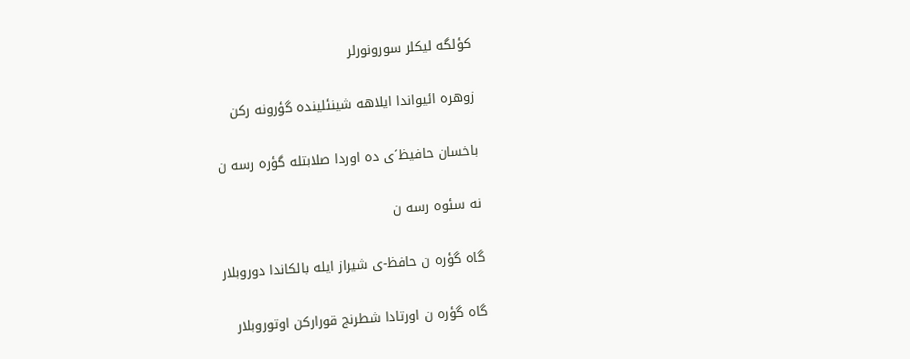کؤلگه لیکلر سورونورلر

زوهره ائیواندا ایلاهه شینئلینده گؤرونه رکن

باخسان حافیظ´ی ده اوردا صلابتله گؤره رسه ن

نه سئوه رسه ن

گاه گؤره ن حافظ-ی شیراز ایله بالکاندا دوروبلار

گاه گؤره ن اورتادا شطرنج قورارکن اوتوروبلار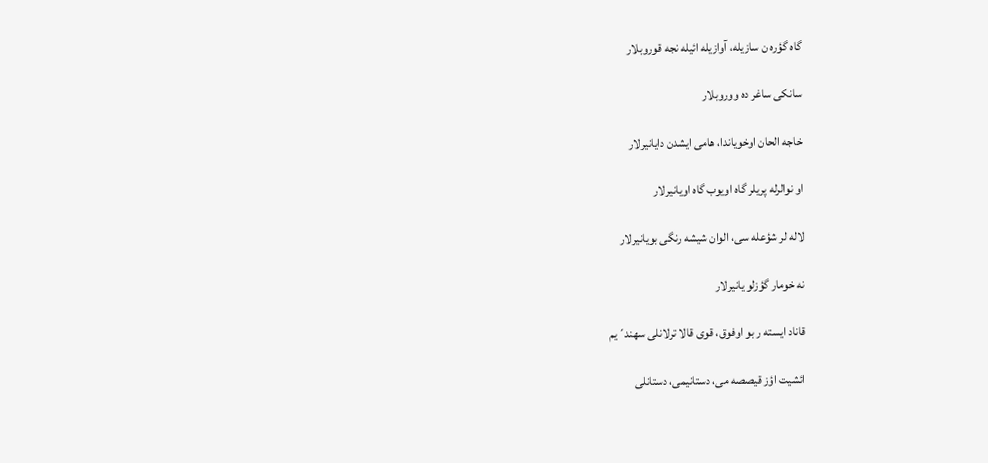گاه گؤره ن سازیله، آوازیله ائیله نجه قوروبلار

سانکی ساغر ده ووروبلار

خاجه الحان اوخویاندا، هامی ایشدن دایانیرلار

او نوالرله پریلر گاه اویوب گاه اویانیرلار

لاله لر شؤعله سی، الوان شیشه رنگی بویانیرلار

نه خومار گؤزلو یانیرلار

قاناد ایسته ر بو اوفوق، قوی قالا ترلانلی سهند´یم

ائشیت اؤز قیصصه می، دستانیمی، دستانلی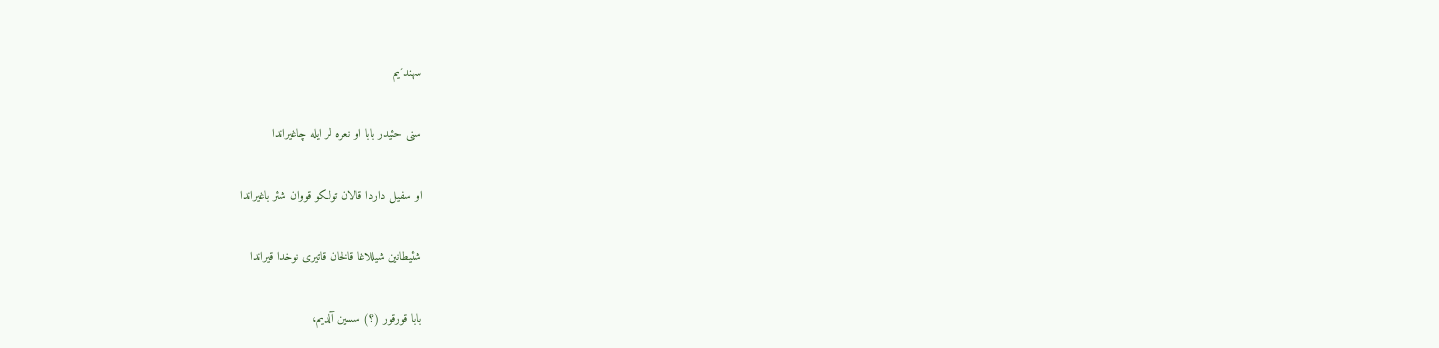سهند´یم

سنی حئیدر بابا او نعره لر ایله چاغیراندا

او سفیل داردا قالان تولکو قووان شئر باغیراندا

شئیطانین شیللاغا قالخان قاتیری نوخدا قیراندا

بابا قورقور (؟) سسین آلدیم،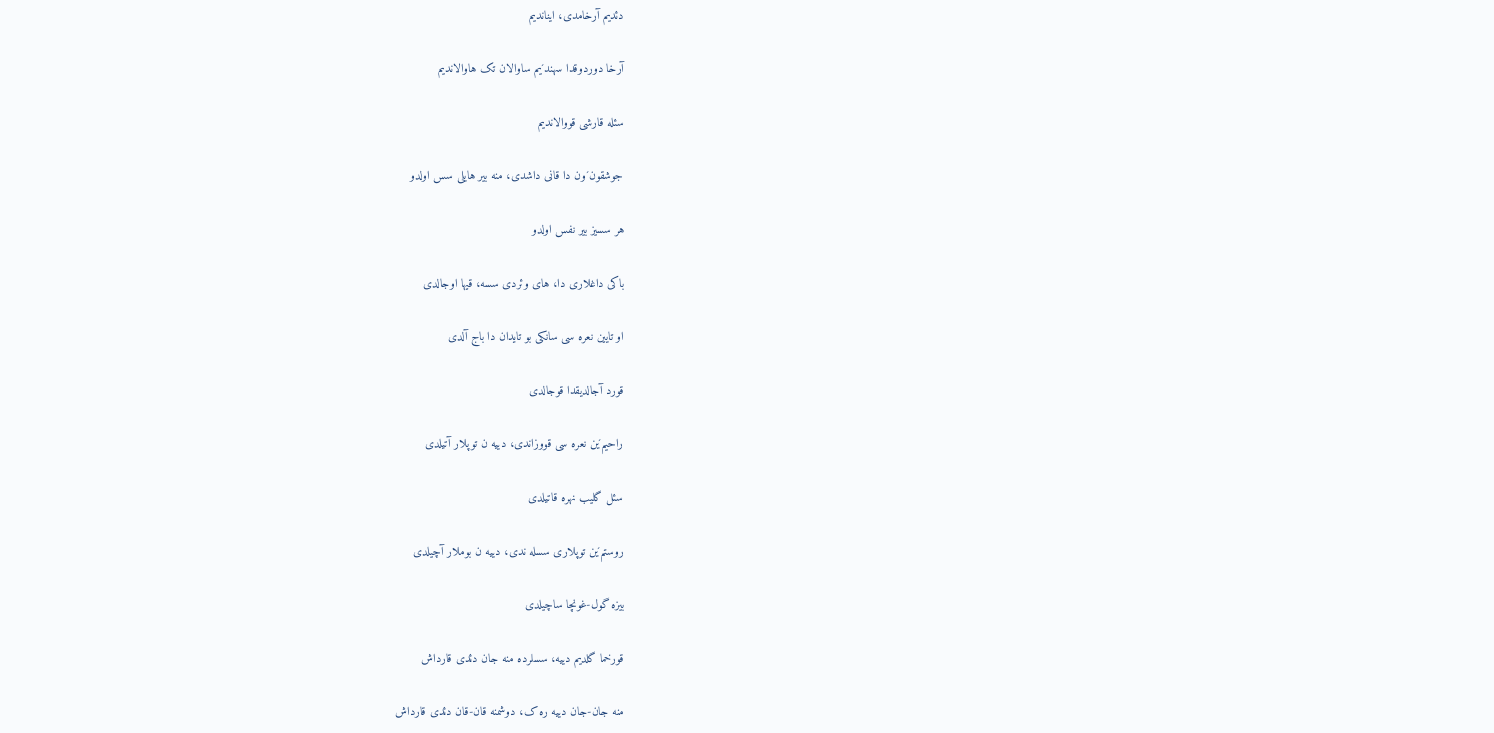دئدیم آرخامدی، ایناندیم

آرخا دوردوقدا سهند´یم ساوالان تک هاوالاندیم

سئله قارشی قووالاندیم

جوشقون´ون دا قانی داشدی، منه بیر هایلی سس اولدو

هر سسیز بیر نفس اولدو

باکی داغلاری دا، های وئردی سسه، قیها اوجالدی

او تایین نعره سی سانکی بو تایدان دا باج آلدی

قورد آجالدیقدا قوجالدی

راحیم´ین نعره سی قووزاندی، دییه ن توپلار آتیلدی

سئل گلیب نهره قاتیلدی

روستم´ین توپلاری سسله ندی، دییه ن بوملار آچیلدی

بیزه گول-غونچا ساچیلدی

قورخما گلدیم دییه، سسلرده منه جان دئدی قارداش

منه جان-جان دییه ره ک، دوشمنه قان-قان دئدی قارداش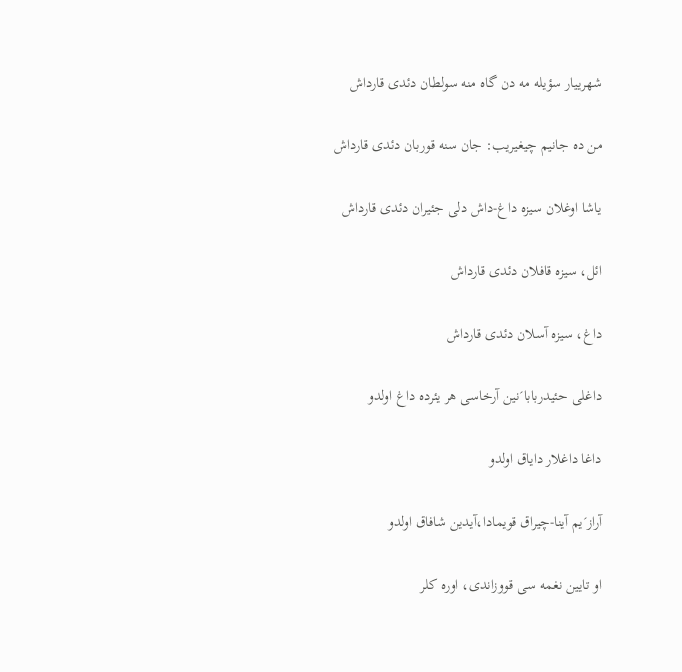شهرییار سؤیله مه دن گاه منه سولطان دئدی قارداش

من ده جانیم چیغیریب: جان سنه قوربان دئدی قارداش

یاشا اوغلان سیزه داغ-داش دلی جئیران دئدی قارداش

ائل، سیزه قافلان دئدی قارداش

داغ، سیزه آسلان دئدی قارداش

داغلی حئیدربابا´نین آرخاسی هر یئرده داغ اولدو

داغا داغلار دایاق اولدو

آراز´یم آینا-چیراق قویمادا،آیدین شافاق اولدو

او تایین نغمه سی قووزاندی، اوره کلر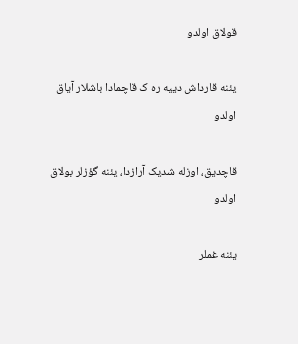قولاق اولدو

یئنه قارداش دییه ره ک قاچمادا باشلار آیاق اولدو

قاچدیق، اوزله شدیک آرازدا، یئنه گؤزلر بولاق اولدو

یئنه غملر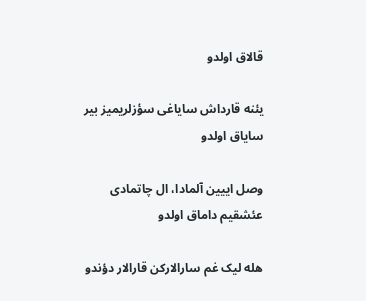قالاق اولدو

یئنه قارداش سایاغی سؤزلریمیز بیر سایاق اولدو

وصل اییین آلمادا، ال چاتمادی عئشقیم داماق اولدو

هله لیک غم سارالارکن قارالار دؤندو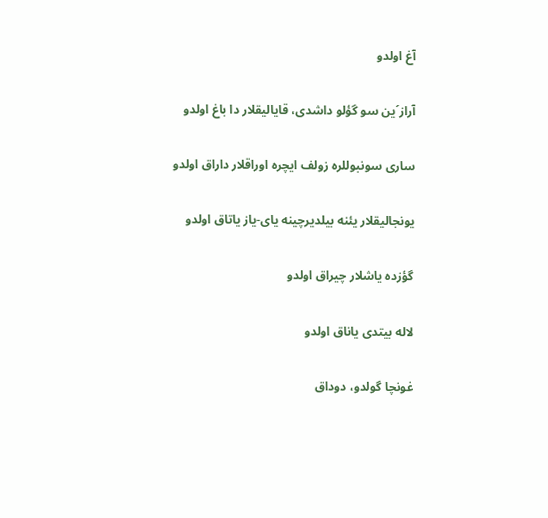آغ اولدو

آراز´ین سو گؤلو داشدی، قایالیقلار دا باغ اولدو

ساری سونبوللره زولف ایچره اوراقلار داراق اولدو

یونجالیقلار یئنه بیلدیرچینه یای-یاز یاتاق اولدو

گؤزده یاشلار چیراق اولدو

لاله بیتدی یاناق اولدو

غونچا گولدو، دوداق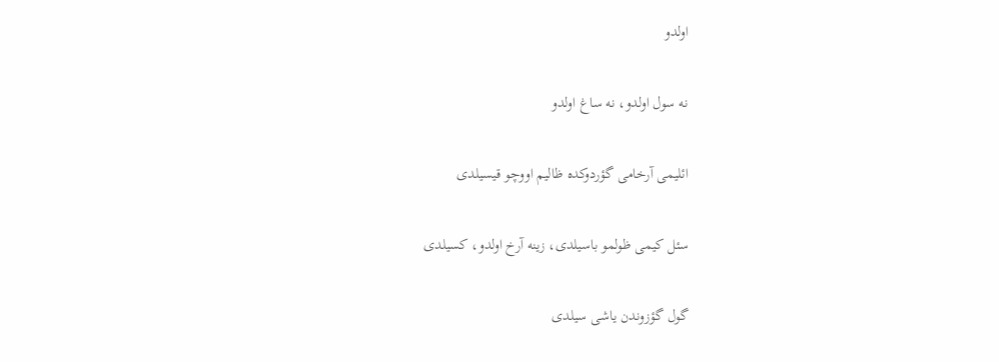اولدو

نه سول اولدو، نه ساغ اولدو

ائلیمی آرخامی گؤردوکده ظالیم اووچو قیسیلدی

سئل کیمی ظولمو باسیلدی، زینه آرخ اولدو، کسیلدی

گول گؤزوندن یاشی سیلدی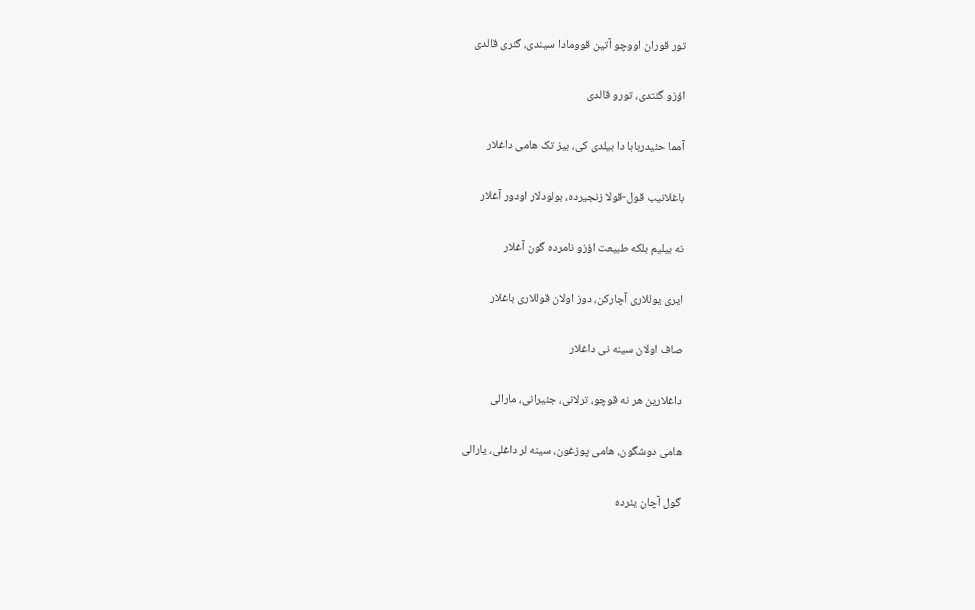تور قوران اووچو آتین قوومادا سیندی، گئری قالدی

اؤزو گئتدی، تورو قالدی

آمما حئیدربابا دا بیلدی کی، بیز تک هامی داغلار

باغلانیب قول-قولا زنجیرده، بولودلار اودور آغلار

نه بیلیم بلکه طبیعت اؤزو نامرده گون آغلار

ایری یوللاری آچارکن، دوز اولان قوللاری باغلار

صاف اولان سینه نی داغلار

داغلارین هر نه قوچو، ترلانی، جئیرانی، مارالی

هامی دوشگون، هامی پوزغون، سینه لر داغلی، یارالی

گول آچان یئرده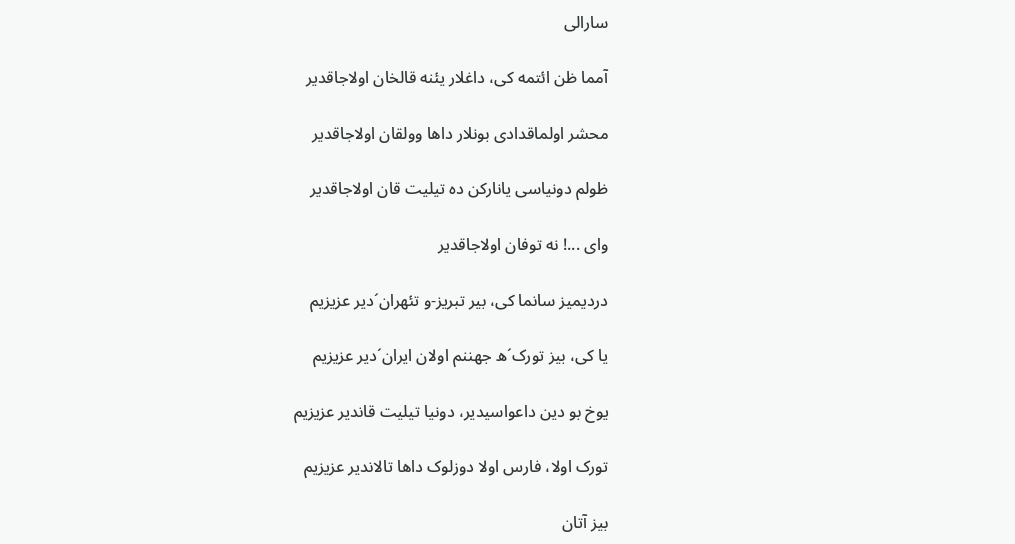سارالی

آمما ظن ائتمه کی، داغلار یئنه قالخان اولاجاقدیر

محشر اولماقدادی بونلار داها وولقان اولاجاقدیر

ظولم دونیاسی یانارکن ده تیلیت قان اولاجاقدیر

وای ...! نه توفان اولاجاقدیر

دردیمیز سانما کی، بیر تبریز-و تئهران´دیر عزیزیم

یا کی، بیز تورک´ه جهننم اولان ایران´دیر عزیزیم

یوخ بو دین داعواسیدیر، دونیا تیلیت قاندیر عزیزیم

تورک اولا، فارس اولا دوزلوک داها تالاندیر عزیزیم

بیز آتان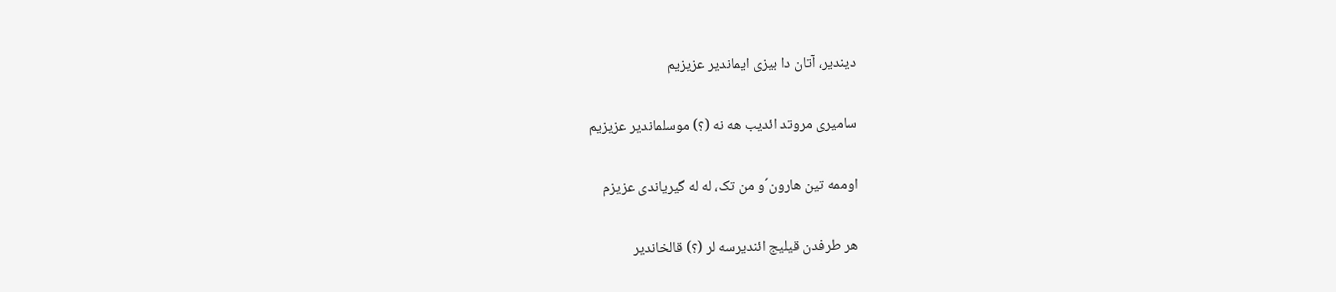دیندیر، آتان دا بیزی ایماندیر عزیزیم

سامیری مروتد ائدیب هه نه (؟) موسلماندیر عزیزیم

اوممه تین هارون´و من تک، له له گیریاندی عزیزم

هر طرفدن قیلیج ائندیرسه لر (؟) قالخاندیر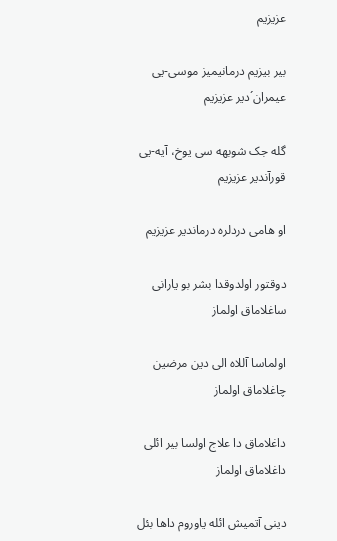عزیزیم

بیر بیزیم درمانیمیز موسی-یی عیمران´دیر عزیزیم

گله جک شوبهه سی یوخ، آیه-یی قورآندیر عزیزیم

او هامی دردلره درماندیر عزیزیم

دوقتور اولدوقدا بشر بو یارانی ساغلاماق اولماز

اولماسا آللاه الی دین مرضین چاغلاماق اولماز

داغلاماق دا علاج اولسا بیر ائلی داغلاماق اولماز

دینی آتمیش ائله یاوروم داها بئل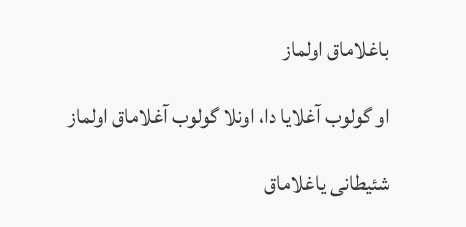باغلاماق اولماز

او گولوب آغلایا دا، اونلا گولوب آغلاماق اولماز

شئیطانی یاغلاماق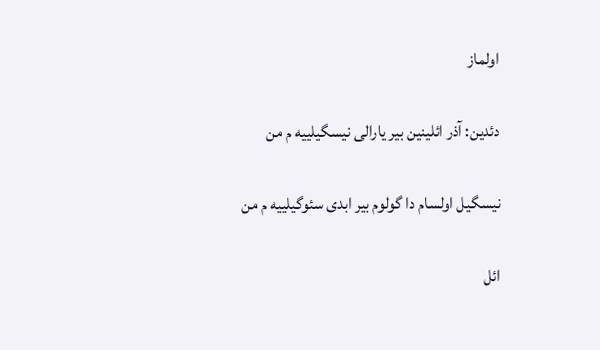اولماز

دئدین: آذر ائلینین بیر یارالی نیسگیلییه م من

نیسگیل اولسام دا گولوم بیر ابدی سئوگیلییه م من

ائل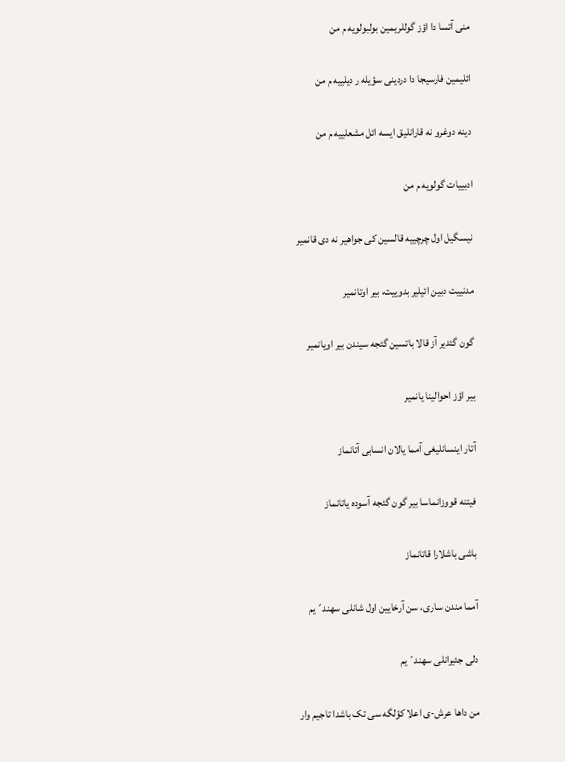منی آتسا دا اؤز گوللریمین بولبولویه م من

ائلیمین فارسیجا دا دردینی سؤیله ر دیلییه م من

دینه دوغرو نه قارانلیق ایسه ائل مشعلییه م من

ادبییات گولویه م من

نیسگیل اول چرچییه قالسین کی جواهیر نه دی قانمیر

مدنییت دبین ائیلیر بدوییت، بیر اوتانمیر

گون گئدیر آز قالا باتسین گئجه سیندن بیر اویانمیر

بیر اؤز احوالینا یانمیر

آتار اینسانلیغی آمما یالان انسابی آتانماز

فیتنه قووزانماسا بیر گون گئجه آسوده یاتانماز

باشی باشلارا قاتانماز

آمما مندن ساری، سن آرخایین اول شانلی سهند´یم

دلی جئیرانلی سهند´یم

من داها عرش-ی اعلا کؤلگه سی تک باشدا تاجیم وار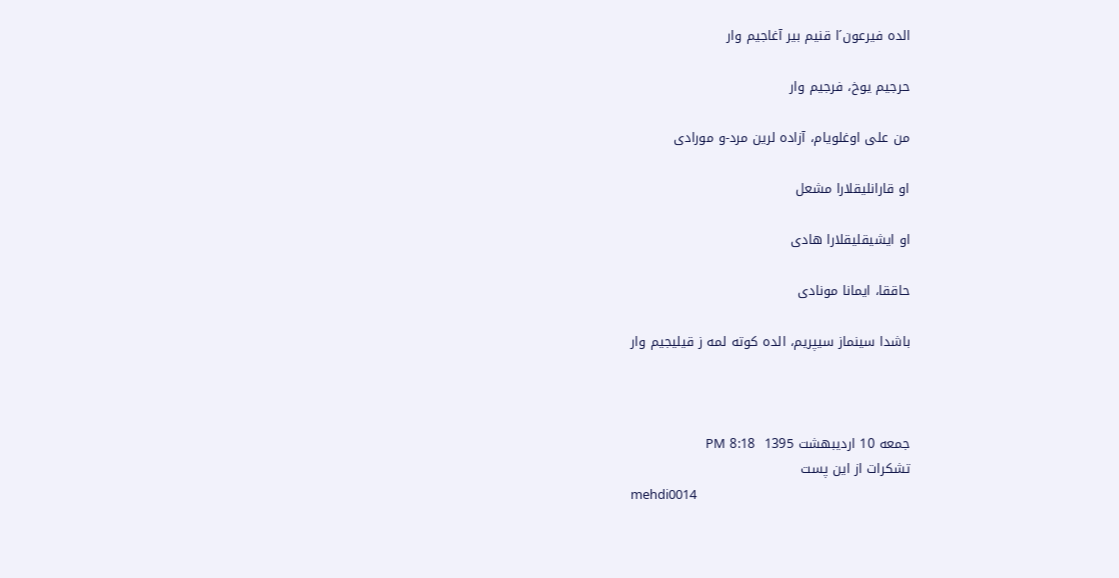الده فیرعون´ا قنیم بیر آغاجیم وار

حرجیم یوخ، فرجیم وار

من علی اوغلویام، آزاده لرین مرد-و مورادی

او قارانلیقلارا مشعل

او ایشیقلیقلارا هادی

حاققا، ایمانا مونادی

باشدا سینماز سیپریم، الده کوته لمه ز قیلیجیم وار



جمعه 10 اردیبهشت 1395  8:18 PM
تشکرات از این پست
mehdi0014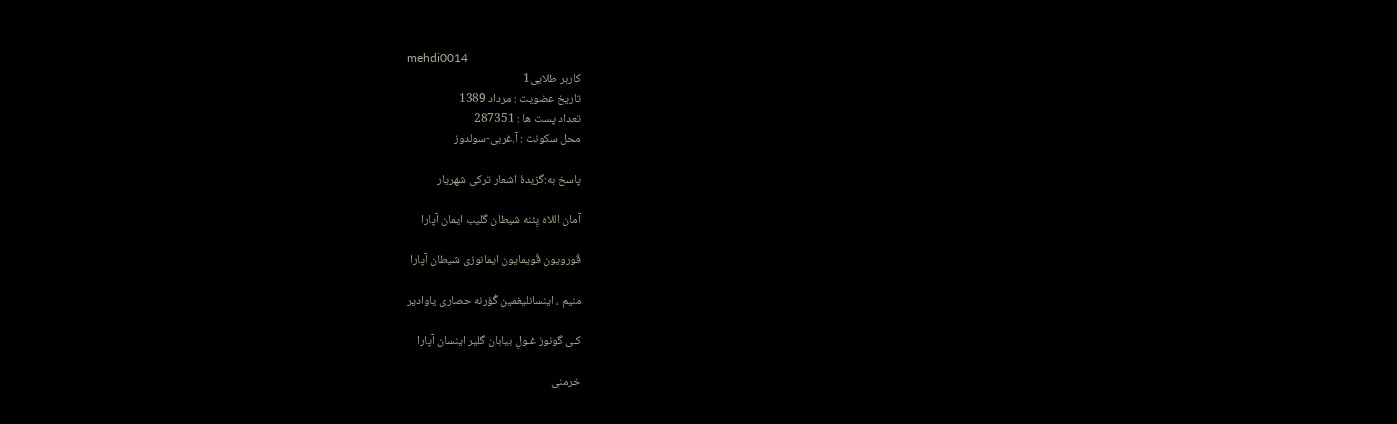mehdi0014
کاربر طلایی1
تاریخ عضویت : مرداد 1389
تعداد پست ها : 287351
محل سکونت : آ.غربی-سولدوز

پاسخ به:گزیدهٔ اشعار ترکی شهریار

آمان اللاه یِئنه شیطان گلیب ایمان آپارا

قُورویون قُویمایون ایمانوزی شیطان آپارا

منیم ، اینسانلیغمین گُؤرنه حصاری یاوادیر

کـی گونوز غـولِ بیابان گلیر اینسان آپارا

خرمنی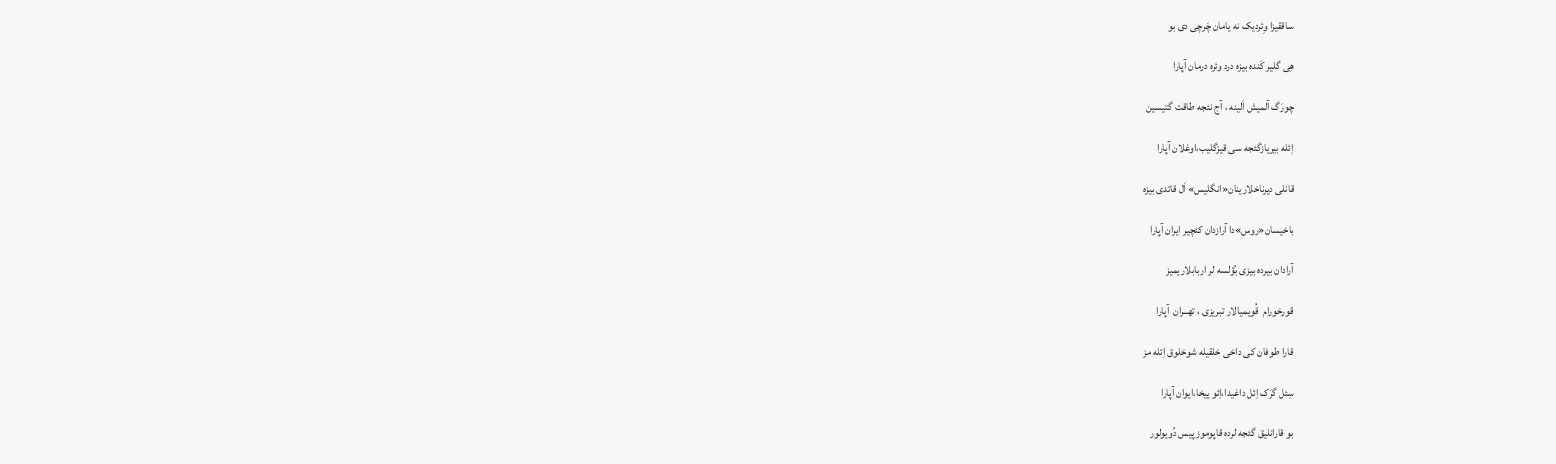ساققیزا وِئردیک نه یامان چَرچی دی بو

هِی گلیر کَنده بیزه درد وئره درمان آپارا

چورَگ آلمیش اَلینه ، آج نئجه طاقت گتیسین

اِئله بیریازگئجه سی قیزگلیب،اوغلان آپارا

قانلی دیرناخلارینان«انگلیس» اَل قاتدی بیزه

باخیسان«روس»دا آرازدان کئچیر ایران آپارا

آرادان بیرده بیزی بُؤلسه لر اربابلاریمیز

قورخورام  قُویمیالار تبریزی ، تهــران  آپارا

قارا طوفان کی داخی خلقیله شوخلوق اِئله مز

سِئل گرَک اِئل داغیدا،اِئو ییخا،ایوان آپارا

بو قارانلیق گئجه لرده قاپوموز پیس دُویولور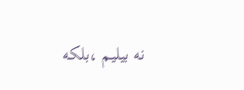نه بیلیم ،بلکه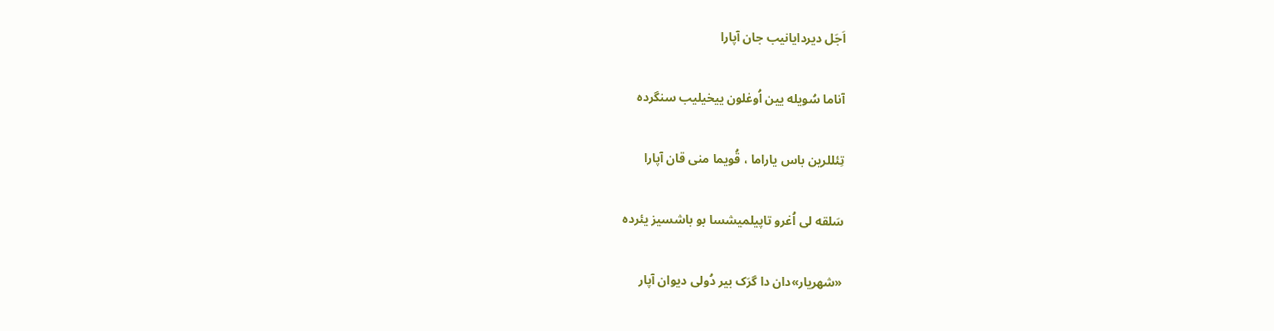اَجَل دیردایانیب جان آپارا

آناما سُویله یین اُوغلون ییخیلیب سنگرده

تِئللرین باس یاراما ، قُویما منی قان آپارا

سَلقه لی اُغرو تاپیلمیشسا بو باشسیز یئرده

«شهریار»دان دا گرَک بیر دُولی دیوان آپار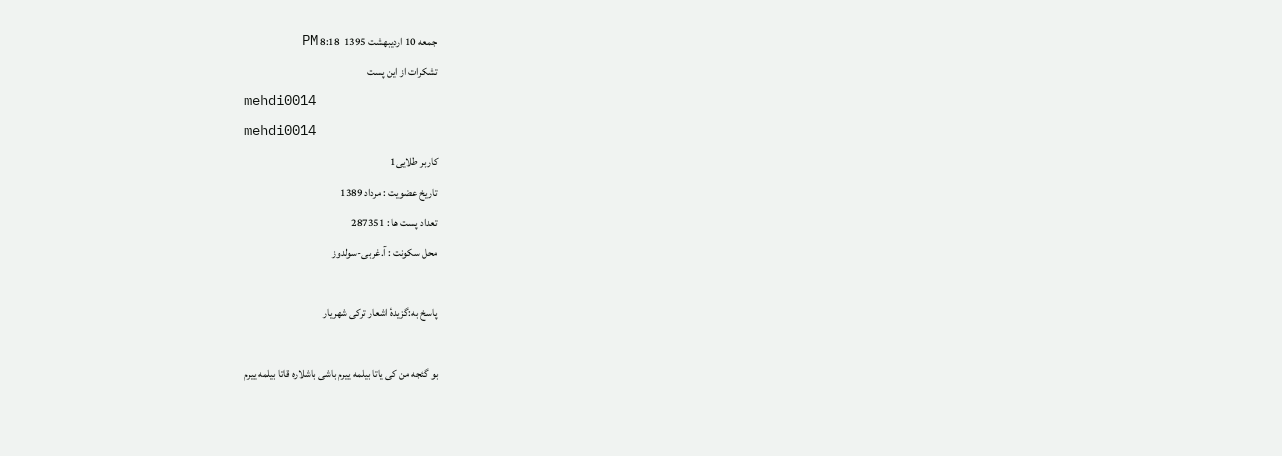جمعه 10 اردیبهشت 1395  8:18 PM
تشکرات از این پست
mehdi0014
mehdi0014
کاربر طلایی1
تاریخ عضویت : مرداد 1389
تعداد پست ها : 287351
محل سکونت : آ.غربی-سولدوز

پاسخ به:گزیدهٔ اشعار ترکی شهریار

بو گئجه من کی یاتا بیلمه ییرم باشی باشلاره قاتا بیلمه ییرم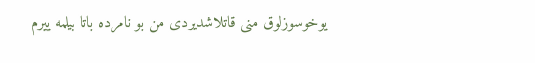یوخوسوزلوق منی قاتلاشدیردی من بو نامرده باتا بیلمه ییرم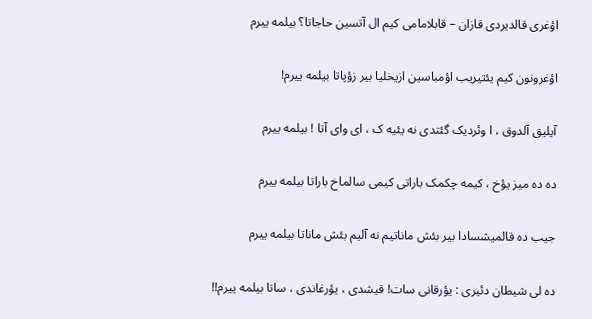اؤغری قالدیردی قازان – قابلامامی کیم ال آتسین حاجاتا؟ بیلمه ییرم

اؤغرونون کیم یئتیریب اؤمباسین ازیخلیا بیر زؤپاتا بیلمه ییرم!

آیلیق آلدوق ، ا وئردیک گئتدی نه یئیه ک ، ای وای آتا ! بیلمه ییرم

ده ده میز یؤخ ، کیمه چکمک باراتی کیمی سالماخ باراتا بیلمه ییرم

جیب ده قالمیشسادا بیر بئش ماناتیم نه آلیم بئش ماناتا بیلمه ییرم

ده لی شیطان دئیری : یؤرقانی سات! قیشدی ، یؤرغاندی ، ساتا بیلمه ییرم!!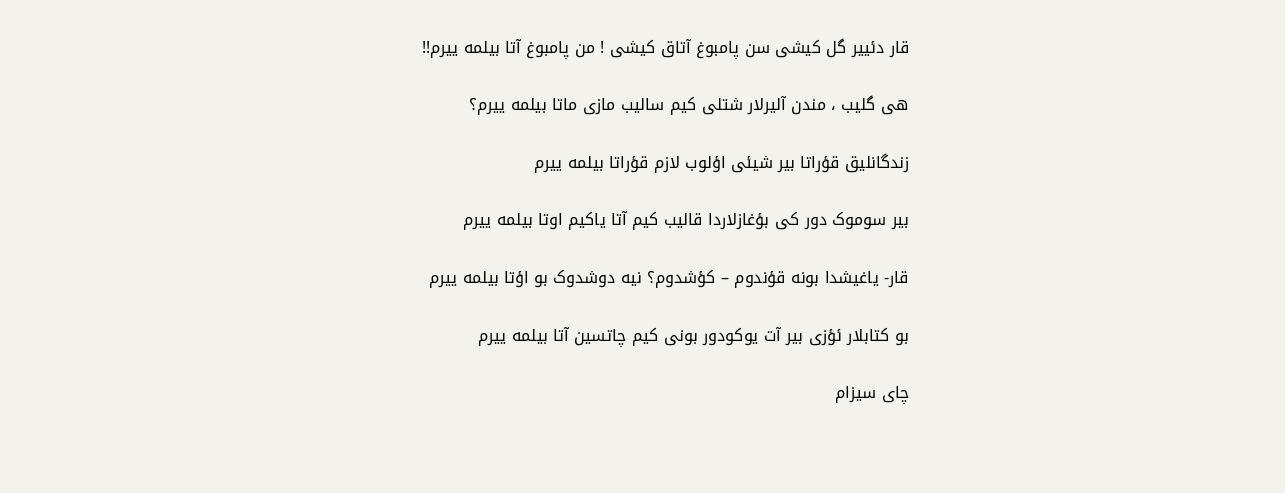قار دئییر گل کیشی سن پامبوغ آتاق کیشی ! من پامبوغ آتا بیلمه ییرم!!

هی گلیب ، مندن آلیرلار شتلی کیم سالیب مازی ماتا بیلمه ییرم؟

زندگانلیق قؤراتا بیر شیئی اؤلوب لازم قؤراتا بیلمه ییرم

بیر سوموک دور کی بؤغازلاردا قالیب کیم آتا یاکیم اوتا بیلمه ییرم

قار- یاغیشدا بونه قؤندوم – کؤشدوم؟ نیه دوشدوک بو اؤتا بیلمه ییرم

بو کتابلار ئؤزی بیر آت یوکودور بونی کیم چاتسین آتا بیلمه ییرم

چای سیزام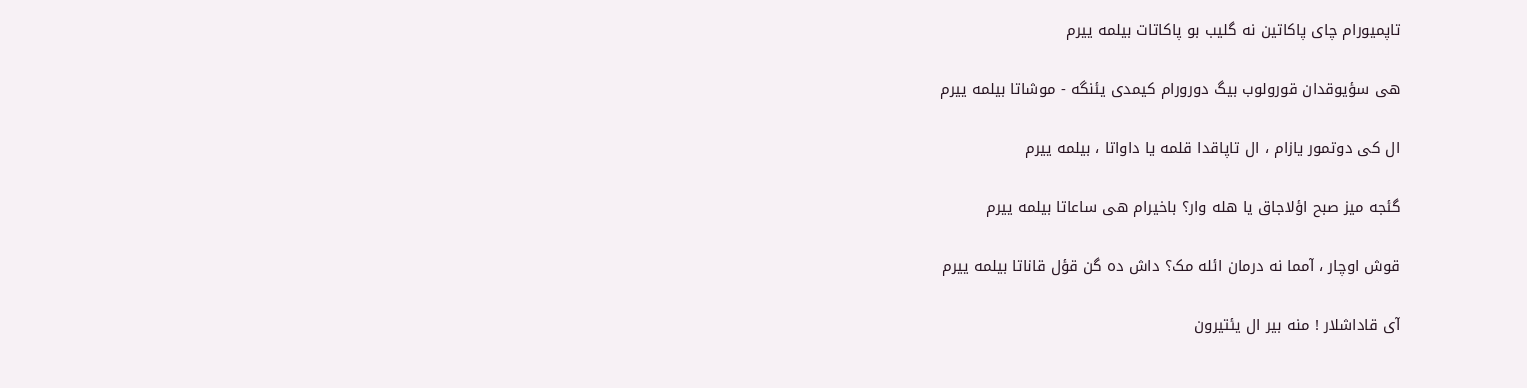تاپمیورام چای پاکاتین نه گلیب بو پاکاتات بیلمه ییرم

هی سؤیوقدان قورولوب بیگ دورورام کیمدی یئنگه - موشاتا بیلمه ییرم

ال کی دوتمور یازام ، ال تاپاقدا قلمه یا داواتا ، بیلمه ییرم

گئجه میز صبح اؤلاجاق یا هله وار؟ باخیرام هی ساعاتا بیلمه ییرم

قوش اوچار ، آمما نه درمان ائله مک؟ داش ده گن قؤل قاناتا بیلمه ییرم

آی قاداشلار ! منه بیر ال یئتیرون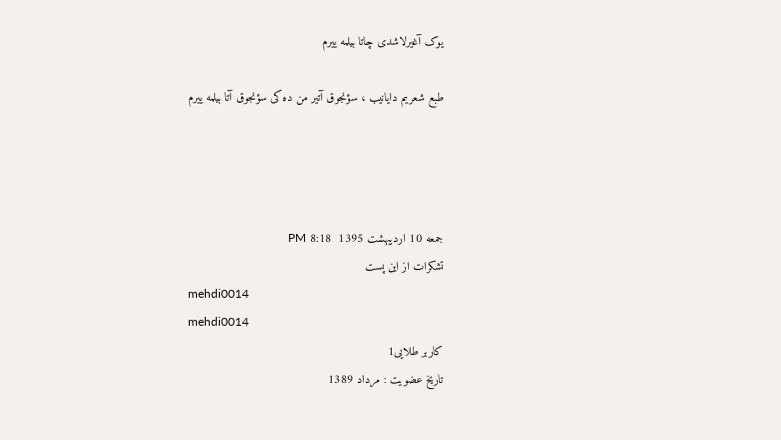یوک آغیرلاشدی چاتا بیلمه ییرم

طبع شعریم دایانیب ، سؤنجوق آتیر من ده کی سؤنجوق آتا بیلمه ییرم




جمعه 10 اردیبهشت 1395  8:18 PM
تشکرات از این پست
mehdi0014
mehdi0014
کاربر طلایی1
تاریخ عضویت : مرداد 1389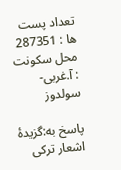تعداد پست ها : 287351
محل سکونت : آ.غربی-سولدوز

پاسخ به:گزیدهٔ اشعار ترکی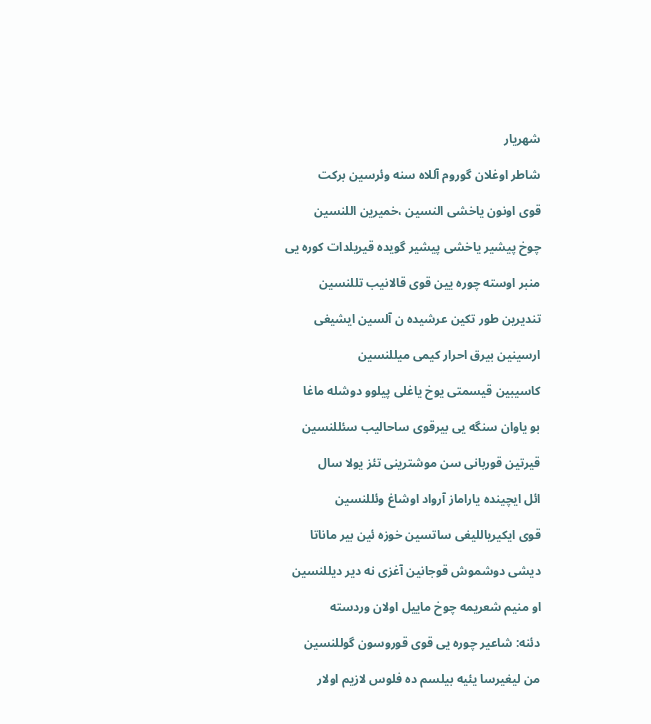شهریار

شاطر اوغلان گوروم آللاه سنه وئرسین برکت

قوی اونون یاخشی النسین ،خمیرین اللنسین

چوخ پیشیر یاخشی پیشیر گویده قیریلدات کوره یی

منبر اوسته چوره یین قوی قالانیب تللنسین

تندیرین طور تکین عرشیده ن آلسین ایشیغی

ارسینین بیرق احرار کیمی میللنسین

کاسیبین قیسمتی یوخ یاغلی پیلوو دوشله ماغا

بو یاوان سنگه یی بیرقوی ساحالیب سئللنسین

قیرتین قوربانی سن موشترینی تئز یولا سال

ائل ایچینده یاراماز آرواد اوشاغ وئللنسین

قوی ایکیریاللیغی ساتسین خوزه ئین بیر ماناتا

دیشی دوشموش قوجانین آغزی نه دیر دیللنسین

او منیم شعریمه چوخ ماییل اولان وردسته

دئنه: شاعیر چوره یی قوی قوروسون گوللنسین

من لیغیرسا یئیه بیلسم ده فلوس لازیم اولار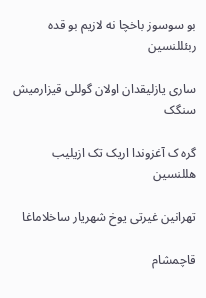بو سوسوز باخچا نه لازیم بو قده ربئللنسین

ساری یازلیقدان اولان گوللی قیزارمیش سنگک

گره ک آغزوندا اریک تک ازیلیب هللنسین

تهرانین غیرتی یوخ شهریار ساخلاماغا

قاچمشام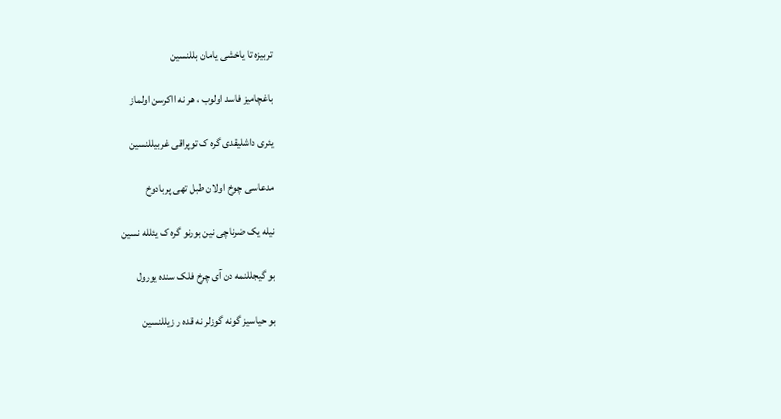تربیزه تا یاخشی یامان بللنسین

باغچامیز فاسد اولوب ، هر نه ااکرسن اولماز

یئری داشلیقدی گره ک توپراقی غربیللنسین

مدعاسی چوخ اولان طبل تهی پربادوخ

نیله یک ضرناچی نین بورنو گره ک یئلله نسین

بو گیجللنمه دن آی چرخ فلک سنده یورول

بو حیاسیز گونه گوزلر نه قده ر زیللنسین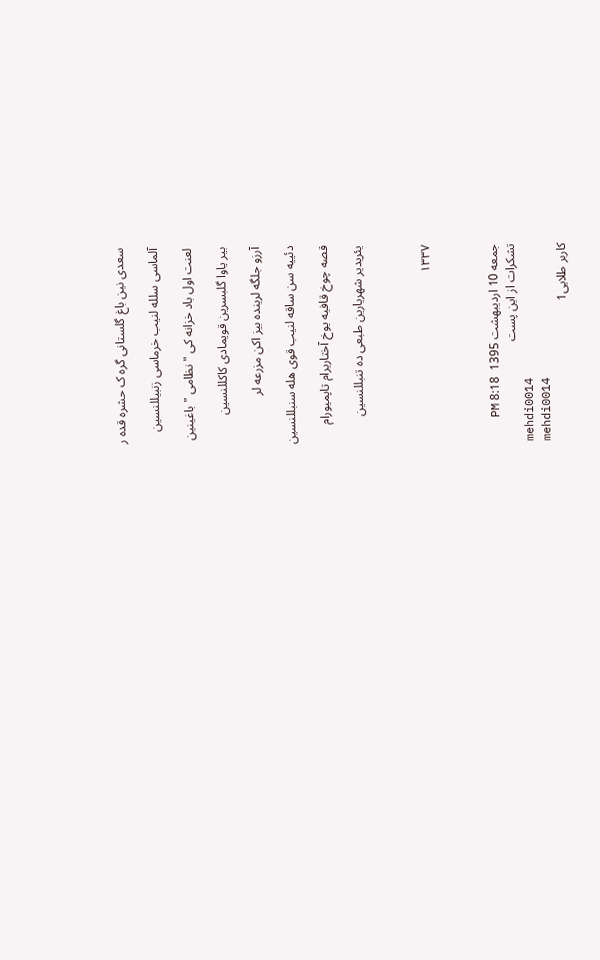سعدی نین باغ گلستانی گره ک حشره قده ر

آلماسی سلله لنیب خرماسی زنبیللنسین

لعنت اول باد خزانه کی "نظامی " باغینین

بیر یاوا گلبسرین قویمادی کاکللنسین

آرزو جلگه لرینده بیز اکن مزرعه لر

دئییه سن ساقه لنیب قوی هله سنبللنسین

قصه چوخ قافیه یوخ آختاریرام تاپمیورام

یئریدیر شهریارین طبعی ده تنبللنسین



۱۳۳۷



جمعه 10 اردیبهشت 1395  8:18 PM
تشکرات از این پست
mehdi0014
mehdi0014
کاربر طلایی1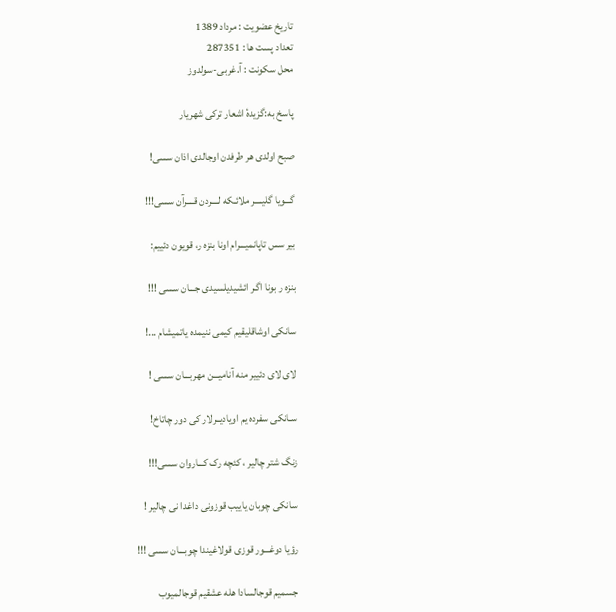تاریخ عضویت : مرداد 1389
تعداد پست ها : 287351
محل سکونت : آ.غربی-سولدوز

پاسخ به:گزیدهٔ اشعار ترکی شهریار

صبح اولدی هر طرفدن اوجالدی اذان سسی!

گـــویا گلیــــر ملائـکه لــــردن قــــرآن سسی!!!

بیر سس تاپانمیـــرام اونا بنزه ر، قویون دئییم:

بنزه ر بونا اگـر ائشیدیلسیدی جـــان سسی !!!

سانکی اوشاقلیقیم کیمی ننیمده یاتمیشام ...!

لای لای دئییر منه آنامیـــن مهربـــان سسی !

سـانکی سفرده یم اویادیــرلار کی دور چاتاخ!

زنگ شتر چالیر ، کئچه رک کـــاروان سسی!!!

سانکی چوبان یاییب قوزونی داغدا نی چالیر !

رؤیا دوغـــور قوزی قولاغیندا چوبـــان سسی !!!

جسمیم قوجالسادا هله عشقیم قوجالمیوب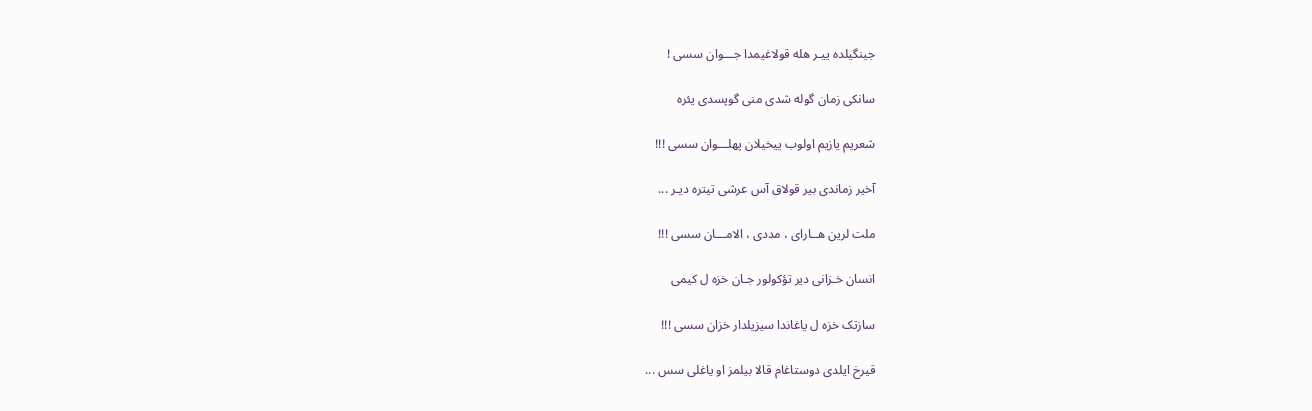جینگیلده ییـر هله قولاغیمدا جـــوان سسی !

سانکی زمان گوله شدی منی گوپسدی یئره

شعریم یازیم اولوب ییخیلان پهلـــوان سسی !!!

آخیر زماندی بیر قولاق آس عرشی تیتره دیـر ...

ملت لرین هــارای ، مددی ، الامـــان سسی !!!

انسان خـزانی دیر تؤکولور جـان خزه ل کیمی

سازتک خزه ل یاغاندا سیزیلدار خزان سسی !!!

قیرخ ایلدی دوستاغام قالا بیلمز او یاغلی سس ...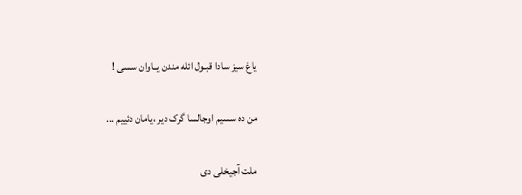یاغ سیز سادا قبـول ائله مندن یــاوان سسی !

من ده سسیم اوجالسا گرک دیر ،یامان دئییم ...

ملت آجیخلی دی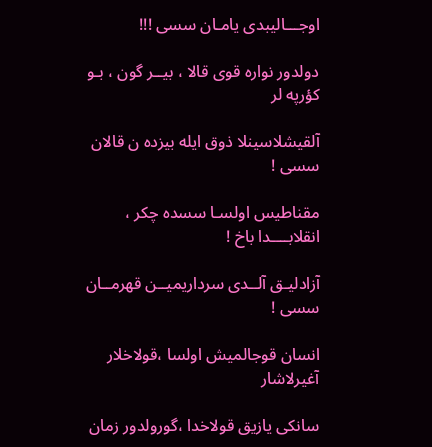اوجـــالیبدی یامـان سسی !!!

دولدور نواره قوی قالا ، بیــر گون ، بـو کؤرپه لر

آلقیشلاسینلا ذوق ایله بیزده ن قالان سسی !

مقناطیس اولسـا سسده چکر ، انقلابــــدا باخ !

آزادلیـق آلــدی سرداریمیــن قهرمــان سسی !

انسان قوجالمیش اولسا ،قولاخلار آغیرلاشار

سانکی یازیق قولاخدا ،گورولدور زمان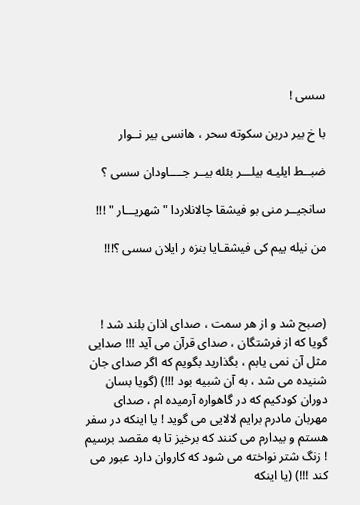سسی !

با خ بیر درین سکوته سحر ، هانسی بیر نــوار

ضبــط ایلیـه بیلـــر بئله بیــر جــــاودان سسی ؟

سانجیــر منی بو فیشقا چالانلاردا " شهریـــار " !!!

من نیله ییم کی فیشقـایا بنزه ر ایلان سسی ؟!!!



(صبح شد و از هر سمت ، صدای اذان بلند شد ! گویا که از فرشتگان ، صدای قرآن می آید !!! صدایی مثل آن نمی یابم ، بگذارید بگویم که اگر صدای جان شنیده می شد ، به آن شبیه بود !!!) (گویا بسان دوران کودکیم که در گاهواره آرمیده ام ، صدای مهربان مادرم برایم لالایی می گوید ! یا اینکه در سفر هستم و بیدارم می کنند که برخیز تا به مقصد برسیم ! زنگ شتر نواخته می شود که کاروان دارد عبور می کند !!!) (یا اینکه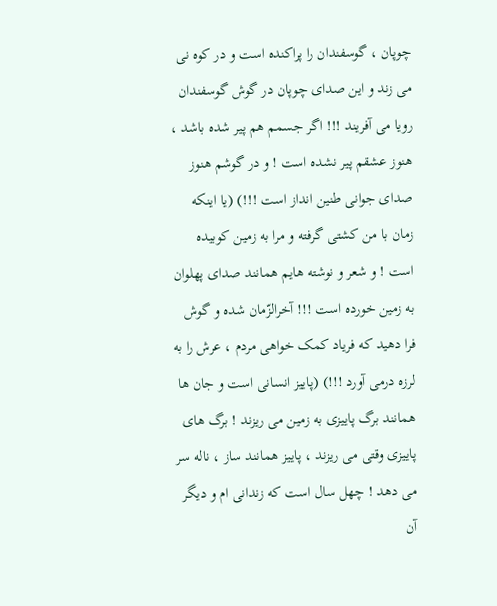چوپان ، گوسفندان را پراکنده است و در کوه نی می زند و این صدای چوپان در گوش گوسفندان رویا می آفریند !!! اگر جسمم هم پیر شده باشد ، هنوز عشقم پیر نشده است ! و در گوشم هنوز صدای جوانی طنین انداز است !!!) (یا اینکه زمان با من کشتی گرفته و مرا به زمین کوبیده است ! و شعر و نوشته هایم همانند صدای پهلوان به زمین خورده است !!! آخرالزّمان شده و گوش فرا دهید که فریاد کمک خواهی مردم ، عرش را به لرزه درمی آورد !!!) (پاییز انسانی است و جان ها همانند برگ پاییزی به زمین می ریزند ! برگ های پاییزی وقتی می ریزند ، پاییز همانند ساز ، ناله سر می دهد ! چهل سال است که زندانی ام و دیگر آن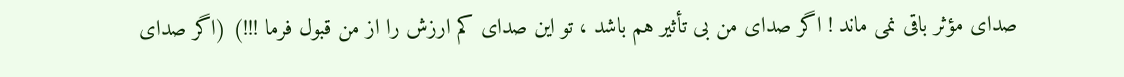صدای مؤثر باقی نمی ماند ! اگر صدای من بی تأثیر هم باشد ، تو این صدای کم ارزش را از من قبول فرما !!!) (اگر صدای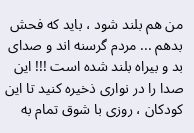من هم بلند شود ، باید که فحش بدهم ... مردم گرسنه اند و صدای بد و بیراه بلند شده است !!! این صدا را در نواری ذخیره کنید تا این کودکان ، روزی با شوق تمام به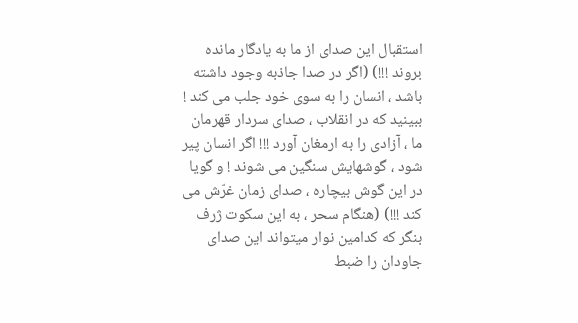استقبال این صدای از ما به یادگار مانده بروند !!!) (اگر در صدا جاذبه وجود داشته باشد ، انسان را به سوی خود جلب می کند ! ببینید که در انقلاب ، صدای سردار قهرمان ما ، آزادی را به ارمغان آورد !!! اگر انسان پیر شود ، گوشهایش سنگین می شوند ! و گویا در این گوش بیچاره ، صدای زمان غرّش می کند !!!) (هنگام سحر ، به این سکوت ژرف بنگر که کدامین نوار میتواند این صدای جاودان را ضبط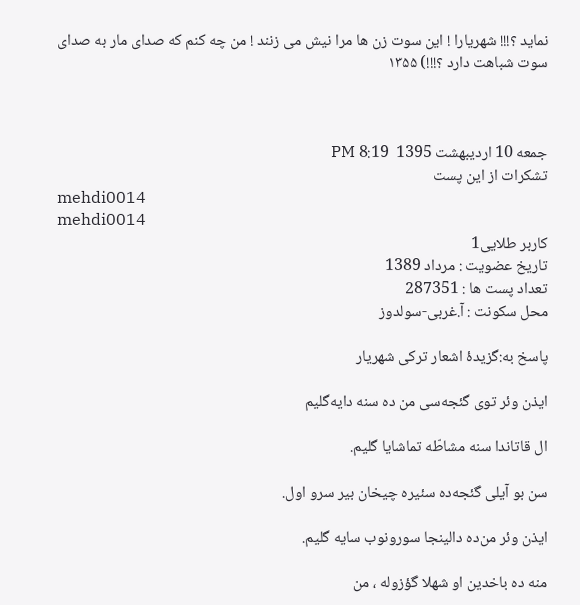نماید ؟!!! شهریارا ! این سوت زن ها مرا نیش می زنند ! من چه کنم که صدای مار به صدای سوت شباهت دارد ؟!!!) ۱۳۵۵



جمعه 10 اردیبهشت 1395  8:19 PM
تشکرات از این پست
mehdi0014
mehdi0014
کاربر طلایی1
تاریخ عضویت : مرداد 1389
تعداد پست ها : 287351
محل سکونت : آ.غربی-سولدوز

پاسخ به:گزیدهٔ اشعار ترکی شهریار

ایذن وئر توی گئجه‌سی من ده سنه دایه‌گلیم

ال قاتاندا سنه مشاطّه تماشایا گلیم.

سن بو آیلی گئجه‌ده سئیره چیخان بیر سرو اول.

ایذن وئر من‌ده دالینجا سورونوب سایه گلیم.

منه ده باخدین او شهلا گؤزوله ، من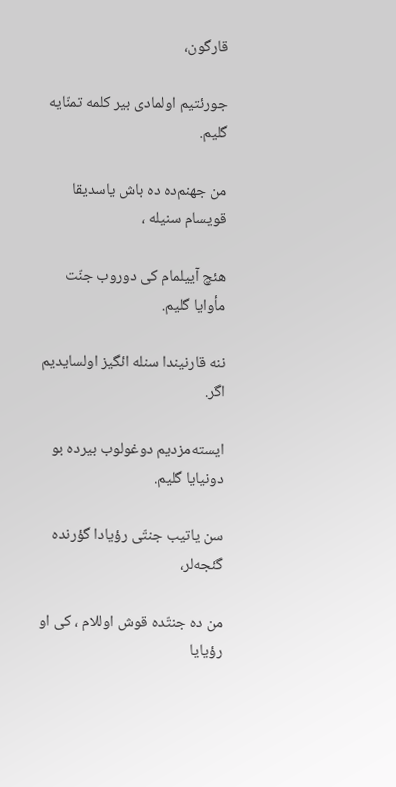قارگون،

جورئتیم اولمادی بیر کلمه تمنّایه‌ گلیم.

من جهنم‌ده ده باش یاسدیقا قویسام سنیله ،

هئچ آییلمام کی دوروب جنّت مأوایا گلیم.

ننه قارنیندا سنله ائگیز اولسایدیم اگر.

ایسته‌‌مزدیم دوغولوب بیرده بو دونیایا گلیم.

سن یاتیب جنتّی رؤیادا گؤرنده گئجه‌لر،

من ده جنتّده قوش اوللام ، کی او رؤیایا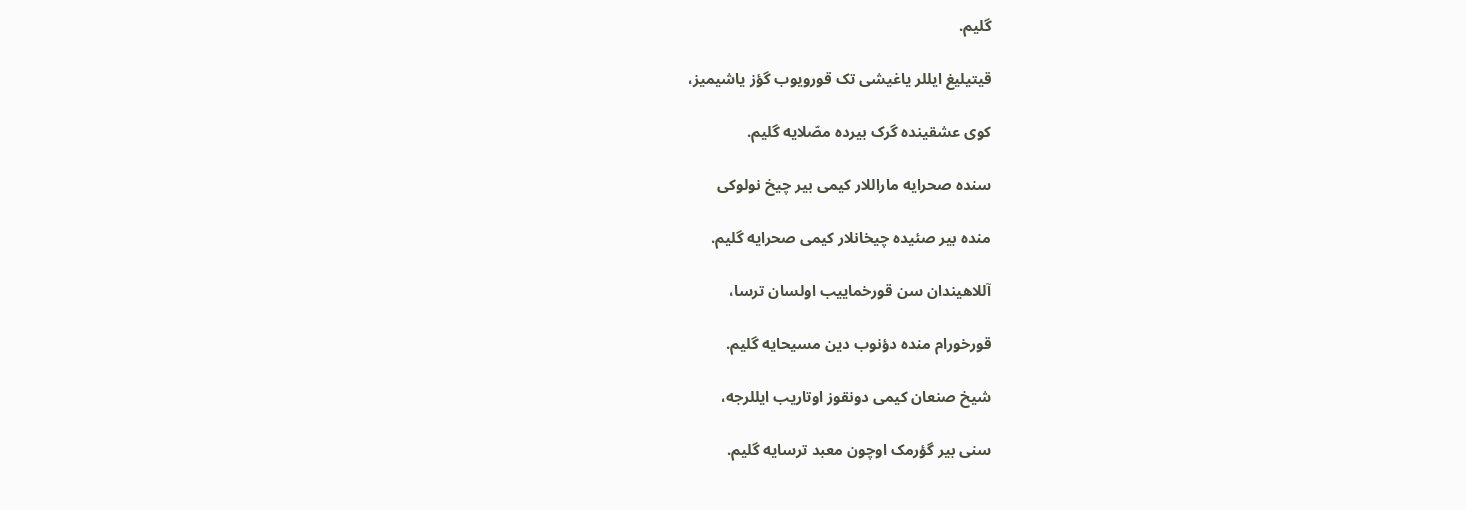گلیم.

قیتیلیغ‌ ایللر یاغیشی تک قورویوب گؤز یاشیمیز،

کوی عشقینده گرک بیرده مصّلایه گلیم.

سنده صحرایه ماراللار کیمی بیر چیخ نولوکی

منده بیر صئیده چیخانلار کیمی صحرایه گلیم.

آللاهیندان سن قورخماییب اولسان ترسا،

قورخورام منده دؤنوب دین مسیحایه گلیم.

شیخ صنعان کیمی دونقوز اوتاریب ایللرجه،

سنی بیر گؤرمک اوچون معبد ترسایه گلیم.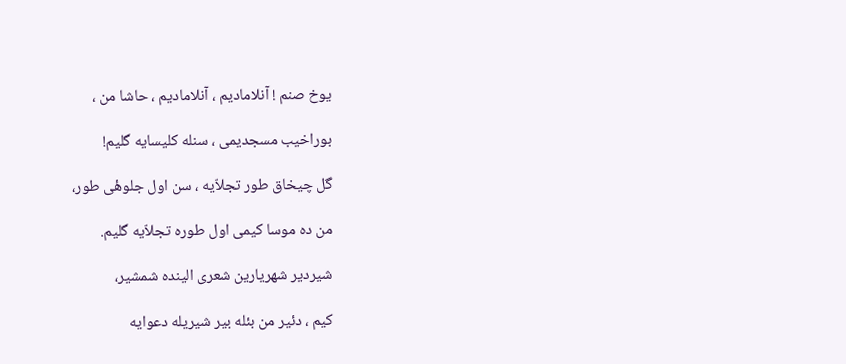یوخ صنم ! آنلامادیم ، آنلامادیم ، حاشا من ،

بوراخیب مسجدیمی ، سنله کلیسایه گلیم!

گل چیخاق طور تجلاّیه ، سن اول جلوهٔی طور،

من‌ ده موسا کیمی اول طوره تجلاّیه گلیم.

شیردیر شهریارین شعری الینده شمشیر،

کیم ، دئیر من بئله‌ بیر شیریله دعوایه‌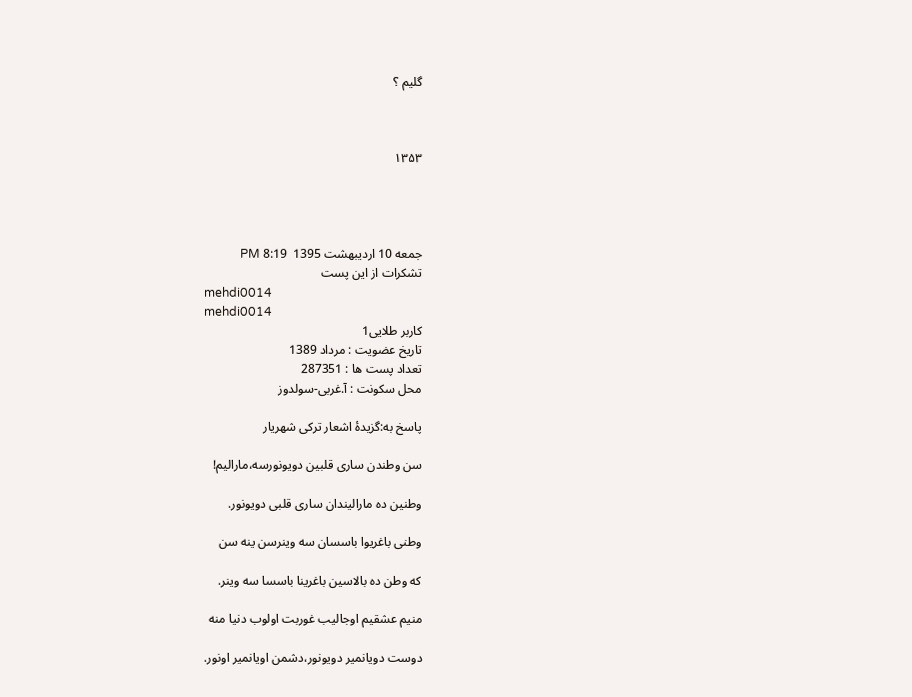گلیم ؟



۱۳۵۳




جمعه 10 اردیبهشت 1395  8:19 PM
تشکرات از این پست
mehdi0014
mehdi0014
کاربر طلایی1
تاریخ عضویت : مرداد 1389
تعداد پست ها : 287351
محل سکونت : آ.غربی-سولدوز

پاسخ به:گزیدهٔ اشعار ترکی شهریار

سن وطندن ساری قلبین دویونورسه،مارالیم!

وطنین ده مارالیندان ساری قلبی دویونور.

وطنی باغریوا باسسان سه وینرسن ینه سن

که وطن ده بالاسین باغرینا باسسا سه وینر.

منیم عشقیم اوجالیب غوربت اولوب دنیا منه

دوست دویانمیر دویونور،دشمن اویانمیر اونور.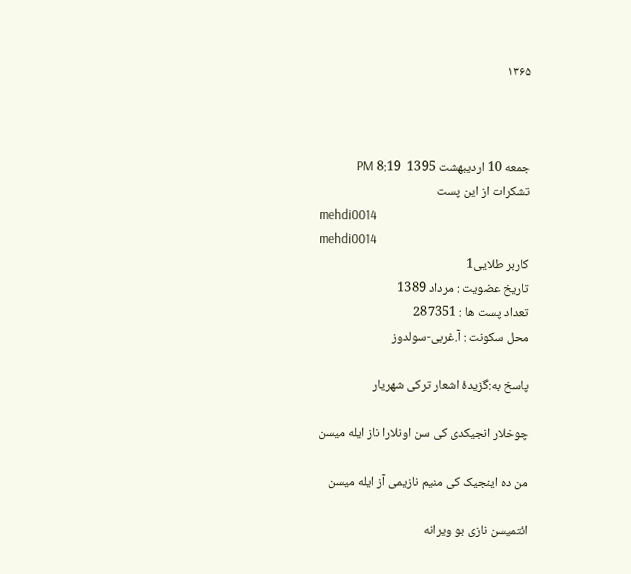۱۳۶۵



جمعه 10 اردیبهشت 1395  8:19 PM
تشکرات از این پست
mehdi0014
mehdi0014
کاربر طلایی1
تاریخ عضویت : مرداد 1389
تعداد پست ها : 287351
محل سکونت : آ.غربی-سولدوز

پاسخ به:گزیدهٔ اشعار ترکی شهریار

چوخلار انجیکدی کی سن اونلارا ناز ایله میسن

من ده اینجیک کی منیم نازیمی آز ایله میسن

ائتمیسن نازی بو ویرانه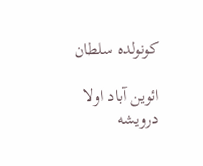کونولده سلطان

ائوین آباد اولا درویشه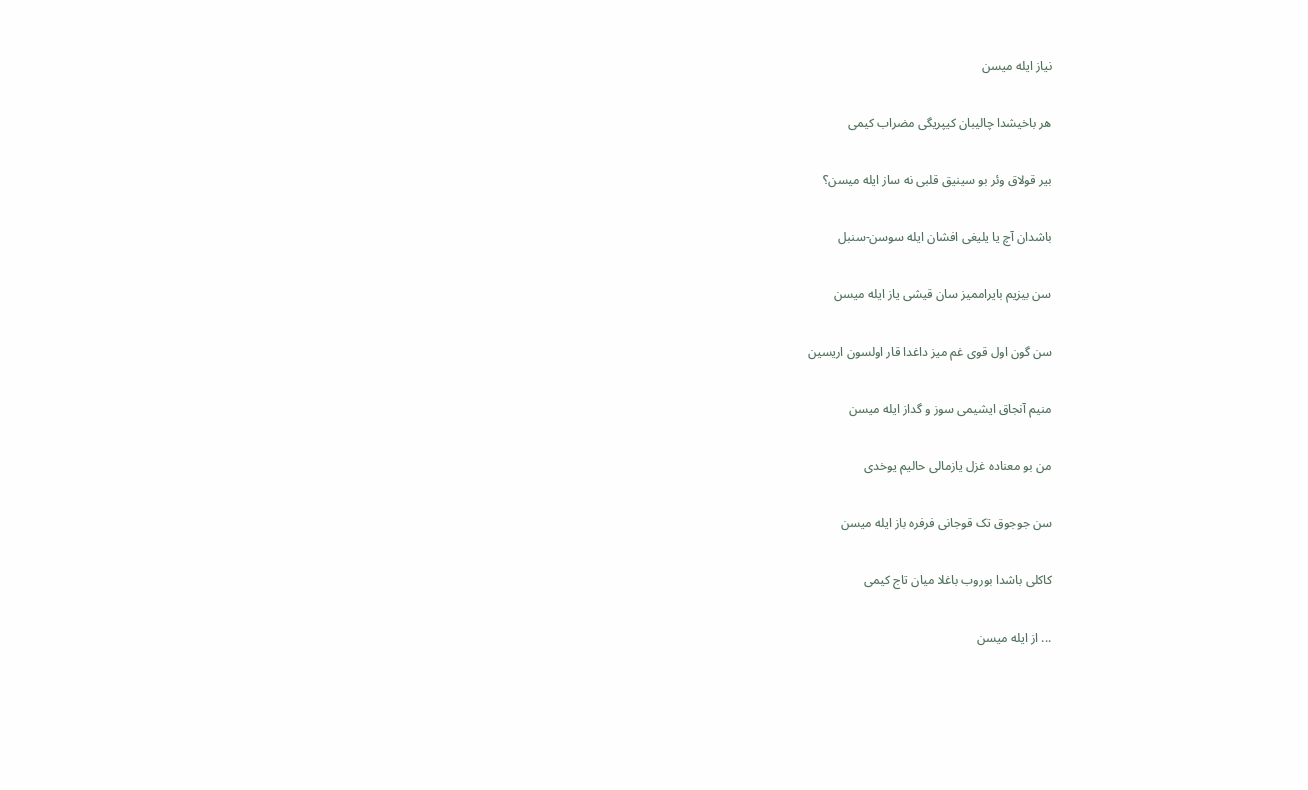نیاز ایله میسن

هر باخیشدا چالیبان کیپریگی مضراب کیمی

بیر قولاق وئر بو سینیق قلبی نه ساز ایله میسن؟

باشدان آچ یا یلیغی افشان ایله سوسن-سنبل

سن بیزیم بایراممیز سان قیشی یاز ایله میسن

سن گون اول قوی غم میز داغدا قار اولسون اریسین

منیم آنجاق ایشیمی سوز و گداز ایله میسن

من بو معناده غزل یازمالی حالیم یوخدی

سن جوجوق تک قوجانی فرفره باز ایله میسن

کاکلی باشدا بوروب باغلا میان تاج کیمی

... از ایله میسن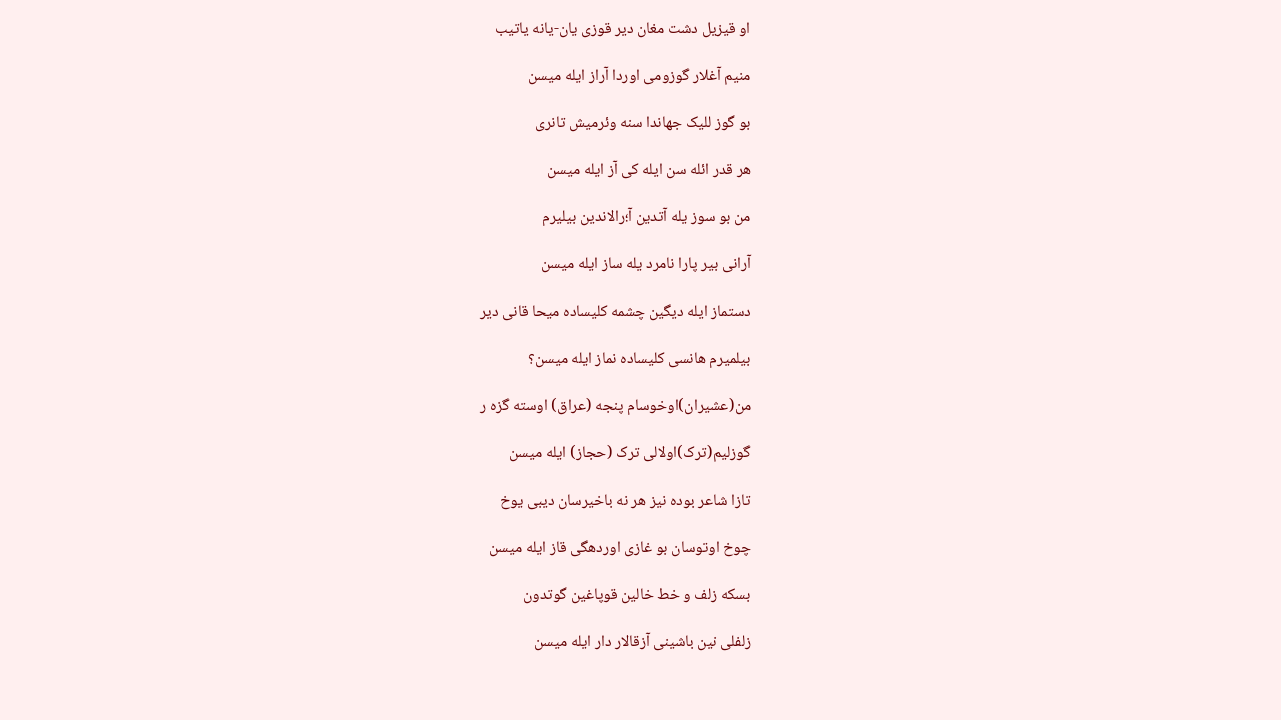او قیزیل دشت مغان دیر قوزی یان-یانه یاتیب

منیم آغلار گوزومی اوردا آراز ایله میسن

بو گوز للیک جهاندا سنه وئرمیش تانری

هر قدر ائله سن ایله کی آز ایله میسن

من بو سوز یله آتدین آ؛رالاندین بیلیرم

آرانی بیر پارا نامرد یله ساز ایله میسن

دستماز ایله دیگین چشمه کلیساده میحا قانی دیر

بیلمیرم هانسی کلیساده نماز ایله میسن؟

من(عشیران)اوخوسام پنجه (عراق) اوسته گزه ر

گوزلیم(ترک)اولالی ترک (حجاز) ایله میسن

تازا شاعر بوده نیز هر نه باخیرسان دیبی یوخ

چوخ اوتوسان بو غازی اوردهگی قاز ایله میسن

بسکه زلف و خط خالین قوپاغین گوتدون

زلفلی نین باشینی آزقالار دار ایله میسن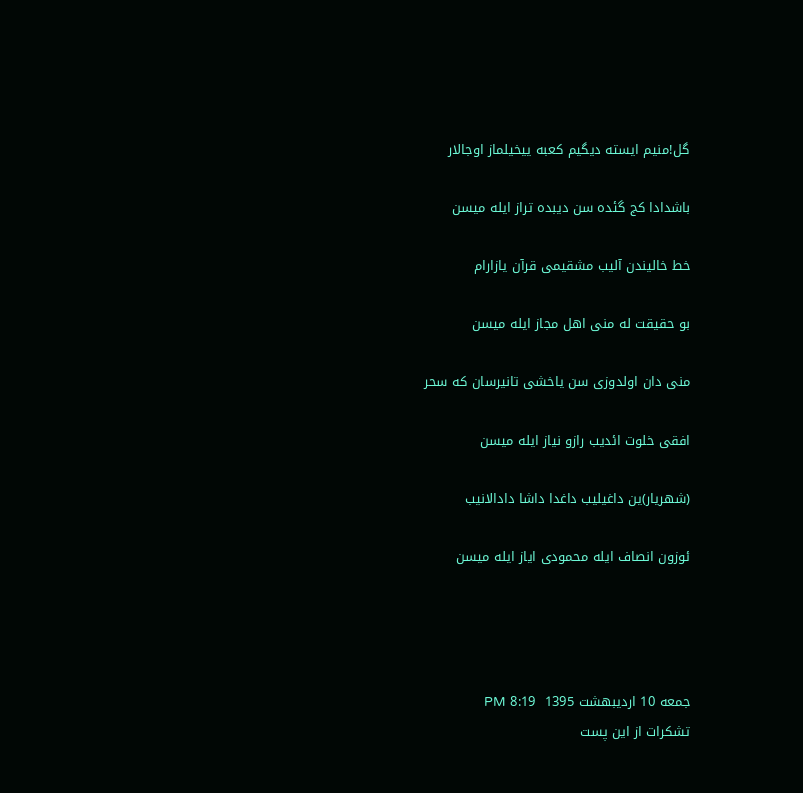گل!منیم ایسته دیگیم کعبه ییخیلماز اوجالار

باشدادا کج گئده سن دیبده تراز ایله میسن

خط خالیندن آلیب مشقیمی قرآن یازارام

بو حقیقت له منی اهل مجاز ایله میسن

منی دان اولدوزی سن یاخشی تانیرسان که سحر

افقی خلوت ائدیب رازو نیاز ایله میسن

(شهریار)ین داغیلیب داغدا داشا دادالانیب

ئوزون انصاف ایله محمودی ایاز ایله میسن




جمعه 10 اردیبهشت 1395  8:19 PM
تشکرات از این پست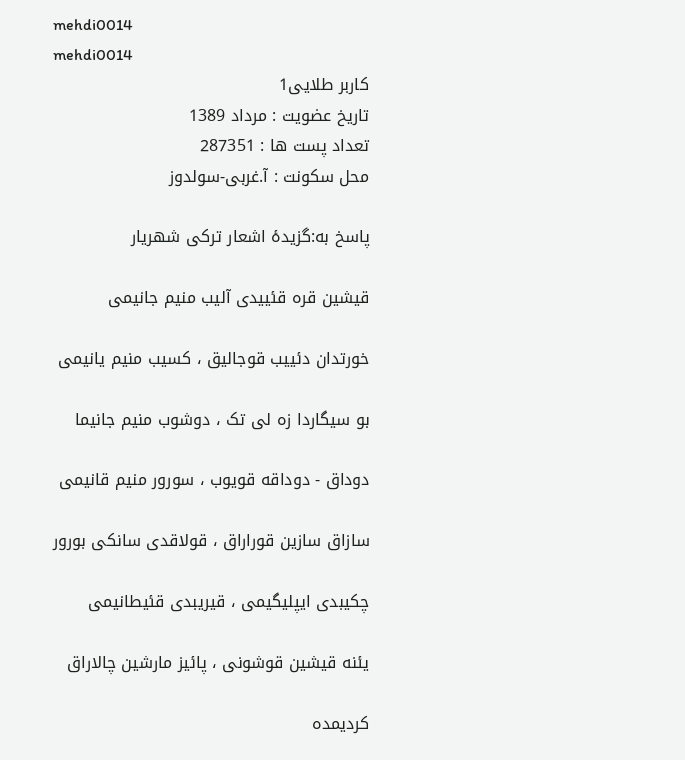mehdi0014
mehdi0014
کاربر طلایی1
تاریخ عضویت : مرداد 1389
تعداد پست ها : 287351
محل سکونت : آ.غربی-سولدوز

پاسخ به:گزیدهٔ اشعار ترکی شهریار

قیشین قره قئییدی آلیب منیم جانیمی

خورتدان دئییب قوجالیق ، کسیب منیم یانیمی

بو سیگاردا زه لی تک ، دوشوب منیم جانیما

دوداق - دوداقه قویوب ، سورور منیم قانیمی

سازاق سازین قوراراق ، قولاقدی سانکی بورور

چکیبدی ایپلیگیمی ، قیریبدی قئیطانیمی

یئنه قیشین قوشونی ، پائیز مارشین چالاراق

کردیمده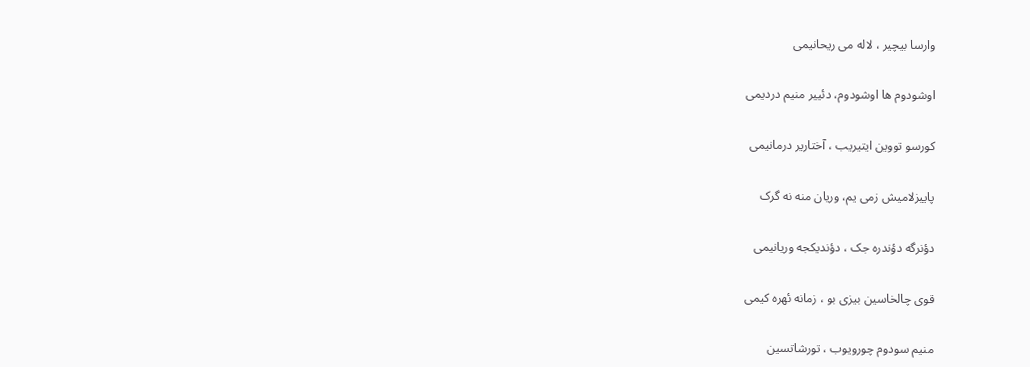وارسا بیچیر ، لاله می ریحانیمی

اوشودوم ها اوشودوم، دئییر منیم دردیمی

کورسو تووین ایتیریب ، آختاریر درمانیمی

پاییزلامیش زمی یم، وریان منه نه گرک

دؤنرگه دؤندره جک ، دؤندیکجه وریانیمی

قوی چالخاسین بیزی بو ، زمانه ئهره کیمی

منیم سودوم چورویوب ، تورشاتسین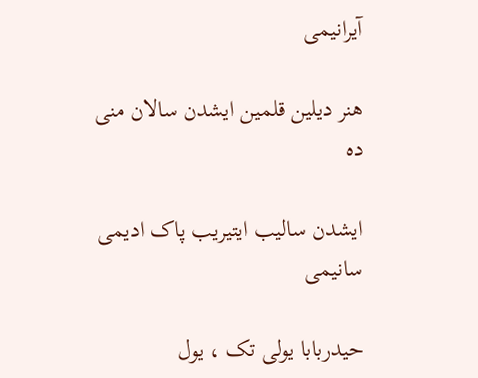آیرانیمی

هنر دیلین قلمین ایشدن سالان منی ده

ایشدن سالیب ایتیریب پاک ادیمی سانیمی

حیدربابا یولی تک ، یول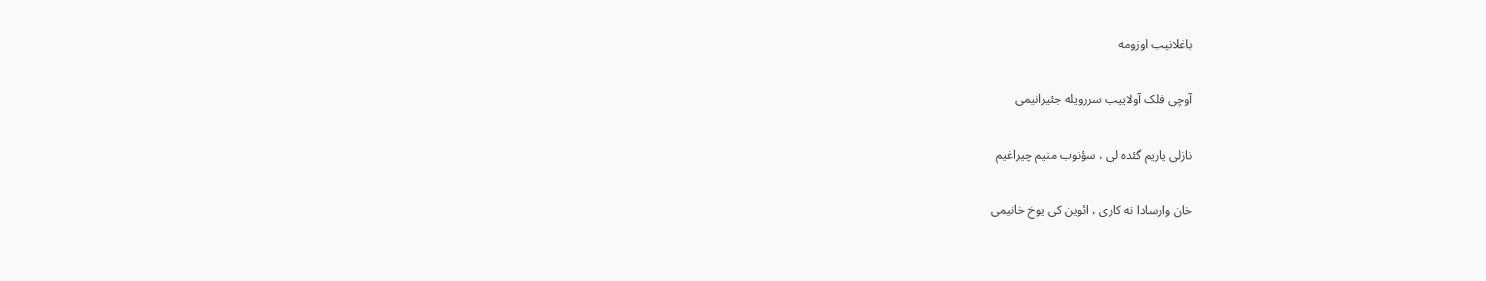باغلانیب اوزومه

آوچی فلک آولاییب سررویله جئیرانیمی

نازلی یاریم گئده لی ، سؤنوب منیم چیراغیم

خان وارسادا نه کاری ، ائوین کی یوخ خانیمی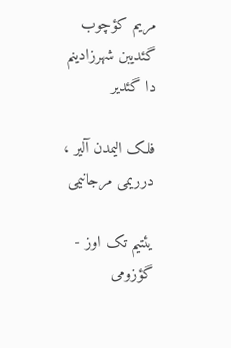مریم کؤچوب گئدیبن شهرزادینم دا گئدیر

فلک الیمدن آلیر ، درریمی مرجانیمی

یئتیم تک اوز - گؤزومی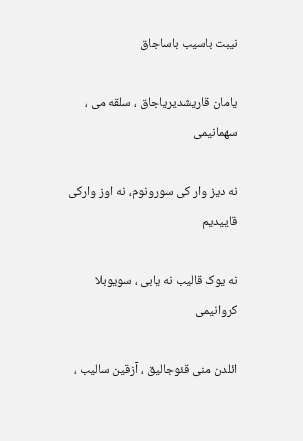نیبت باسیب باساجاق

یامان قاریشدیریاجاق ، سلقه می ، سهمانیمی

نه دیز وار کی سورونوم، نه اوز وارکی قاییدیم

نه یوک قالیب نه یابی ، سویوبلا کروانیمی

ائلدن منی قئوجالیق ، آزقین سالیب ،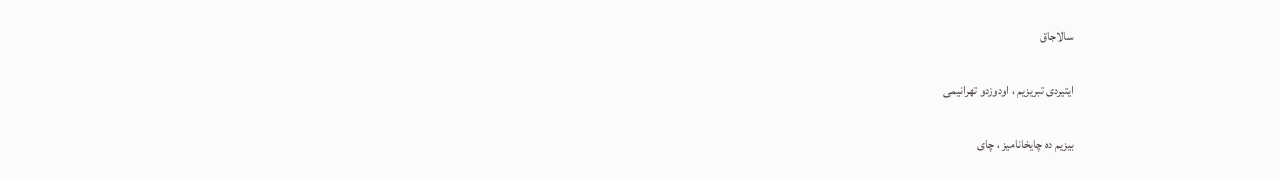سالاجاق

ایتیردی تبریزیم ، اودوزدو تهرانیمی

بیزیم ده چایخانامیز ، چای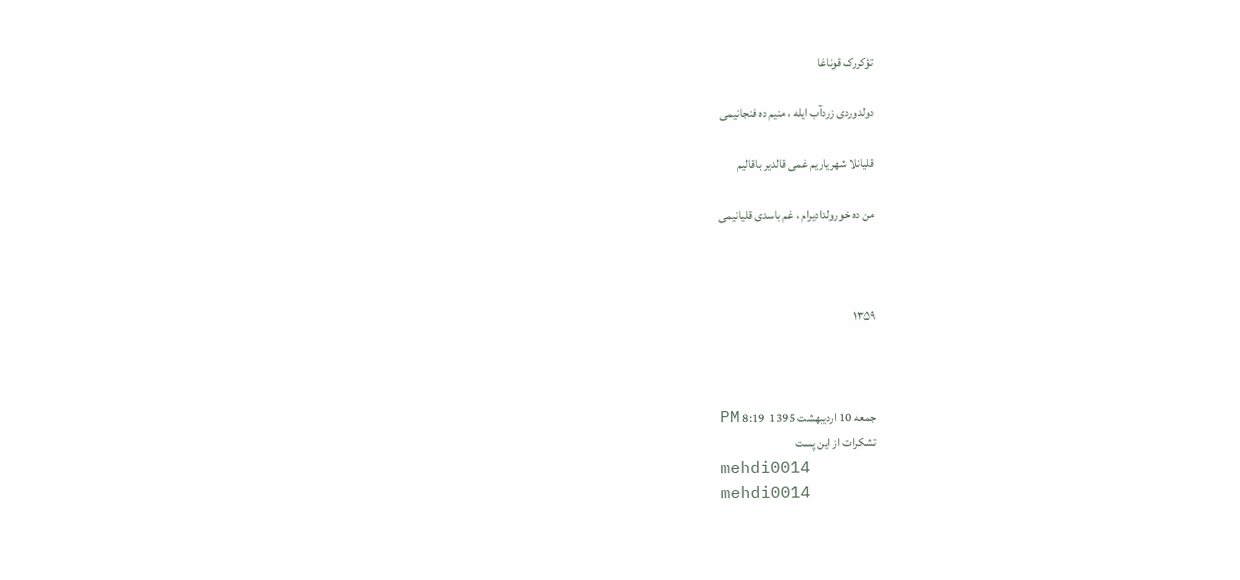تؤکررک قوناغا

دولدوردی زردآب ایله ، منیم ده فنجانیمی

قلیانلا شهریاریم غمی قالدیر باقالیم

من ده خورولدادیرام ، غم باسدی قلیانیمی



۱۳۵۹



جمعه 10 اردیبهشت 1395  8:19 PM
تشکرات از این پست
mehdi0014
mehdi0014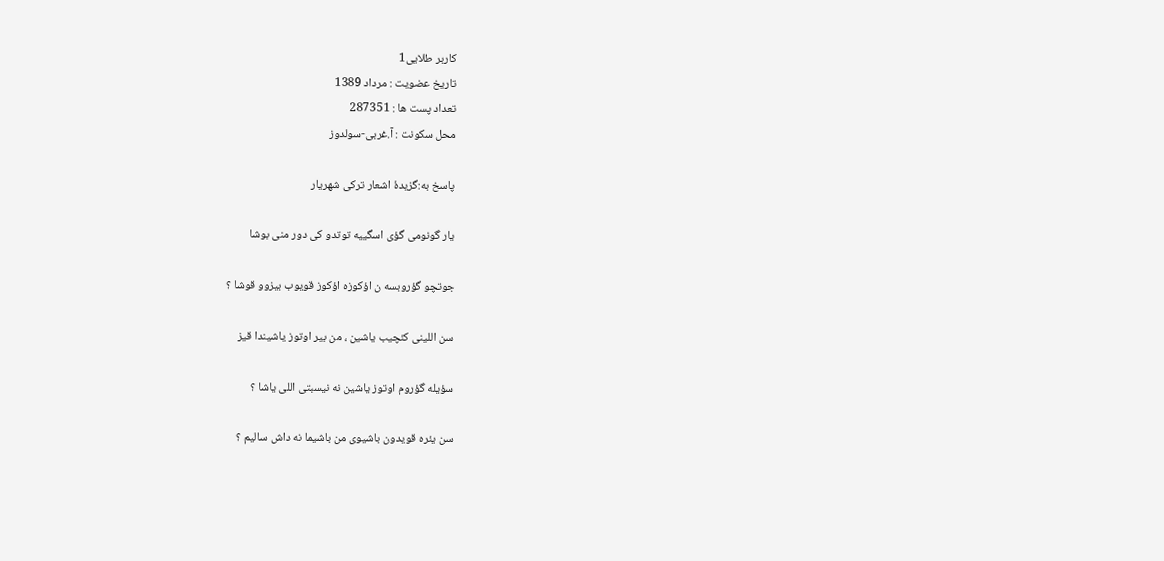کاربر طلایی1
تاریخ عضویت : مرداد 1389
تعداد پست ها : 287351
محل سکونت : آ.غربی-سولدوز

پاسخ به:گزیدهٔ اشعار ترکی شهریار

یار گونومی گؤی اسگییه توتدو کی دور منی بوشا

جوتچو گؤروبسه ن اؤکوزه اؤکوز قویوب بیزوو قوشا ؟

سن اللینی کئچیب یاشین ، من بیر اوتوز یاشیندا قیز

سؤیله گؤروم اوتوز یاشین نه نیسبتی اللی یاشا ؟

سن یئره قویدون باشیوی من باشیما نه داش سالیم ؟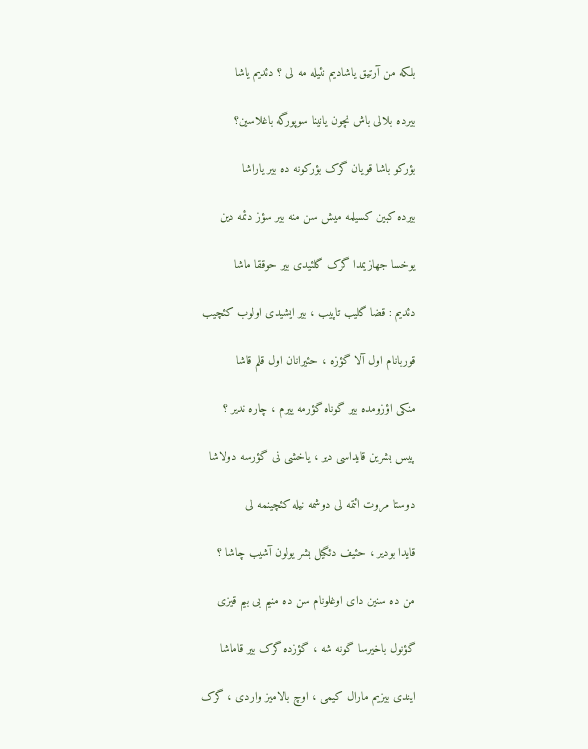بلکه من آرتیق یاشادیم نئیله مه لی ؟ دئدیم یاشا

بیرده بلالی باش نچون یانینا سوپورگه باغلاسین؟

بؤرکو باشا قویان گرک بؤرکونه ده بیر یاراشا

بیرده کبین کسیلمه میش سن منه بیر سؤز دئمه دین

یوخسا جهازیمدا گرک گلئیدی بیر حوققا ماشا

دئدیم : قضا گلیب تاپیب ، بیر ایشیدی اولوب کئچیب

قوربانام اول آلا گؤزه ، حئیرانان اول قلم قاشا

منکی اؤزومده بیر گوناه گؤرمه ییرم ، چاره ندیر ؟

پیس بشرین قایداسی دیر ، یاخشی نی گؤرسه دولاشا

دوستا مروت ائتمه لی دوشمه نیله کئچینمه لی

قایدا بودیر ، حئیف دئگیل بشر یولون آشیب چاشا ؟

من ده سنین دای اوغلونام سن ده منیم بی بیم قیزی

گؤنول باخیرسا گونه شه ، گؤزده گرک بیر قاماشا

ایندی بیزیم مارال کیمی ، اوچ بالامیز واردی ، گرک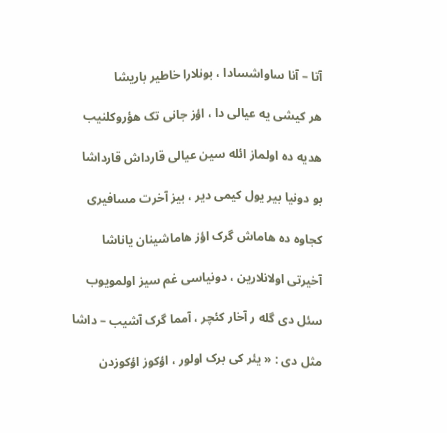آتا – آنا ساواشسادا ، بونلارا خاطیر باریشا

هر کیشی یه عیالی دا ، اؤز جانی تک هؤروکلنیب

هدیه ده اولماز ائله سین عیالی قارداش قارداشا

بو دونیا بیر یول کیمی دیر ، بیز آخرت مسافیری

کجاوه ده هاماش گرک اؤز هاماشینان یاناشا

آخیرتی اولانلارین ، دونیاسی غم سیز اولمویوب

سئل دی گله ر آخار کئچر ، آمما گرک آشیب – داشا

مثل دی : « یئر کی برک اولور ، اؤکوز اؤکوزدن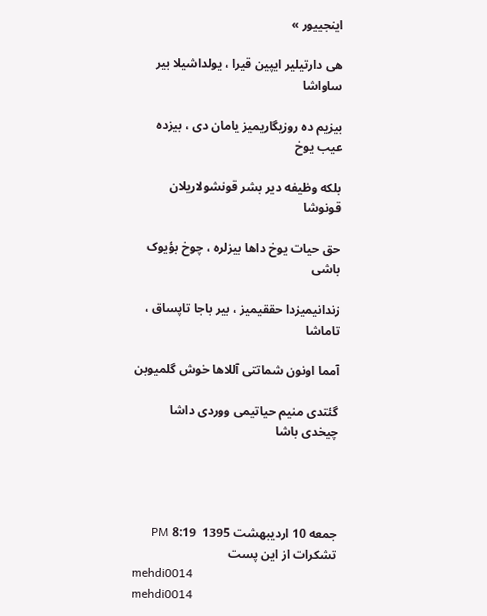اینجییور »

هی دارتیلیر ایپین قیرا ، یولداشیلا بیر ساواشا

بیزیم ده روزیگاریمیز یامان دی ، بیزده عیب یوخ

بلکه وظیفه دیر بشر قونشولاریلان قونوشا

حق حیات یوخ داها بیزلره ، چوخ بؤیوک باشی

زندانیمیزدا حققیمیز ، بیر باجا تاپساق ، تاماشا

آمما اونون شماتتی آللاها خوش گلمیوبن

گئتدی منیم حیاتیمی ووردی داشا چیخدی باشا




جمعه 10 اردیبهشت 1395  8:19 PM
تشکرات از این پست
mehdi0014
mehdi0014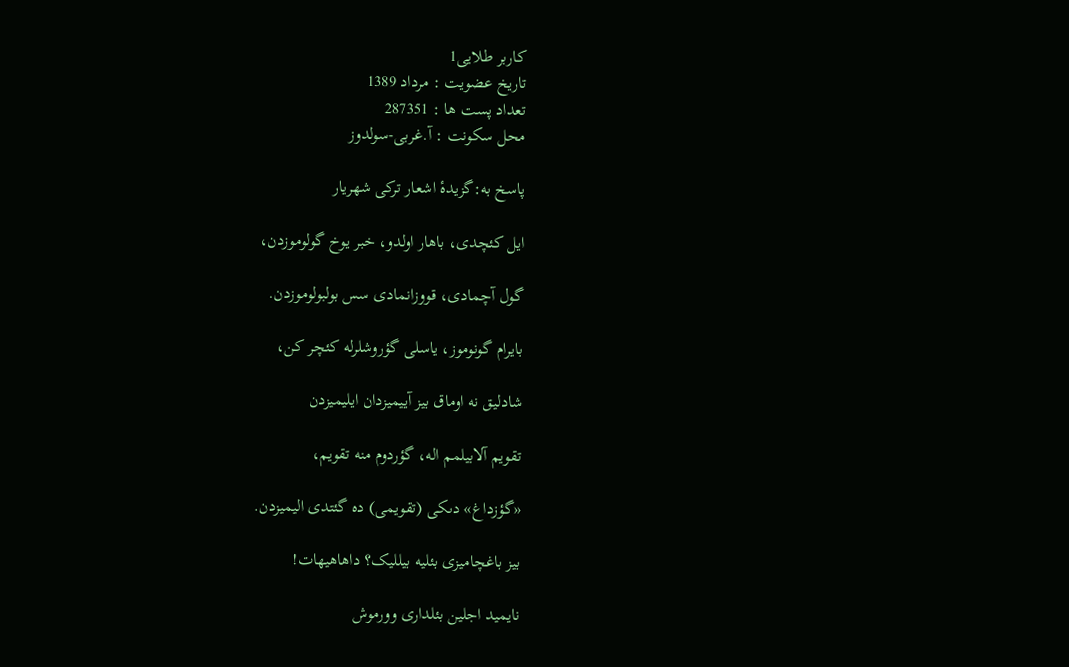کاربر طلایی1
تاریخ عضویت : مرداد 1389
تعداد پست ها : 287351
محل سکونت : آ.غربی-سولدوز

پاسخ به:گزیدهٔ اشعار ترکی شهریار

ایل کئچدی، باهار اولدو، خبر یوخ گولوموزدن،

گول آچمادی، قووزانمادی سس بولبولوموزدن.

بایرام گونوموز، یاسلى گؤروشلرله کئچر کن،

شادلیق نه اوماق بیز آییمیزدان ایلیمیزدن

تقویم آلابیلمم اله، گؤردوم منه تقویم،

«گؤزداغ» دىکى (تقویمى) ده گئتدى الیمیزدن.

بیز باغچامیزى بئلیه بیللیک؟ داهاهیهات!

نایمید اجلین بئلداری وورموش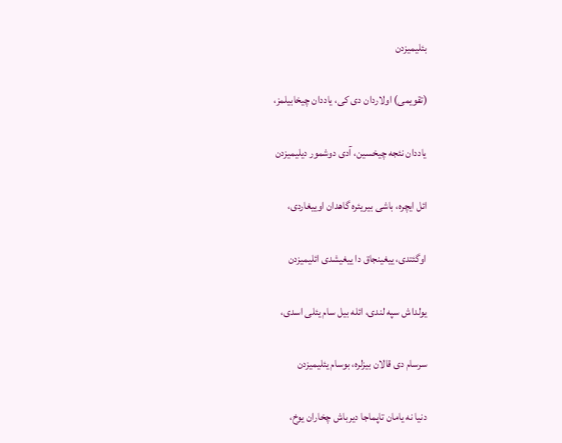بئلیمیزدن

(تقویمى) اولاردان دی کى، یاددان چیخابیلمز،

یاددان نئجه چیخسین، آدى دوشمور دیلیمیزدن

ائل ایچره، باشى بیریئره گاهدان اوییغاردى،

اوگئتدی، ییغینجاق دا ییغیشدی ائلیمیزدن

یولداش سپه لندى، ائله بیل سام یئلى اسدى،

سرسام دى قالان بیزلره، بوسام یئلیمیزدن

دنیا نه یامان تاپماجا دیرباش چخاران یوخ،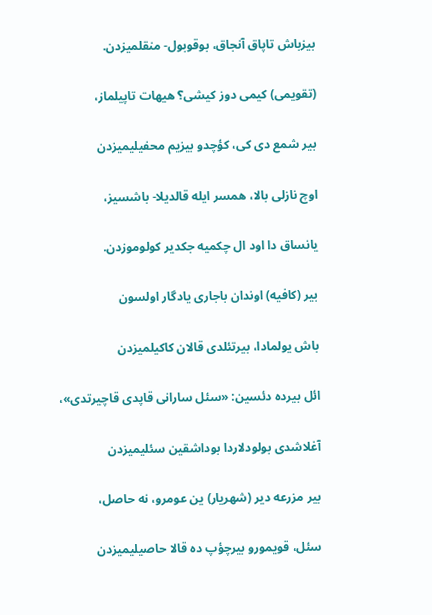بیزباش تاپاق آنجاق، بوقوبول- منقلمیزدن.

(تقویمى) کیمى دوز کیشى؟ هیهات تاپیلماز،

بیر شمع دى کى، کؤچدو بیزیم محفیلیمیزدن

اوچ نازلى بالا، همسر ایله قالدیلا- باشسیز،

یانساق دا اود ال چکمیه جکدیر کولوموزدن.

بیر (کافیه) اوندان باجارى یادگار اولسون

باش یولمادا، بیرتئلدی قالان کاکیلمیزدن

ائل بیرده دئسین: «سئل سارانى قاپدى قاچیرتدى»،

آغلاشدى بولودلاردا بوداشقین سئلیمیزدن

بیر مزرعه دیر (شهریار) ین عومرو، نه حاصل،

سئل، قویمورو بیرچؤپ ده قالا حاصیلیمیزدن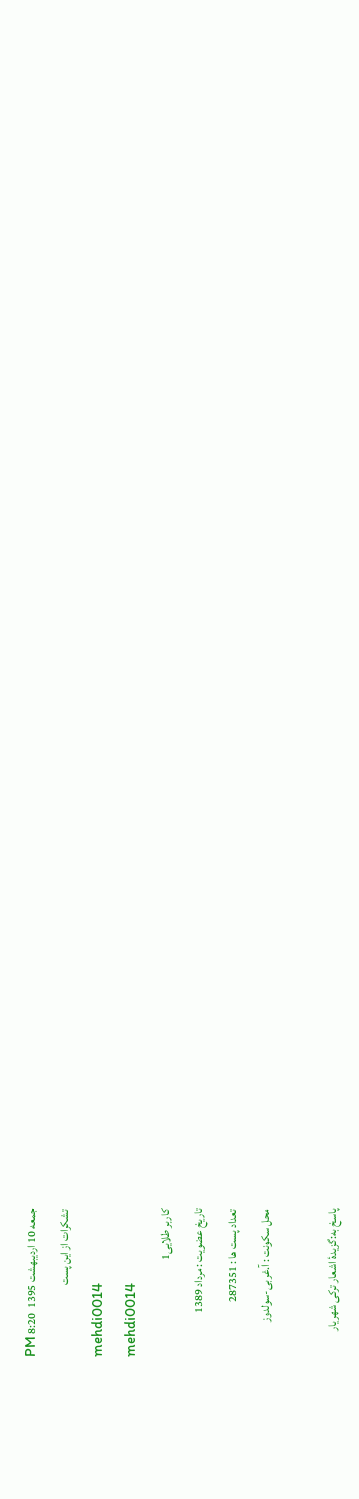جمعه 10 اردیبهشت 1395  8:20 PM
تشکرات از این پست
mehdi0014
mehdi0014
کاربر طلایی1
تاریخ عضویت : مرداد 1389
تعداد پست ها : 287351
محل سکونت : آ.غربی-سولدوز

پاسخ به:گزیدهٔ اشعار ترکی شهریار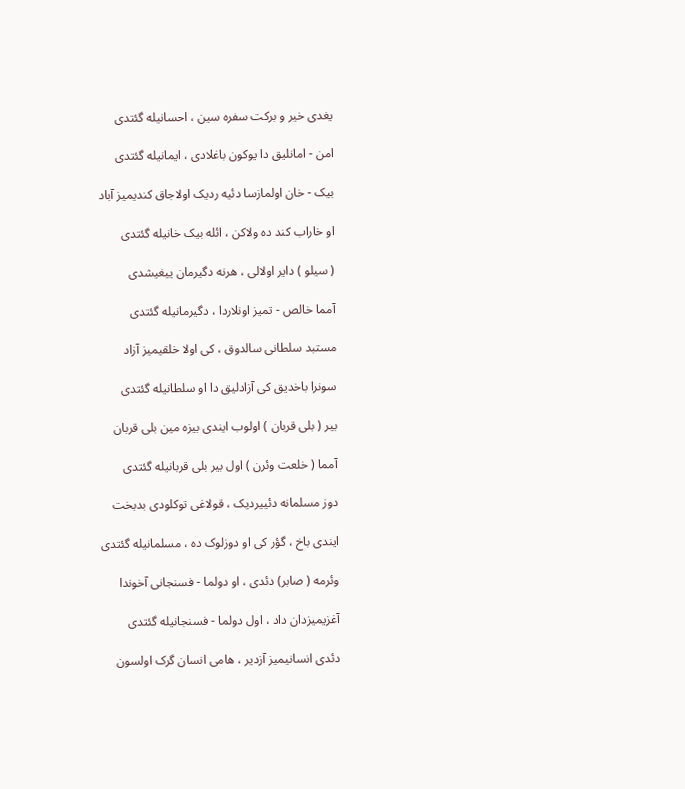یغدی خیر و برکت سفره سین ، احسانیله گئتدی

امن - امانلیق دا یوکون باغلادی ، ایمانیله گئتدی

بیک - خان اولمازسا دئیه ردیک اولاجاق کندیمیز آباد

او خاراب کند ده ولاکن ، ائله بیک خانیله گئتدی

( سیلو ) دایر اولالی ، هرنه دگیرمان ییغیشدی

آمما خالص - تمیز اونلاردا ، دگیرمانیله گئتدی

مستبد سلطانی سالدوق ، کی اولا خلقیمیز آزاد

سونرا باخدیق کی آزادلیق دا او سلطانیله گئتدی

بیر ( بلی قربان ) اولوب ایندی بیزه مین بلی قربان

آمما ( خلعت وئرن ) اول بیر بلی قربانیله گئتدی

دوز مسلمانه دئییردیک ، قولاغی توکلودی بدبخت

ایندی باخ ، گؤر کی او دوزلوک ده ، مسلمانیله گئتدی

وئرمه ( صابر) دئدی ، او دولما - فسنجانی آخوندا

آغزیمیزدان داد ، اول دولما - فسنجانیله گئتدی

دئدی انسانیمیز آزدیر ، هامی انسان گرک اولسون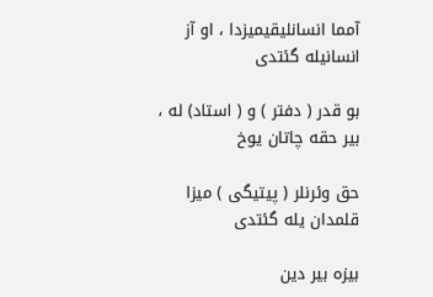آمما انسانلیقیمیزدا ، او آز انسانیله گئتدی

بو قدر ( دفتر ) و ( استاد) له ، بیر حقه چاتان یوخ

حق وئرنلر ( پیتیگی ) میزا قلمدان یله گئتدی

بیزه بیر دین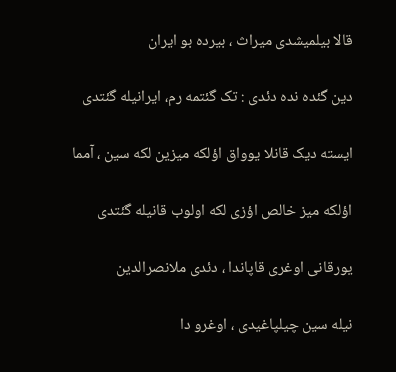قالا بیلمیشدی میراث ، بیرده بو ایران

دین گئده نده دئدی : تک گئتمه رم، ایرانیله گئتدی

ایسته دیک قانلا یوواق اؤلکه میزین لکه سین ، آمما

اؤلکه میز خالص اؤزی لکه اولوب قانیله گئتدی

یورقانی اوغری قاپاندا ، دئدی ملانصرالدین

نیله سین چیلپاغیدی ، اوغرو دا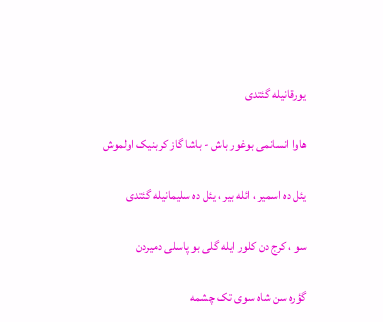یورقانیله گئتدی

هاوا انسانمی بوغور باش - باشا گاز کربنیک اولموش

یئل ده اسمیر ، ائله بیر ، یئل ده سلیمانیله گئتدی

سو ، کرج دن کلور ایله گلی بو پاسلی دمیردن

گؤره سن شاه سوی تک چشمه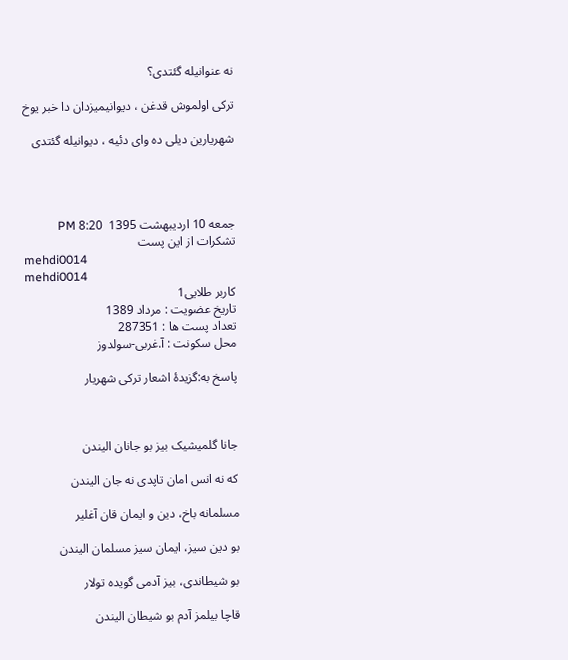نه عنوانیله گئتدی؟

ترکی اولموش قدغن ، دیوانیمیزدان دا خبر یوخ

شهریارین دیلی ده وای دئیه ، دیوانیله گئتدی




جمعه 10 اردیبهشت 1395  8:20 PM
تشکرات از این پست
mehdi0014
mehdi0014
کاربر طلایی1
تاریخ عضویت : مرداد 1389
تعداد پست ها : 287351
محل سکونت : آ.غربی-سولدوز

پاسخ به:گزیدهٔ اشعار ترکی شهریار



جانا گلمیشیک بیز بو جانان الیندن

که نه انس امان تاپدی نه جان الیندن

مسلمانه باخ، دین و ایمان قان آغلیر

بو دین سیز، ایمان سیز مسلمان الیندن

بو شیطاندی، بیز آدمی گویده تولار

قاچا بیلمز آدم بو شیطان الیندن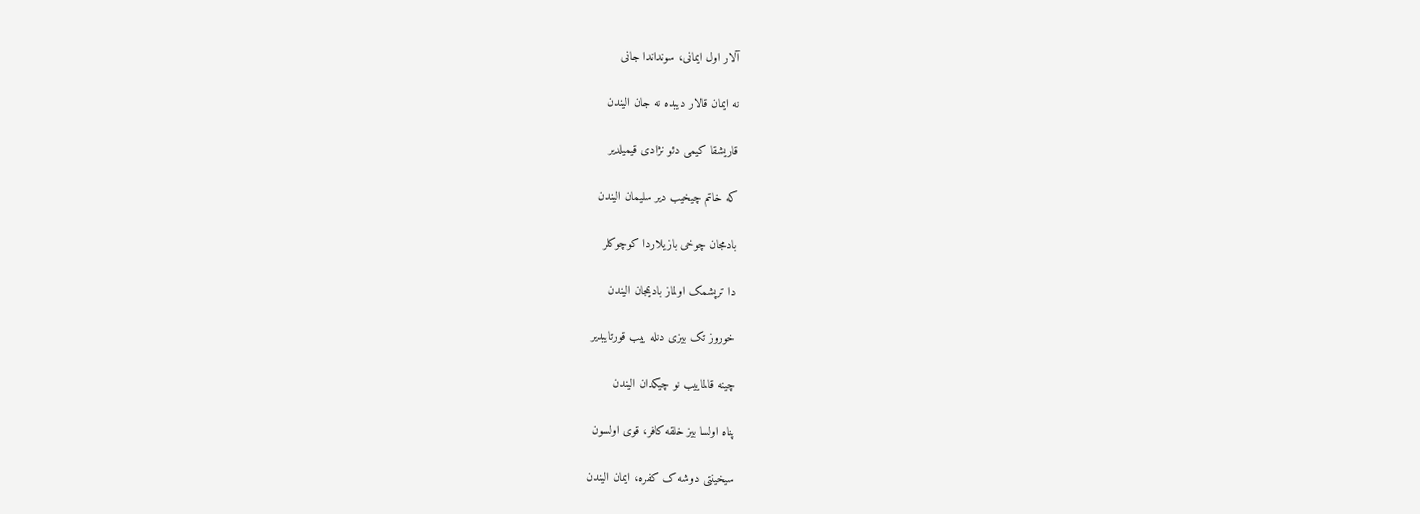آلار اول ایمانی، سونداندا جانی

نه ایمان قالار دیبده نه جان الیندن

قاریشقا کیمی دئو نژادی قیمیلدیر

که خاتم چیخیب دیر سلیمان الیندن

بادمجان چوخی بازیلاردا کوچوکلر

دا ترپشمک اولماز بادیمجان الیندن

خوروز تک بیزی دنله ییب قورتایبدیر

چینه قالماییب نو چیکدان الیندن

پناه اولسا بیز خلقه کافر، قوی اولسون

سیخینتی دوشه ک کفره، ایمان الیندن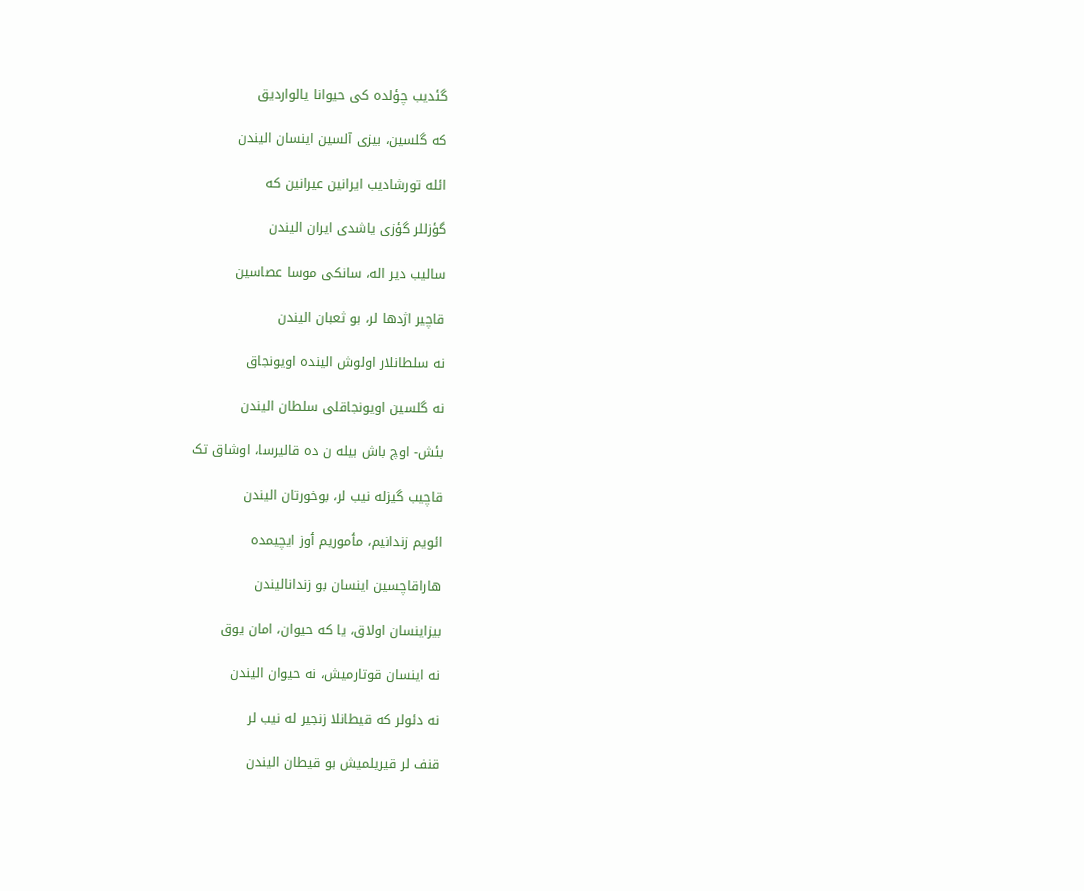گئدیب چؤلده کی حیوانا یالواردیق

که گلسین، بیزی آلسین اینسان الیندن

ائله تورشادیب ایرانین عیرانین که

گؤزللر گؤزی یاشدی ایران الیندن

سالیب دیر اله، سانکی موسا عصاسین

قاچیر اژدها لر، بو ثعبان الیندن

نه سلطانلار اولوش الینده اویونجاق

نه گلسین اویونجاقلی سلطان الیندن

بئش- اوچ باش بیله ن ده قالیرسا، اوشاق تک

قاچیب گیزله نیب لر، بوخورتان الیندن

ائویم زندانیم، مٲموریم ٲوز ایچیمده

هاراقاچسین اینسان بو زندانالیندن

بیزاینسان اولاق، یا که حیوان، امان یوق

نه اینسان قوتارمیش، نه حیوان الیندن

نه دئولر که قیطانلا زنجیر له نیب لر

قنف لر قیریلمیش بو قیطان الیندن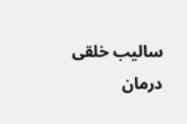سالیب خلقی درمان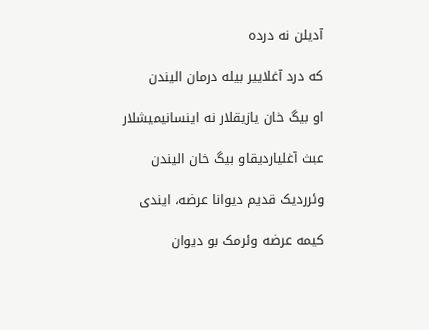آدیلن نه درده

که درد آغلاییر بیله درمان الیندن

او بیگ خان یازیقلار نه اینسانیمیشلار

عبث آغلیاردیقاو بیگ خان الیندن

وئرردیک قدیم دیوانا عرضه، ایندی

کیمه عرضه وئرمک بو دیوان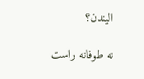الیندن؟

نه طوفانه راست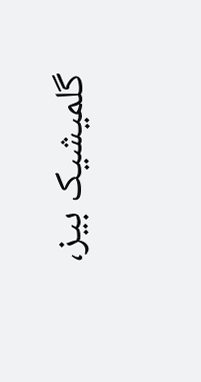گلمیشیک بیز،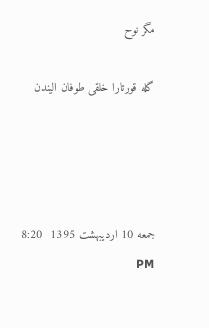مگر نوح

گله قورتارا خلقی طوفان الیندن




جمعه 10 اردیبهشت 1395  8:20 PM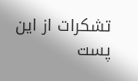تشکرات از این پست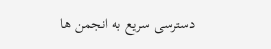دسترسی سریع به انجمن ها